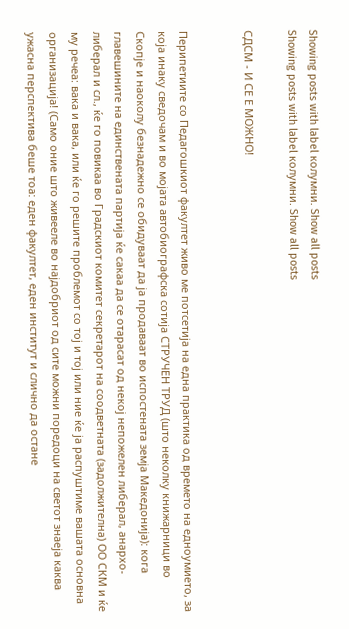Showing posts with label колумни. Show all posts
Showing posts with label колумни. Show all posts

СДСМ - И СЕ Е МОЖНО!


Перипетиите со Педагошкиот факултет живо ме потсетија на една практика од времето на едноумието, за која инаку сведочам и во мојата автобиографска сотија СТРУЧЕН ТРУД (што неколку книжарници во Скопје и наоколу безнадежно се обидуваат да ја продаваат во испостената земја Македонија): кога главешините на единствената партија ќе сакаа да се отарасат од некој непожелен либерал, анархо-либерал и сл., ќе го повикаа во Градскиот комитет секретарот на соодветната (задолжителна) ОО СКМ и ќе му речеа: вака и вака, или ќе го решите проблемот со тој и тој или ние ќе ја распуштиме вашата основна организација! (Само оние што живееле во најдобриот од сите можни поредоци на светот знаеја каква ужасна перспектива беше тоа: еден факултет, еден институт и слично да остане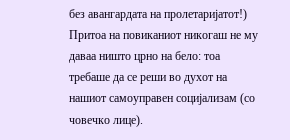без авангардата на пролетаријатот!) Притоа на повиканиот никогаш не му даваа ништо црно на бело: тоа требаше да се реши во духот на нашиот самоуправен социјализам (со човечко лице).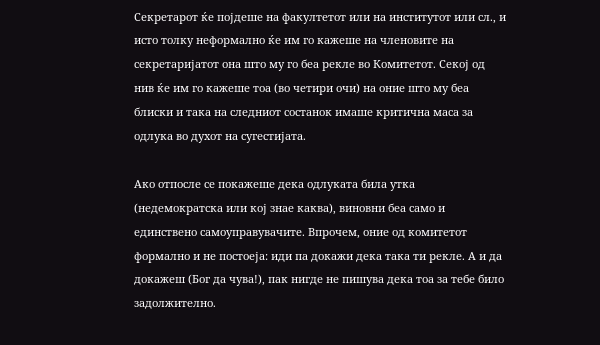Секретарот ќе појдеше на факултетот или на институтот или сл., и исто толку неформално ќе им го кажеше на членовите на секретаријатот она што му го беа рекле во Комитетот. Секој од нив ќе им го кажеше тоа (во четири очи) на оние што му беа блиски и така на следниот состанок имаше критична маса за одлука во духот на сугестијата.

Ако отпосле се покажеше дека одлуката била утка (недемократска или кој знае каква), виновни беа само и единствено самоуправувачите. Впрочем, оние од комитетот формално и не постоеја: иди па докажи дека така ти рекле. А и да докажеш (Бог да чува!), пак нигде не пишува дека тоа за тебе било задолжително.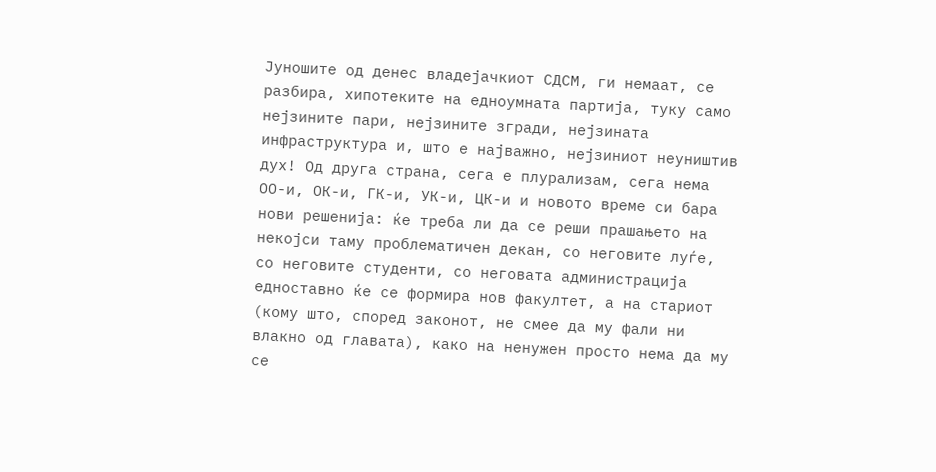Јуношите од денес владејачкиот СДСМ, ги немаат, се разбира, хипотеките на едноумната партија, туку само нејзините пари, нејзините згради, нејзината инфраструктура и, што е најважно, нејзиниот неуништив дух! Од друга страна, сега е плурализам, сега нема ОО-и, ОК-и, ГК-и, УК-и, ЦК-и и новото време си бара нови решенија: ќе треба ли да се реши прашањето на некојси таму проблематичен декан, со неговите луѓе, со неговите студенти, со неговата администрација едноставно ќе се формира нов факултет, а на стариот (кому што, според законот, не смее да му фали ни влакно од главата), како на ненужен просто нема да му се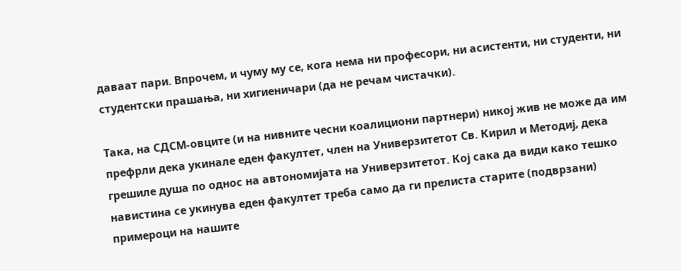даваат пари. Впрочем, и чуму му се, кога нема ни професори, ни асистенти, ни студенти, ни студентски прашања, ни хигиеничари (да не речам чистачки).

Така, на СДСМ-овците (и на нивните чесни коалициони партнери) никој жив не може да им префрли дека укинале еден факултет, член на Универзитетот Св. Кирил и Методиј, дека грешиле душа по однос на автономијата на Универзитетот. Кој сака да види како тешко навистина се укинува еден факултет треба само да ги прелиста старите (подврзани) примероци на нашите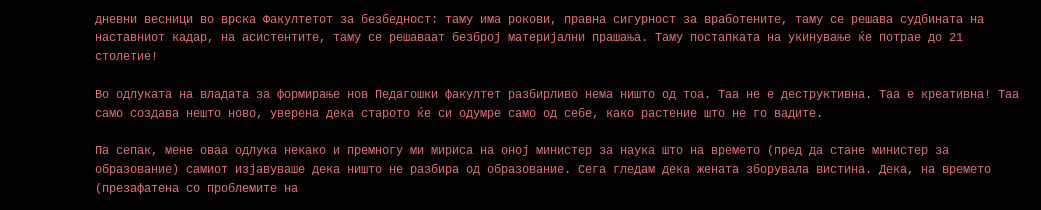дневни весници во врска Факултетот за безбедност: таму има рокови, правна сигурност за вработените, таму се решава судбината на наставниот кадар, на асистентите, таму се решаваат безброј материјални прашања. Таму постапката на укинување ќе потрае до 21 столетие!

Во одлуката на владата за формирање нов Педагошки факултет разбирливо нема ништо од тоа. Таа не е деструктивна. Таа е креативна! Таа само создава нешто ново, уверена дека старото ќе си одумре само од себе, како растение што не го вадите.

Па сепак, мене оваа одлука некако и премногу ми мириса на оној министер за наука што на времето (пред да стане министер за образование) самиот изјавуваше дека ништо не разбира од образование. Сега гледам дека жената зборувала вистина. Дека, на времето (презафатена со проблемите на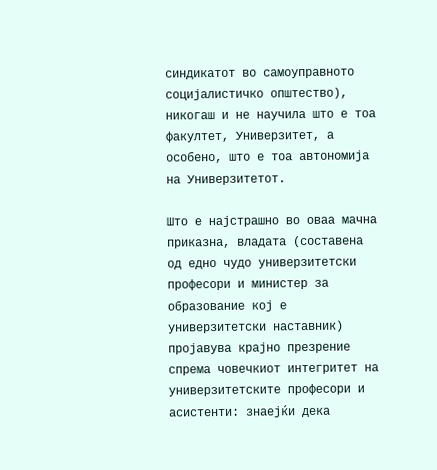синдикатот во самоуправното социјалистичко општество), никогаш и не научила што е тоа факултет, Универзитет, а особено, што е тоа автономија на Универзитетот.

Што е најстрашно во оваа мачна приказна, владата (составена од едно чудо универзитетски професори и министер за образование кој е универзитетски наставник) пројавува крајно презрение спрема човечкиот интегритет на универзитетските професори и асистенти: знаејќи дека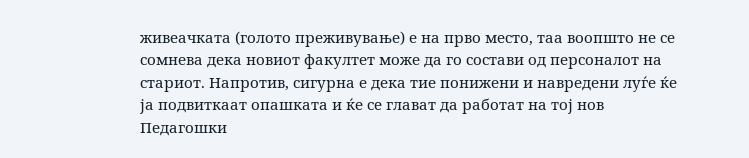живеачката (голото преживување) е на прво место, таа воопшто не се сомнева дека новиот факултет може да го состави од персоналот на стариот. Напротив, сигурна е дека тие понижени и навредени луѓе ќе ја подвиткаат опашката и ќе се глават да работат на тој нов Педагошки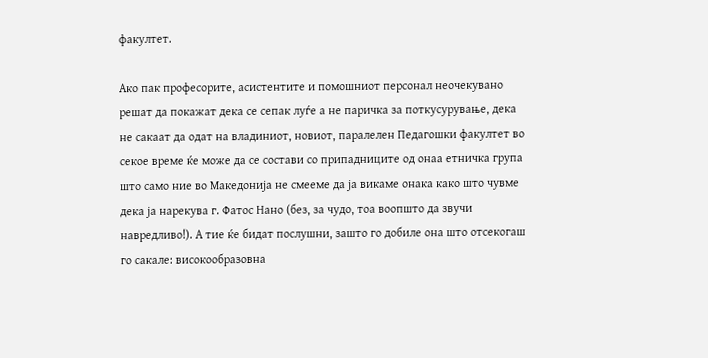факултет.

Ако пак професорите, асистентите и помошниот персонал неочекувано решат да покажат дека се сепак луѓе а не паричка за поткусурување, дека не сакаат да одат на владиниот, новиот, паралелен Педагошки факултет во секое време ќе може да се состави со припадниците од онаа етничка група што само ние во Македонија не смееме да ја викаме онака како што чувме дека ја нарекува г. Фатос Нано (без, за чудо, тоа воопшто да звучи навредливо!). А тие ќе бидат послушни, зашто го добиле она што отсекогаш го сакале: високообразовна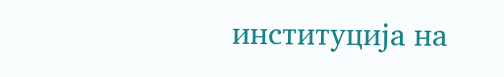институција на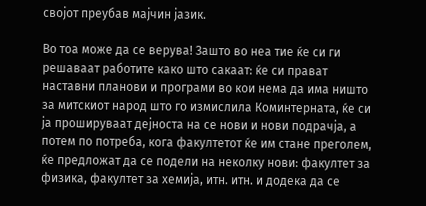својот преубав мајчин јазик.

Во тоа може да се верува! Зашто во неа тие ќе си ги решаваат работите како што сакаат: ќе си прават наставни планови и програми во кои нема да има ништо за митскиот народ што го измислила Коминтерната, ќе си ја прошируваат дејноста на се нови и нови подрачја, а потем по потреба, кога факултетот ќе им стане преголем, ќе предложат да се подели на неколку нови: факултет за физика, факултет за хемија, итн. итн. и додека да се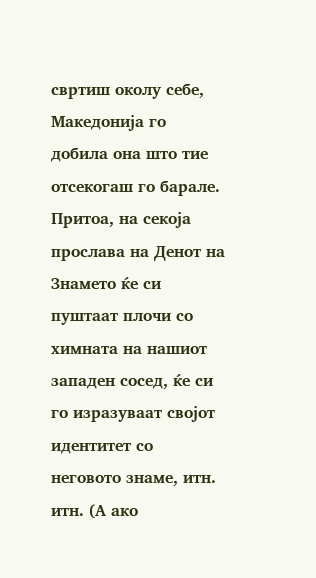свртиш околу себе, Македонија го добила она што тие отсекогаш го барале. Притоа, на секоја прослава на Денот на Знамето ќе си пуштаат плочи со химната на нашиот западен сосед, ќе си го изразуваат својот идентитет со неговото знаме, итн. итн. (А ако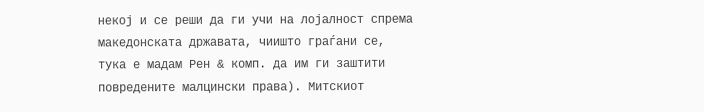некој и се реши да ги учи на лојалност спрема македонската државата, чиишто граѓани се, тука е мадам Рен & комп. да им ги заштити повредените малцински права). Митскиот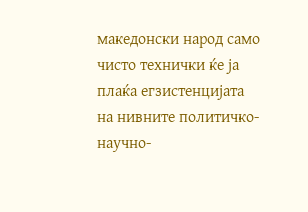македонски народ само чисто технички ќе ја плаќа егзистенцијата на нивните политичко-научно-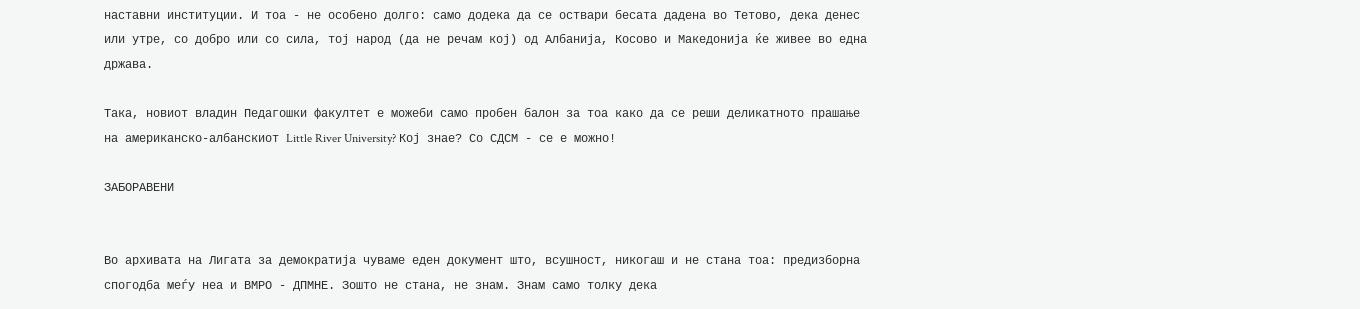наставни институции. И тоа - не особено долго: само додека да се оствари бесата дадена во Тетово, дека денес или утре, со добро или со сила, тој народ (да не речам кој) од Албанија, Косово и Македонија ќе живее во една држава.

Така, новиот владин Педагошки факултет е можеби само пробен балон за тоа како да се реши деликатното прашање на американско-албанскиот Little River University? Кој знае? Со СДСМ - се е можно!

ЗАБОРАВЕНИ


Во архивата на Лигата за демократија чуваме еден документ што, всушност, никогаш и не стана тоа: предизборна спогодба меѓу неа и ВМРО - ДПМНЕ. Зошто не стана, не знам. Знам само толку дека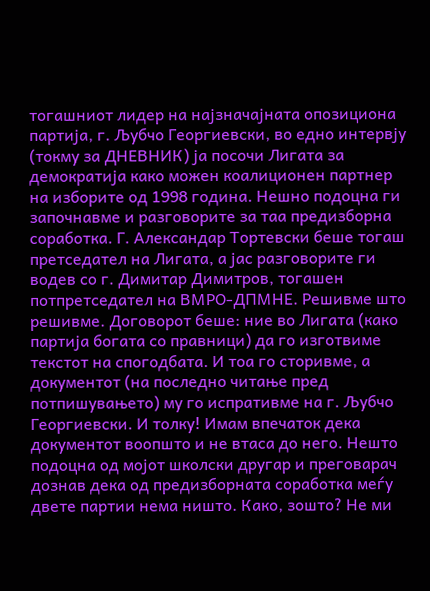тогашниот лидер на најзначајната опозициона партија, г. Љубчо Георгиевски, во едно интервју (токму за ДНЕВНИК) ја посочи Лигата за демократија како можен коалиционен партнер на изборите од 1998 година. Нешно подоцна ги започнавме и разговорите за таа предизборна соработка. Г. Александар Тортевски беше тогаш претседател на Лигата, а јас разговорите ги водев со г. Димитар Димитров, тогашен потпретседател на ВМРО-ДПМНЕ. Решивме што решивме. Договорот беше: ние во Лигата (како партија богата со правници) да го изготвиме текстот на спогодбата. И тоа го сторивме, а документот (на последно читање пред потпишувањето) му го испративме на г. Љубчо Георгиевски. И толку! Имам впечаток дека документот воопшто и не втаса до него. Нешто подоцна од мојот школски другар и преговарач дознав дека од предизборната соработка меѓу двете партии нема ништо. Како, зошто? Не ми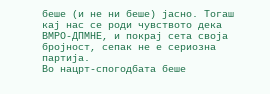беше (и не ни беше) јасно. Тогаш кај нас се роди чувството дека ВМРО-ДПМНЕ, и покрај сета своја бројност, сепак не е сериозна партија.
Во нацрт-спогодбата беше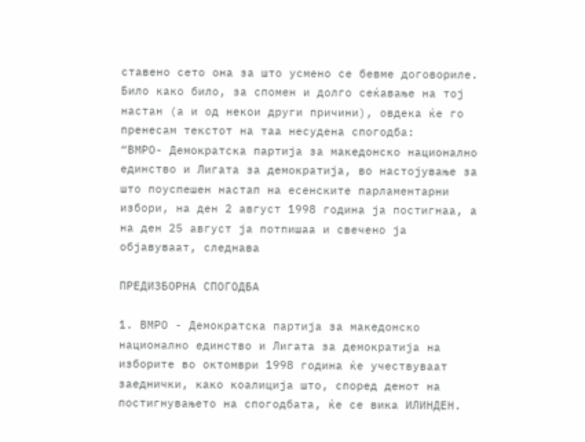ставено сето она за што усмено се бевме договориле. Било како било, за спомен и долго сеќавање на тој настан (а и од некои други причини), овдека ќе го пренесам текстот на таа несудена спогодба:
“ВМРО- Демократска партија за македонско национално единство и Лигата за демократија, во настојување за што поуспешен настап на есенските парламентарни избори, на ден 2 август 1998 година ја постигнаа, а на ден 25 август ја потпишаа и свечено ја објавуваат, следнава

ПРЕДИЗБОРНА СПОГОДБА

1. ВМРО - Демократска партија за македонско национално единство и Лигата за демократија на изборите во октомври 1998 година ќе учествуваат заеднички, како коалиција што, според денот на постигнувањето на спогодбата, ќе се вика ИЛИНДЕН.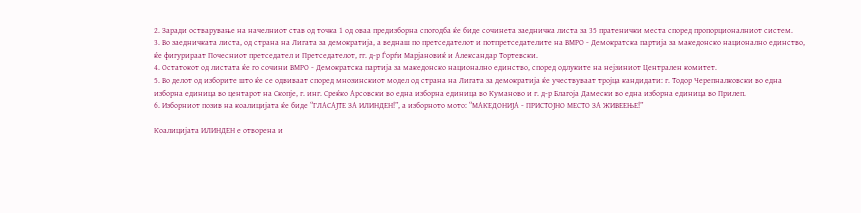2. Заради остварување на начелниот став од точка 1 од оваа предизборна спогодба ќе биде сочинета заедничка листа за 35 пратенички места според пропорционалниот систем.
3. Во заедничката листа, од страна на Лигата за демократија, а веднаш по претседателот и потпретседателите на ВМРО - Демократска партија за македонско национално единство, ќе фигурираат Почесниот претседател и Претседателот, гг. д-р Ѓорѓи Марјановиќ и Александар Тортевски.
4. Остатокот од листата ќе го сочини ВМРО - Демократска партија за македонско национално единство, според одлуките на нејзиниот Централен комитет.
5. Во делот од изборите што ќе се одвиваат според мнозинскиот модел од страна на Лигата за демократија ќе учествуваат тројца кандидати: г. Тодор Черепналковски во една изборна единица во центарот на Скопје, г. инг. Среќко Арсовски во една изборна единица во Куманово и г. д-р Благоја Дамески во една изборна единица во Прилеп.
6. Изборниот позив на коалицијата ќе биде “ГЛАСАЈТЕ ЗА ИЛИНДЕН!”, а изборното мото: “МАКЕДОНИЈА - ПРИСТОЈНО МЕСТО ЗА ЖИВЕЕЊЕ!”

Коалицијата ИЛИНДЕН е отворена и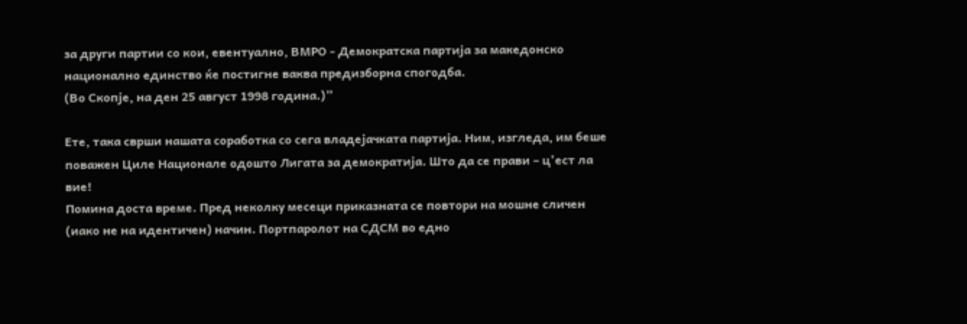за други партии со кои, евентуално, ВМРО - Демократска партија за македонско национално единство ќе постигне ваква предизборна спогодба.
(Во Скопје, на ден 25 август 1998 година.)”

Ете, така сврши нашата соработка со сега владејачката партија. Ним, изгледа, им беше поважен Циле Национале одошто Лигата за демократија. Што да се прави – ц’ест ла вие!
Помина доста време. Пред неколку месеци приказната се повтори на мошне сличен (иако не на идентичен) начин. Портпаролот на СДСМ во едно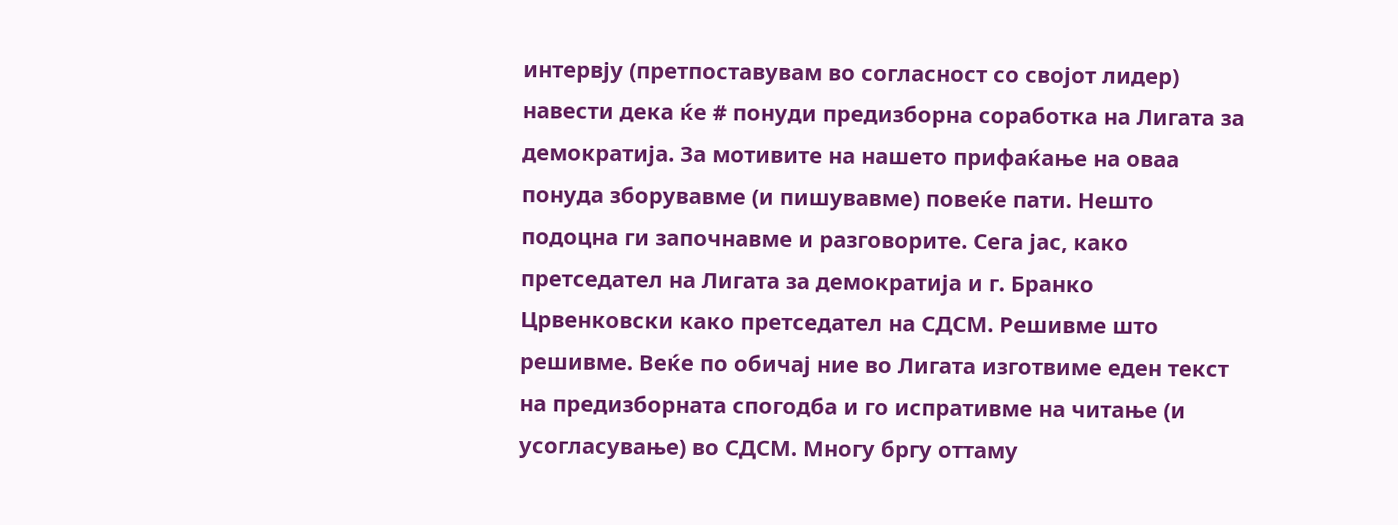интервју (претпоставувам во согласност со својот лидер) навести дека ќе # понуди предизборна соработка на Лигата за демократија. За мотивите на нашето прифаќање на оваа понуда зборувавме (и пишувавме) повеќе пати. Нешто подоцна ги започнавме и разговорите. Сега јас, како претседател на Лигата за демократија и г. Бранко Црвенковски како претседател на СДСМ. Решивме што решивме. Веќе по обичај ние во Лигата изготвиме еден текст на предизборната спогодба и го испративме на читање (и усогласување) во СДСМ. Многу бргу оттаму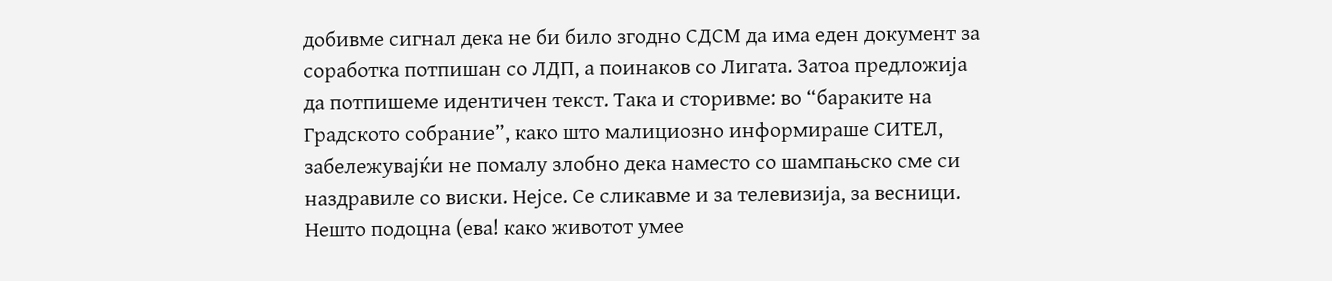добивме сигнал дека не би било згодно СДСМ да има еден документ за соработка потпишан со ЛДП, а поинаков со Лигата. Затоа предложија да потпишеме идентичен текст. Така и сторивме: во “бараките на Градското собрание”, како што малициозно информираше СИТЕЛ, забележувајќи не помалу злобно дека наместо со шампањско сме си наздравиле со виски. Нејсе. Се сликавме и за телевизија, за весници. Нешто подоцна (ева! како животот умее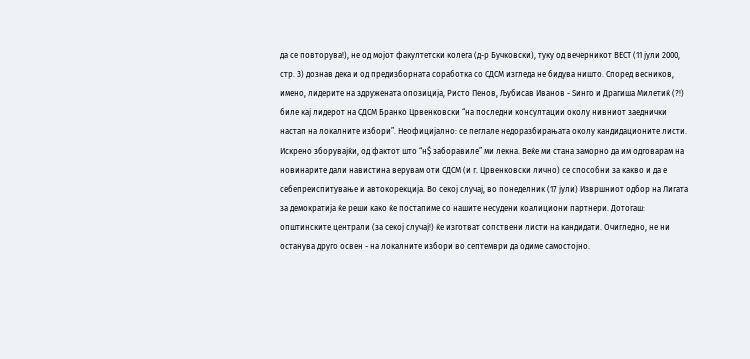да се повторува!), не од мојот факултетски колега (д-р Бучковски), туку од вечерникот ВЕСТ (11 јули 2000, стр. 3) дознав дека и од предизборната соработка со СДСМ изгледа не бидува ништо. Според весников, имено, лидерите на здружената опозиција, Ристо Пенов, Љубисав Иванов - Ѕинго и Драгиша Милетиќ (?!) биле кај лидерот на СДСМ Бранко Црвенковски “на последни консултации околу нивниот заеднички настап на локалните избори”. Неофицијално: се пеглале недоразбирањата околу кандидационите листи.
Искрено зборувајќи, од фактот што “н$ заборавиле” ми лекна. Веќе ми стана заморно да им одговарам на новинарите дали навистина верувам оти СДСМ (и г. Црвенковски лично) се способни за какво и да е себепреиспитување и автокорекција. Во секој случај, во понеделник (17 јули) Извршниот одбор на Лигата за демократија ќе реши како ќе постапиме со нашите несудени коалициони партнери. Дотогаш: општинските централи (за секој случај!) ќе изготват сопствени листи на кандидати. Очигледно, не ни останува друго освен - на локалните избори во септември да одиме самостојно.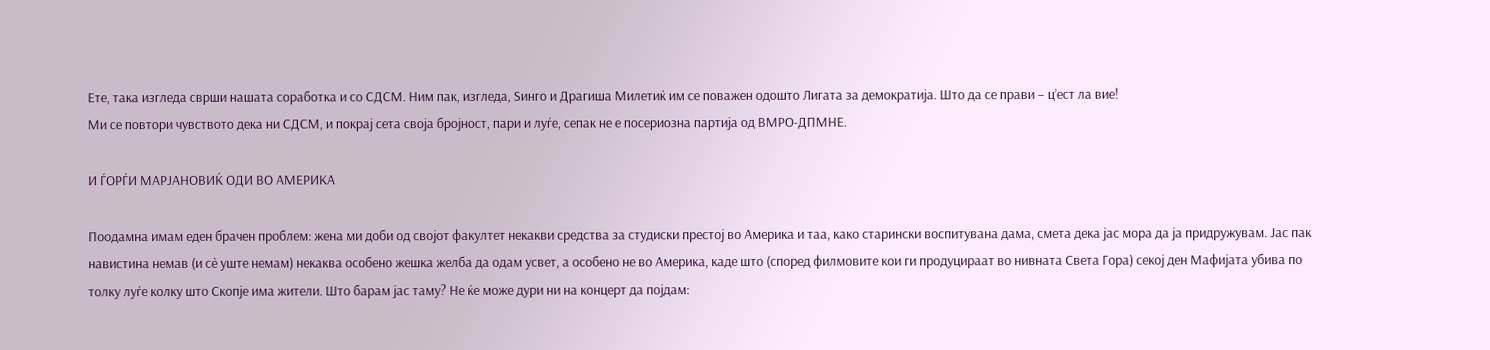Ете, така изгледа сврши нашата соработка и со СДСМ. Ним пак, изгледа, Ѕинго и Драгиша Милетиќ им се поважен одошто Лигата за демократија. Што да се прави – ц’ест ла вие!
Ми се повтори чувството дека ни СДСМ, и покрај сета своја бројност, пари и луѓе, сепак не е посериозна партија од ВМРО-ДПМНЕ.

И ЃОРЃИ МАРЈАНОВИЌ ОДИ ВО АМЕРИКА

Поодамна имам еден брачен проблем: жена ми доби од својот факултет некакви средства за студиски престој во Америка и таа, како старински воспитувана дама, смета дека јас мора да ја придружувам. Јас пак навистина немав (и сѐ уште немам) некаква особено жешка желба да одам усвет, а особено не во Америка, каде што (според филмовите кои ги продуцираат во нивната Света Гора) секој ден Мафијата убива по толку луѓе колку што Скопје има жители. Што барам јас таму? Не ќе може дури ни на концерт да појдам: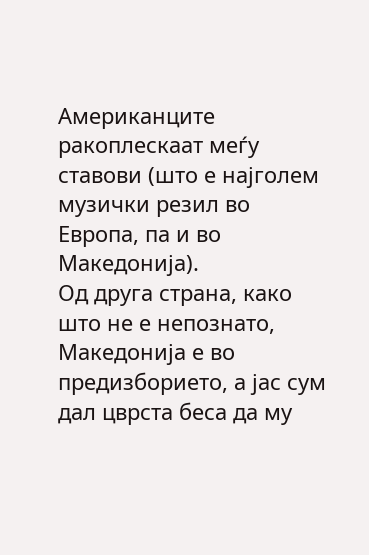Американците ракоплескаат меѓу ставови (што е најголем музички резил во Европа, па и во Македонија).
Од друга страна, како што не е непознато, Македонија е во предизборието, а јас сум дал цврста беса да му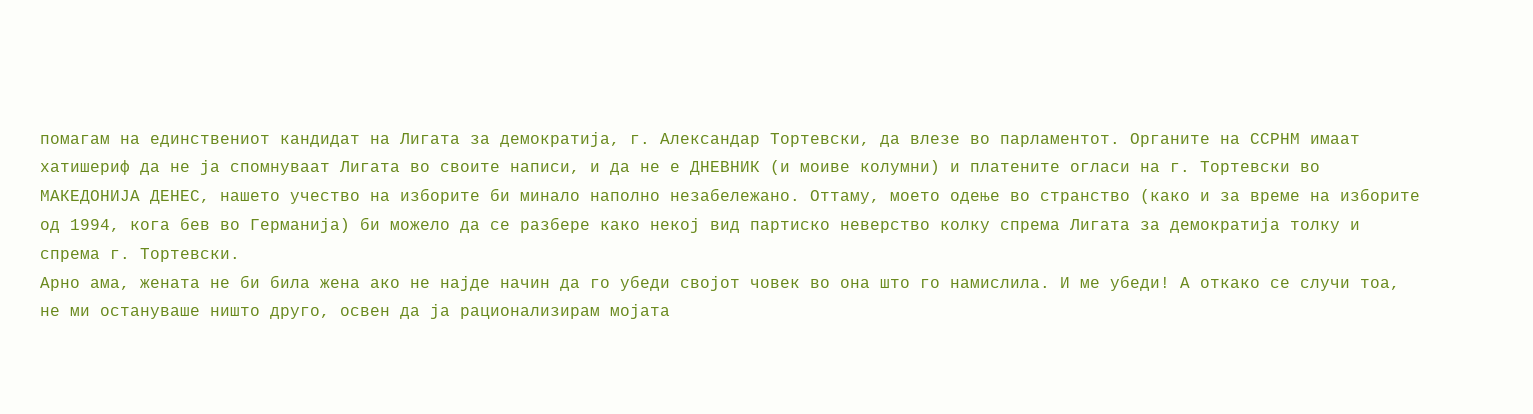помагам на единствениот кандидат на Лигата за демократија, г. Александар Тортевски, да влезе во парламентот. Органите на ССРНМ имаат хатишериф да не ја спомнуваат Лигата во своите написи, и да не е ДНЕВНИК (и моиве колумни) и платените огласи на г. Тортевски во МАКЕДОНИЈА ДЕНЕС, нашето учество на изборите би минало наполно незабележано. Оттаму, моето одење во странство (како и за време на изборите од 1994, кога бев во Германија) би можело да се разбере како некој вид партиско неверство колку спрема Лигата за демократија толку и спрема г. Тортевски.
Арно ама, жената не би била жена ако не најде начин да го убеди својот човек во она што го намислила. И ме убеди! А откако се случи тоа, не ми остануваше ништо друго, освен да ја рационализирам мојата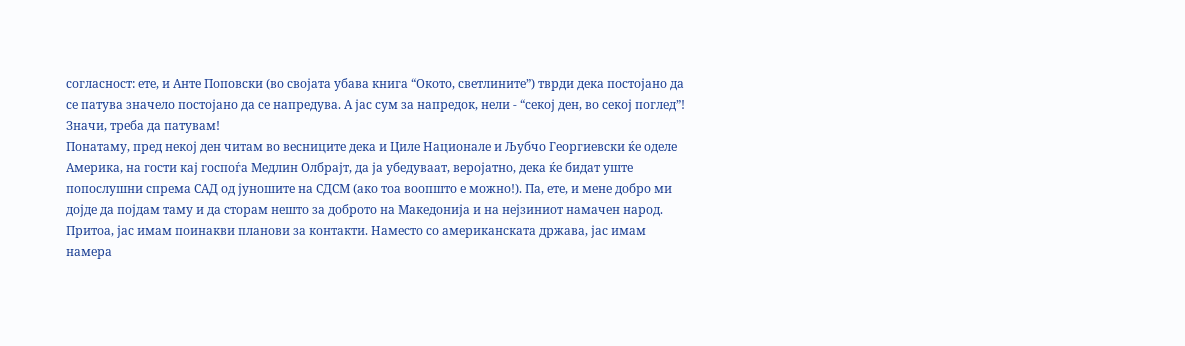согласност: ете, и Анте Поповски (во својата убава книга “Окото, светлините”) тврди дека постојано да се патува значело постојано да се напредува. А јас сум за напредок, нели - “секој ден, во секој поглед”! Значи, треба да патувам!
Понатаму, пред некој ден читам во весниците дека и Циле Национале и Љубчо Георгиевски ќе оделе Америка, на гости кај госпоѓа Медлин Олбрајт, да ја убедуваат, веројатно, дека ќе бидат уште попослушни спрема САД од јуношите на СДСМ (ако тоа воопшто е можно!). Па, ете, и мене добро ми дојде да појдам таму и да сторам нешто за доброто на Македонија и на нејзиниот намачен народ. Притоа, јас имам поинакви планови за контакти. Наместо со американската држава, јас имам намера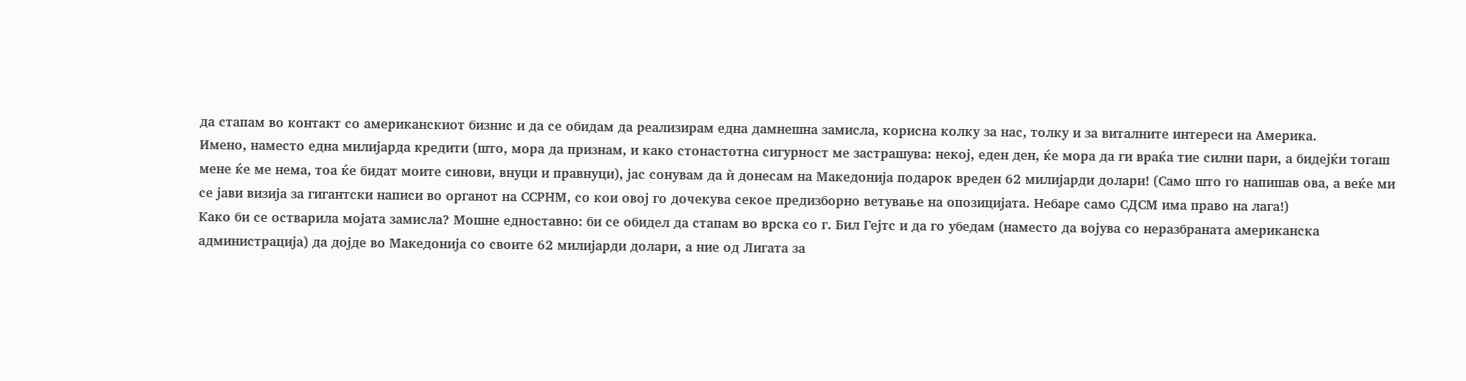да стапам во контакт со американскиот бизнис и да се обидам да реализирам една дамнешна замисла, корисна колку за нас, толку и за виталните интереси на Америка.
Имено, наместо една милијарда кредити (што, мора да признам, и како стонастотна сигурност ме застрашува: некој, еден ден, ќе мора да ги враќа тие силни пари, а бидејќи тогаш мене ќе ме нема, тоа ќе бидат моите синови, внуци и правнуци), јас сонувам да ѝ донесам на Македонија подарок вреден 62 милијарди долари! (Само што го напишав ова, а веќе ми се јави визија за гигантски написи во органот на ССРНМ, со кои овој го дочекува секое предизборно ветување на опозицијата. Небаре само СДСМ има право на лага!)
Како би се остварила мојата замисла? Мошне едноставно: би се обидел да стапам во врска со г. Бил Гејтс и да го убедам (наместо да војува со неразбраната американска администрација) да дојде во Македонија со своите 62 милијарди долари, а ние од Лигата за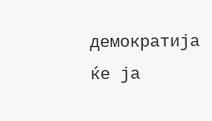демократија ќе ја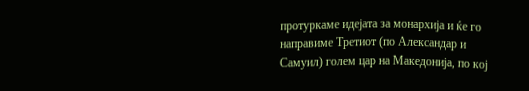протуркаме идејата за монархија и ќе го направиме Третиот (по Александар и Самуил) голем цар на Македонија, по кој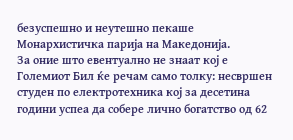безуспешно и неутешно пекаше Монархистичка парија на Македонија.
За оние што евентуално не знаат кој е Големиот Бил ќе речам само толку: несвршен студен по електротехника кој за десетина години успеа да собере лично богатство од 62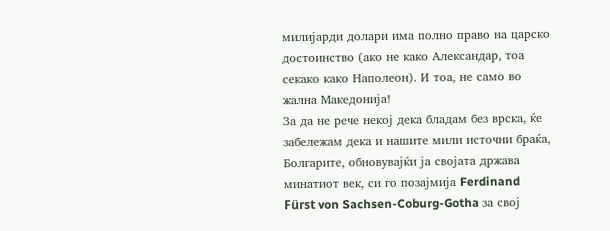милијарди долари има полно право на царско достоинство (ако не како Александар, тоа секако како Наполеон). И тоа, не само во жална Македонија!
За да не рече некој дека бладам без врска, ќе забележам дека и нашите мили источни браќа, Болгарите, обновувајќи ја својата држава минатиот век, си го позајмија Ferdinand Fürst von Sachsen-Coburg-Gotha за свој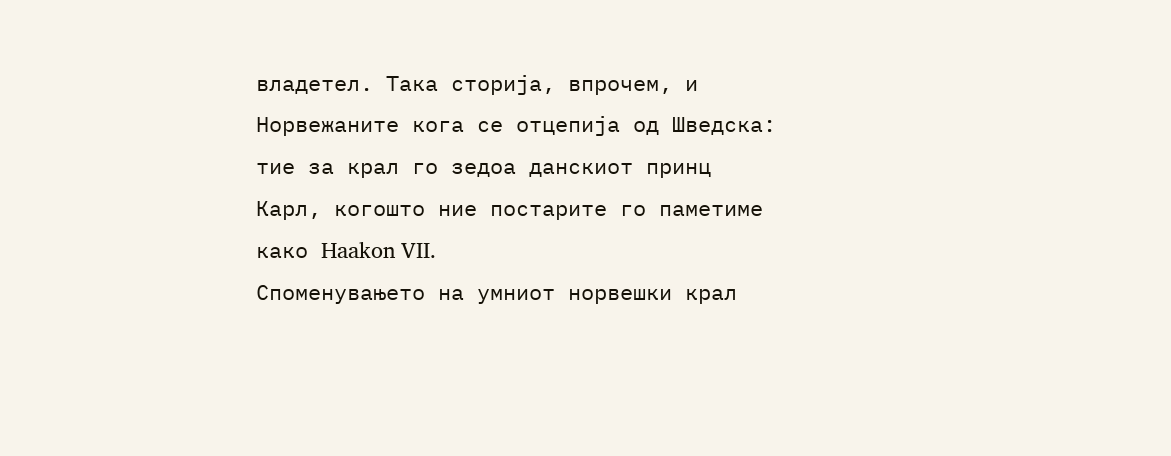владетел. Така сторија, впрочем, и Норвежаните кога се отцепија од Шведска: тие за крал го зедоа данскиот принц Карл, когошто ние постарите го паметиме како Haakon VII.
Споменувањето на умниот норвешки крал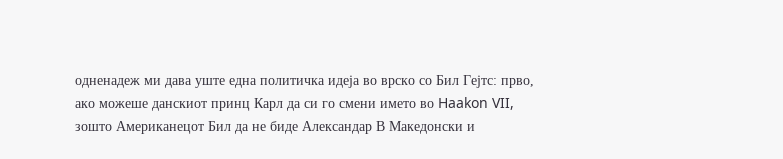одненадеж ми дава уште една политичка идеја во врско со Бил Гејтс: прво, ако можеше данскиот принц Карл да си го смени името во Haakon VII, зошто Американецот Бил да не биде Александар В Македонски и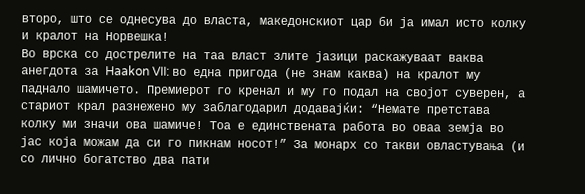второ, што се однесува до власта, македонскиот цар би ја имал исто колку и кралот на Норвешка!
Во врска со дострелите на таа власт злите јазици раскажуваат ваква анегдота за Haakon VII: во една пригода (не знам каква) на кралот му паднало шамичето. Премиерот го кренал и му го подал на својот суверен, а стариот крал разнежено му заблагодарил додавајќи: “Немате претстава колку ми значи ова шамиче! Тоа е единствената работа во оваа земја во јас која можам да си го пикнам носот!” За монарх со такви овластувања (и со лично богатство два пати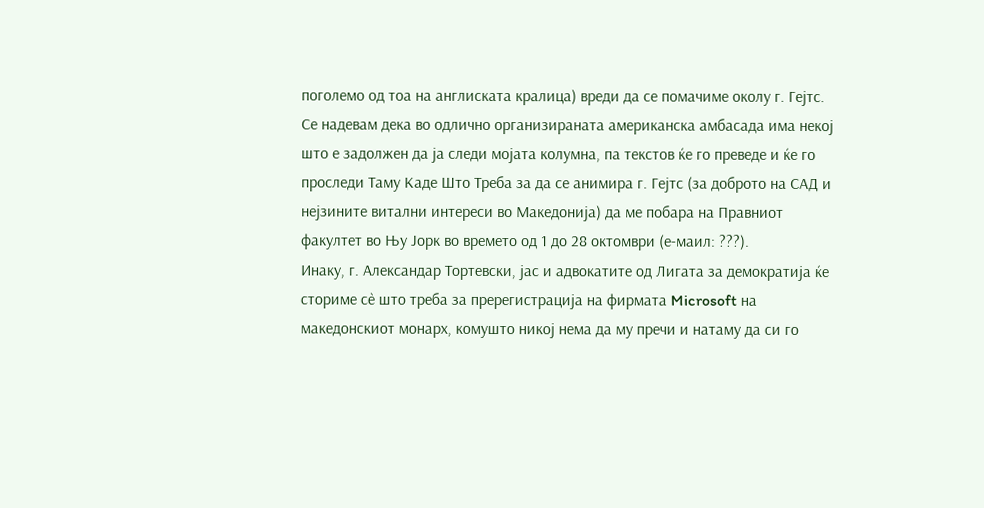поголемо од тоа на англиската кралица) вреди да се помачиме околу г. Гејтс.
Се надевам дека во одлично организираната американска амбасада има некој што е задолжен да ја следи мојата колумна, па текстов ќе го преведе и ќе го проследи Таму Каде Што Треба за да се анимира г. Гејтс (за доброто на САД и нејзините витални интереси во Македонија) да ме побара на Правниот факултет во Њу Јорк во времето од 1 до 28 октомври (е-маил: ???).
Инаку, г. Александар Тортевски, јас и адвокатите од Лигата за демократија ќе сториме сѐ што треба за пререгистрација на фирмата Microsoft на македонскиот монарх, комушто никој нема да му пречи и натаму да си го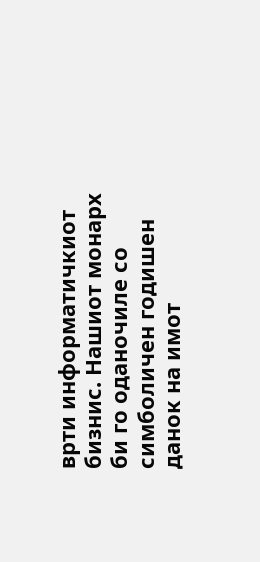врти информатичкиот бизнис. Нашиот монарх би го оданочиле со симболичен годишен данок на имот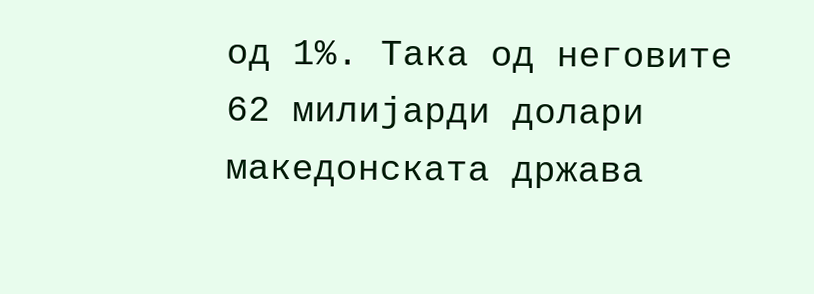од 1%. Така од неговите 62 милијарди долари македонската држава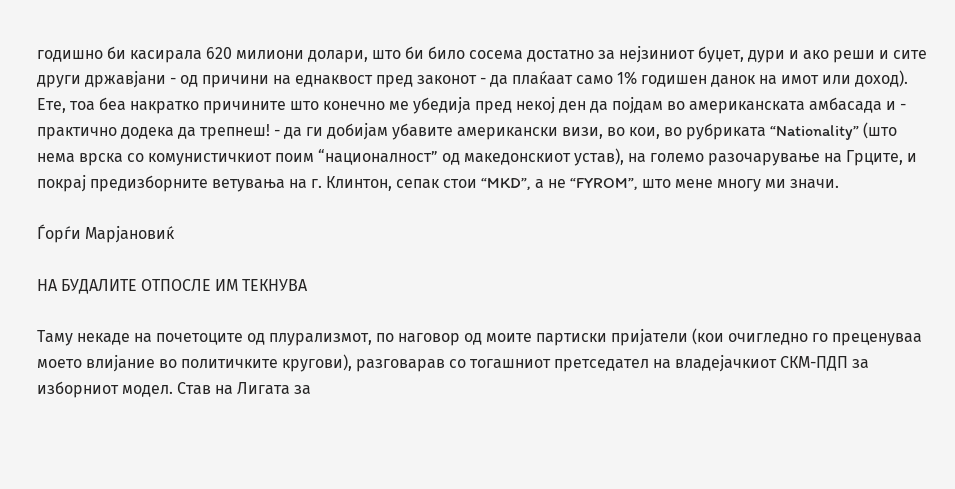годишно би касирала 620 милиони долари, што би било сосема достатно за нејзиниот буџет, дури и ако реши и сите други државјани - од причини на еднаквост пред законот - да плаќаат само 1% годишен данок на имот или доход).
Ете, тоа беа накратко причините што конечно ме убедија пред некој ден да појдам во американската амбасада и - практично додека да трепнеш! - да ги добијам убавите американски визи, во кои, во рубриката “Nationality” (што нема врска со комунистичкиот поим “националност” од македонскиот устав), на големо разочарување на Грците, и покрај предизборните ветувања на г. Клинтон, сепак стои “MKD”, а не “FYROM”, што мене многу ми значи.

Ѓорѓи Марјановиќ

НА БУДАЛИТЕ ОТПОСЛЕ ИМ ТЕКНУВА

Таму некаде на почетоците од плурализмот, по наговор од моите партиски пријатели (кои очигледно го преценуваа моето влијание во политичките кругови), разговарав со тогашниот претседател на владејачкиот СКМ-ПДП за изборниот модел. Став на Лигата за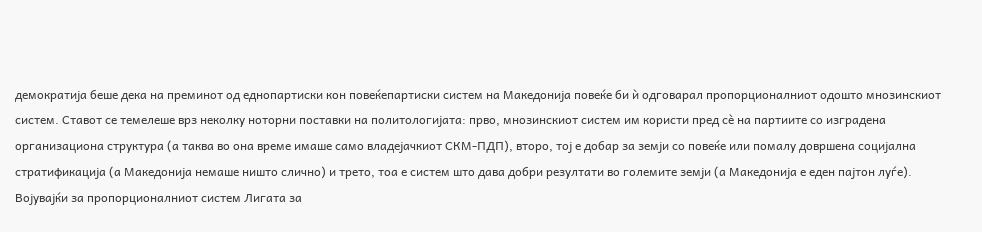демократија беше дека на преминот од еднопартиски кон повеќепартиски систем на Македонија повеќе би ѝ одговарал пропорционалниот одошто мнозинскиот систем. Ставот се темелеше врз неколку ноторни поставки на политологијата: прво, мнозинскиот систем им користи пред сѐ на партиите со изградена организациона структура (а таква во она време имаше само владејачкиот СКМ-ПДП), второ, тој е добар за земји со повеќе или помалу довршена социјална стратификација (а Македонија немаше ништо слично) и трето, тоа е систем што дава добри резултати во големите земји (а Македонија е еден пајтон луѓе).
Војувајќи за пропорционалниот систем Лигата за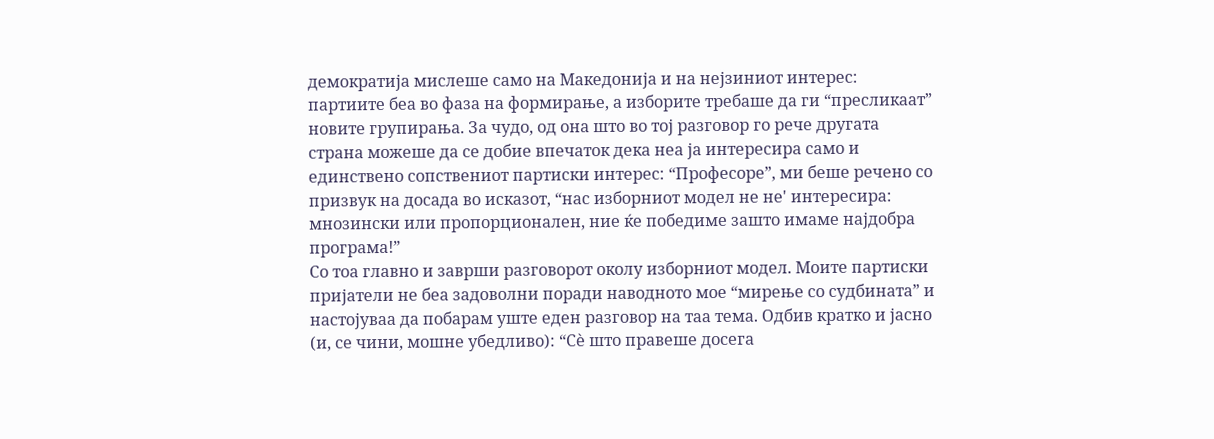демократија мислеше само на Македонија и на нејзиниот интерес: партиите беа во фаза на формирање, а изборите требаше да ги “пресликаат” новите групирања. За чудо, од она што во тој разговор го рече другата страна можеше да се добие впечаток дека неа ја интересира само и единствено сопствениот партиски интерес: “Професоре”, ми беше речено со призвук на досада во исказот, “нас изборниот модел не не' интересира: мнозински или пропорционален, ние ќе победиме зашто имаме најдобра програма!”
Со тоа главно и заврши разговорот околу изборниот модел. Моите партиски пријатели не беа задоволни поради наводното мое “мирење со судбината” и настојуваа да побарам уште еден разговор на таа тема. Одбив кратко и јасно (и, се чини, мошне убедливо): “Сѐ што правеше досега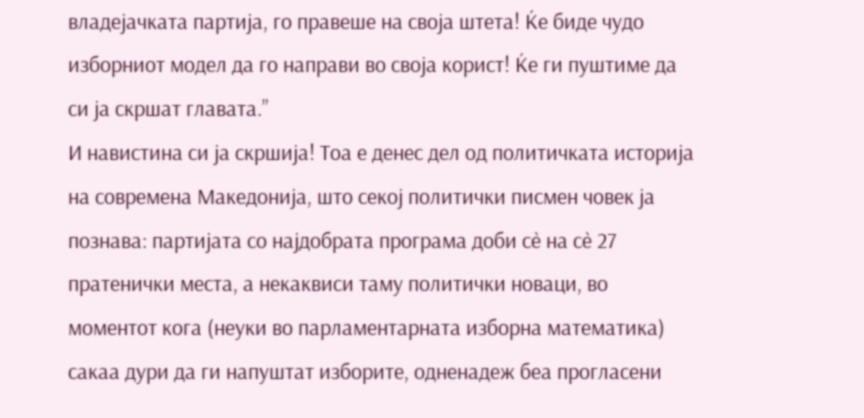владејачката партија, го правеше на своја штета! Ќе биде чудо изборниот модел да го направи во своја корист! Ќе ги пуштиме да си ја скршат главата.”
И навистина си ја скршија! Тоа е денес дел од политичката историја на современа Македонија, што секој политички писмен човек ја познава: партијата со најдобрата програма доби сѐ на сѐ 27 пратенички места, а некаквиси таму политички новаци, во моментот кога (неуки во парламентарната изборна математика) сакаа дури да ги напуштат изборите, одненадеж беа прогласени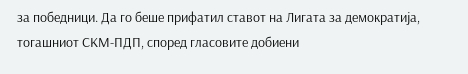за победници. Да го беше прифатил ставот на Лигата за демократија, тогашниот СКМ-ПДП, според гласовите добиени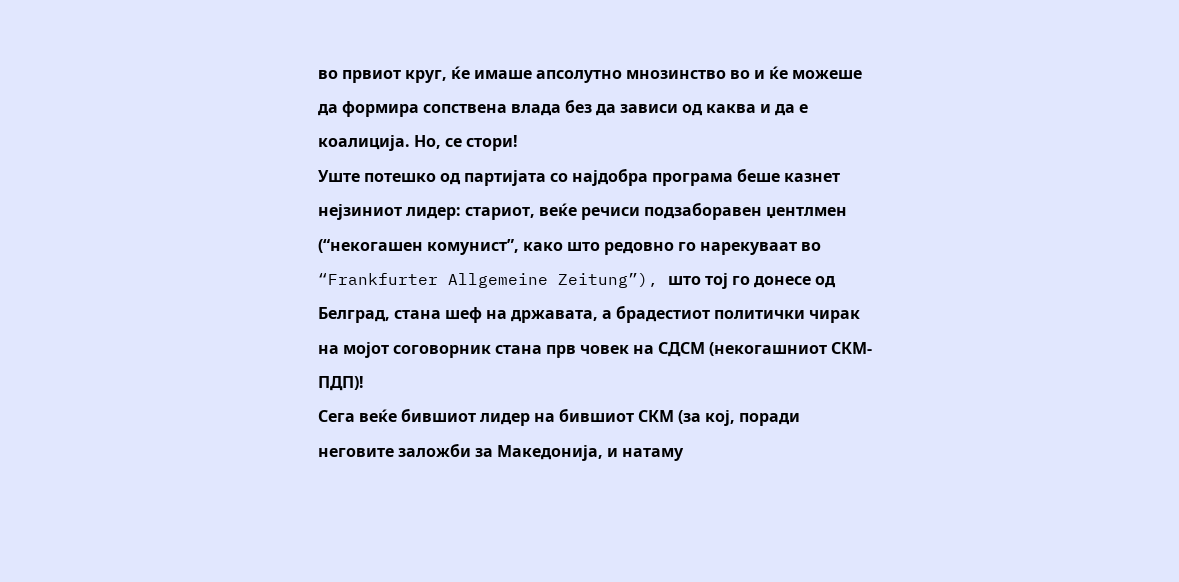во првиот круг, ќе имаше апсолутно мнозинство во и ќе можеше да формира сопствена влада без да зависи од каква и да е коалиција. Но, се стори!
Уште потешко од партијата со најдобра програма беше казнет нејзиниот лидер: стариот, веќе речиси подзаборавен џентлмен (“некогашен комунист”, како што редовно го нарекуваат во “Frankfurter Allgemeine Zeitung”), што тој го донесе од Белград, стана шеф на државата, а брадестиот политички чирак на мојот соговорник стана прв човек на СДСМ (некогашниот СКМ-ПДП)!
Сега веќе бившиот лидер на бившиот СКМ (за кој, поради неговите заложби за Македонија, и натаму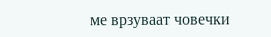ме врзуваат човечки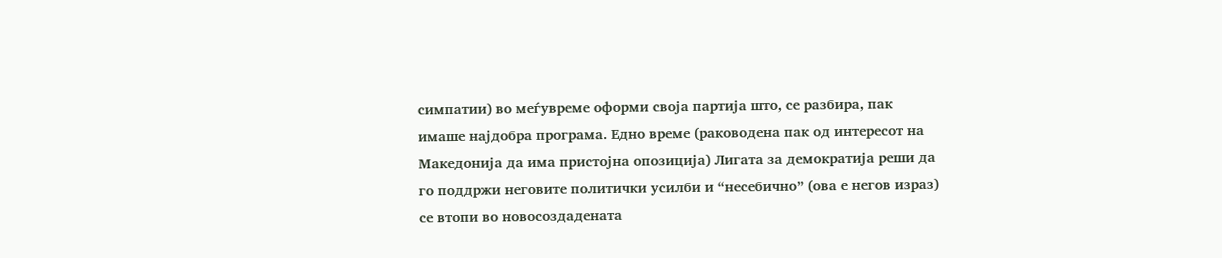симпатии) во меѓувреме оформи своја партија што, се разбира, пак имаше најдобра програма. Едно време (раководена пак од интересот на Македонија да има пристојна опозиција) Лигата за демократија реши да го поддржи неговите политички усилби и “несебично” (ова е негов израз) се втопи во новосоздадената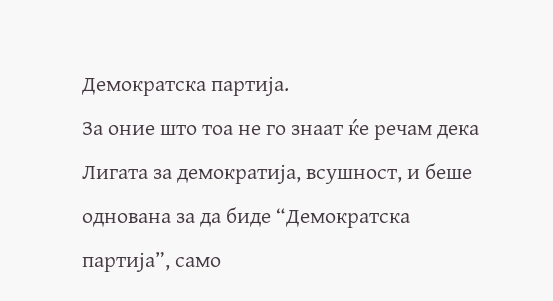Демократска партија.
За оние што тоа не го знаат ќе речам дека Лигата за демократија, всушност, и беше однована за да биде “Демократска партија”, само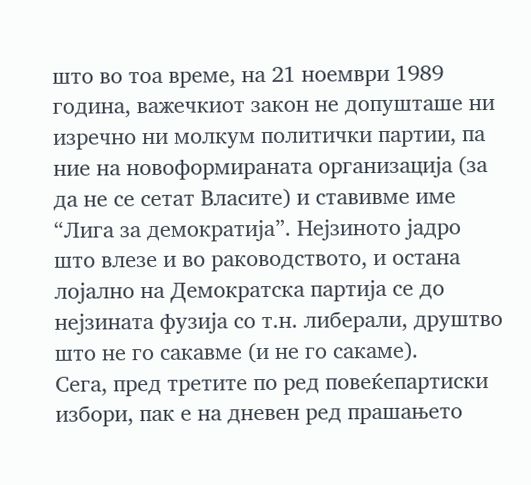што во тоа време, на 21 ноември 1989 година, важечкиот закон не допушташе ни изречно ни молкум политички партии, па ние на новоформираната организација (за да не се сетат Власите) и ставивме име “Лига за демократија”. Нејзиното јадро што влезе и во раководството, и остана лојално на Демократска партија се до нејзината фузија со т.н. либерали, друштво што не го сакавме (и не го сакаме).
Сега, пред третите по ред повеќепартиски избори, пак е на дневен ред прашањето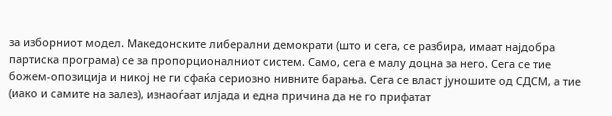за изборниот модел. Македонските либерални демократи (што и сега, се разбира, имаат најдобра партиска програма) се за пропорционалниот систем. Само, сега е малу доцна за него. Сега се тие божем-опозиција и никој не ги сфаќа сериозно нивните барања. Сега се власт јуношите од СДСМ, а тие (иако и самите на залез), изнаоѓаат илјада и една причина да не го прифатат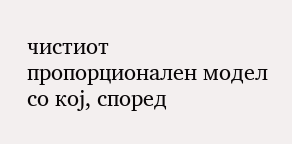чистиот пропорционален модел со кој, според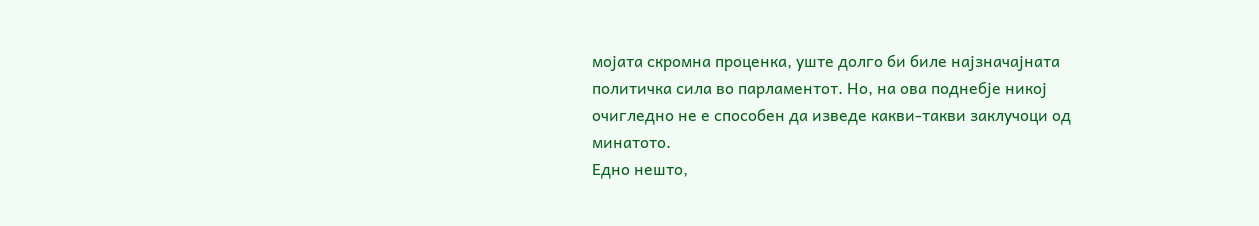мојата скромна проценка, уште долго би биле најзначајната политичка сила во парламентот. Но, на ова поднебје никој очигледно не е способен да изведе какви-такви заклучоци од минатото.
Едно нешто,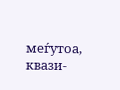меѓутоа, квази-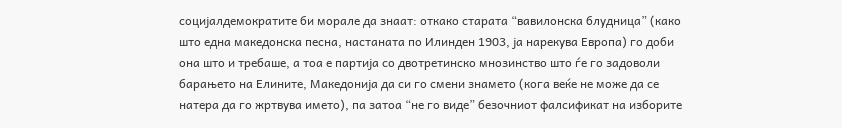социјалдемократите би морале да знаат: откако старата “вавилонска блудница” (како што една македонска песна, настаната по Илинден 1903, ја нарекува Европа) го доби она што и требаше, а тоа е партија со двотретинско мнозинство што ѓе го задоволи барањето на Елините, Македонија да си го смени знамето (кога веќе не може да се натера да го жртвува името), па затоа “не го виде” безочниот фалсификат на изборите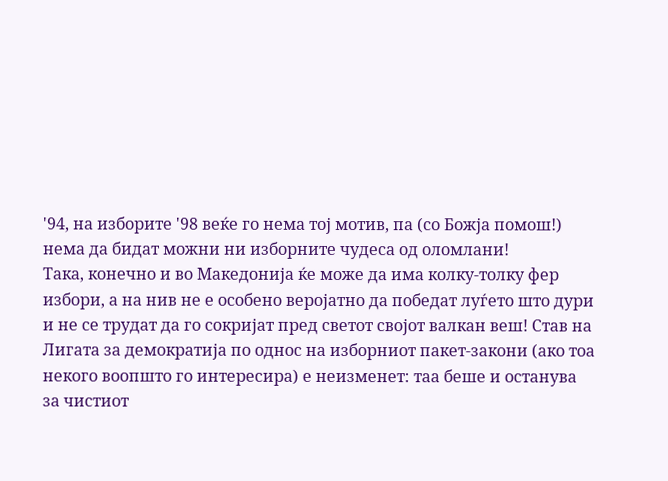'94, на изборите '98 веќе го нема тој мотив, па (со Божја помош!) нема да бидат можни ни изборните чудеса од оломлани!
Така, конечно и во Македонија ќе може да има колку-толку фер избори, а на нив не е особено веројатно да победат луѓето што дури и не се трудат да го сокријат пред светот својот валкан веш! Став на Лигата за демократија по однос на изборниот пакет-закони (ако тоа некого воопшто го интересира) е неизменет: таа беше и останува за чистиот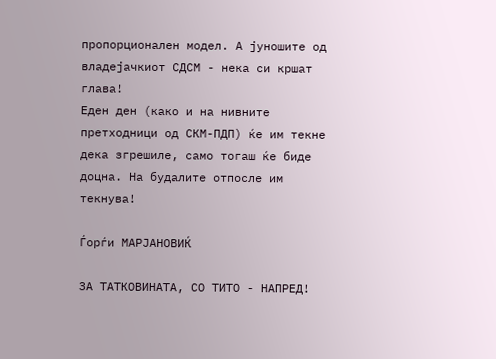пропорционален модел. А јуношите од владејачкиот СДСМ - нека си кршат глава!
Еден ден (како и на нивните претходници од СКМ-ПДП) ќе им текне дека згрешиле, само тогаш ќе биде доцна. На будалите отпосле им текнува!

Ѓорѓи МАРЈАНОВИЌ

ЗА ТАТКОВИНАТА, СО ТИТО - НАПРЕД!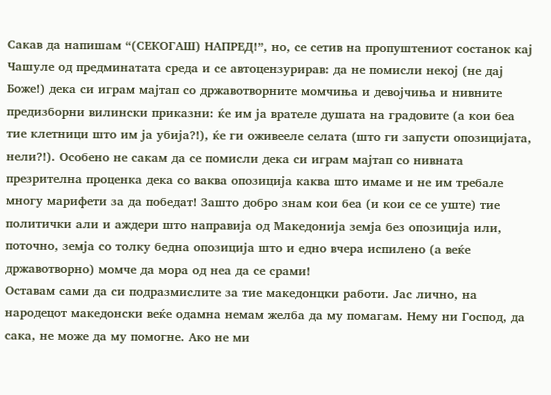Сакав да напишам “(СЕКОГАШ) НАПРЕД!”, но, се сетив на пропуштениот состанок кај Чашуле од предминатата среда и се автоцензурирав: да не помисли некој (не дај Боже!) дека си играм мајтап со државотворните момчиња и девојчиња и нивните предизборни вилински приказни: ќе им ја врателе душата на градовите (а кои беа тие клетници што им ја убија?!), ќе ги оживееле селата (што ги запусти опозицијата, нели?!). Особено не сакам да се помисли дека си играм мајтап со нивната презрителна проценка дека со ваква опозиција каква што имаме и не им требале многу марифети за да победат! Зашто добро знам кои беа (и кои се се уште) тие политички али и аждери што направија од Македонија земја без опозиција или, поточно, земја со толку бедна опозиција што и едно вчера испилено (а веќе државотворно) момче да мора од неа да се срами!
Оставам сами да си подразмислите за тие македонцки работи. Јас лично, на народецот македонски веќе одамна немам желба да му помагам. Нему ни Господ, да сака, не може да му помогне. Ако не ми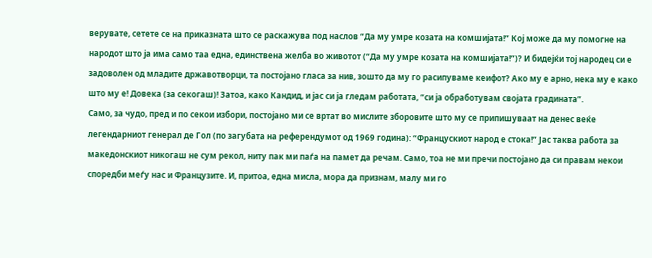верувате, сетете се на приказната што се раскажува под наслов “Да му умре козата на комшијата!” Кој може да му помогне на народот што ја има само таа една, единствена желба во животот (“Да му умре козата на комшијата!”)? И бидејќи тој народец си е задоволен од младите државотворци, та постојано гласа за нив, зошто да му го расипуваме кеифот? Ако му е арно, нека му е како што му е! Довека (за секогаш)! Затоа, како Кандид, и јас си ја гледам работата, “си ја обработувам својата градината”.
Само, за чудо, пред и по секои избори, постојано ми се вртат во мислите зборовите што му се припишуваат на денес веќе легендарниот генерал де Гол (по загубата на референдумот од 1969 година): “Францускиот народ е стока!” Јас таква работа за македонскиот никогаш не сум рекол, ниту пак ми паѓа на памет да речам. Само, тоа не ми пречи постојано да си правам некои споредби меѓу нас и Французите. И, притоа, една мисла, мора да признам, малу ми го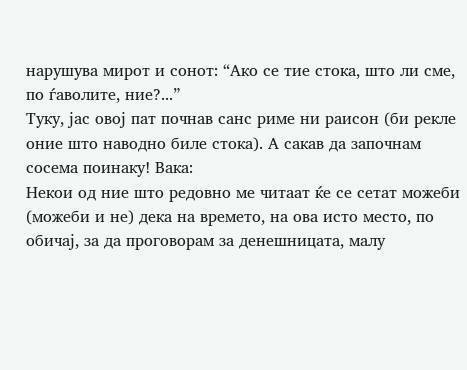нарушува мирот и сонот: “Ако се тие стока, што ли сме, по ѓаволите, ние?...”
Туку, јас овој пат почнав санс риме ни раисон (би рекле оние што наводно биле стока). А сакав да започнам сосема поинаку! Вака:
Некои од ние што редовно ме читаат ќе се сетат можеби (можеби и не) дека на времето, на ова исто место, по обичај, за да проговорам за денешницата, малу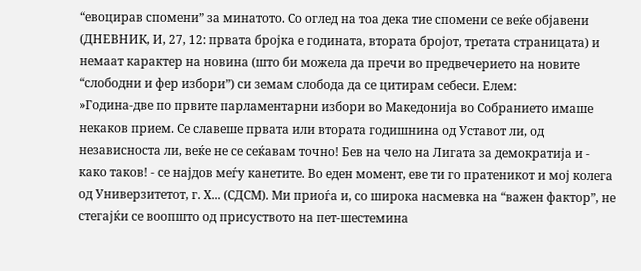“евоцирав спомени” за минатото. Со оглед на тоа дека тие спомени се веќе објавени (ДНЕВНИК, И, 27, 12: првата бројка е годината, втората бројот, третата страницата) и немаат карактер на новина (што би можела да пречи во предвечерието на новите “слободни и фер избори”) си земам слобода да се цитирам себеси. Елем:
»Година-две по првите парламентарни избори во Македонија во Собранието имаше некаков прием. Се славеше првата или втората годишнина од Уставот ли, од независноста ли, веќе не се сеќавам точно! Бев на чело на Лигата за демократија и - како таков! - се најдов меѓу канетите. Во еден момент, еве ти го пратеникот и мој колега од Универзитетот, г. Х... (СДСМ). Ми приоѓа и, со широка насмевка на “важен фактор”, не стегајќи се воопшто од присуството на пет-шестемина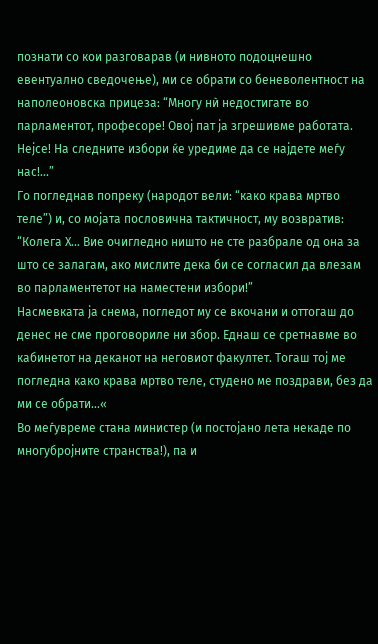познати со кои разговарав (и нивното подоцнешно евентуално сведочење), ми се обрати со беневолентност на наполеоновска прицеза: “Многу нѝ недостигате во парламентот, професоре! Овој пат ја згрешивме работата. Нејсе! На следните избори ќе уредиме да се најдете меѓу нас!...”
Го погледнав попреку (народот вели: “како крава мртво теле”) и, со мојата пословична тактичност, му возвратив: “Колега Х... Вие очигледно ништо не сте разбрале од она за што се залагам, ако мислите дека би се согласил да влезам во парламентетот на наместени избори!”
Насмевката ја снема, погледот му се вкочани и оттогаш до денес не сме проговориле ни збор. Еднаш се сретнавме во кабинетот на деканот на неговиот факултет. Тогаш тој ме погледна како крава мртво теле, студено ме поздрави, без да ми се обрати...«
Во меѓувреме стана министер (и постојано лета некаде по многубројните странства!), па и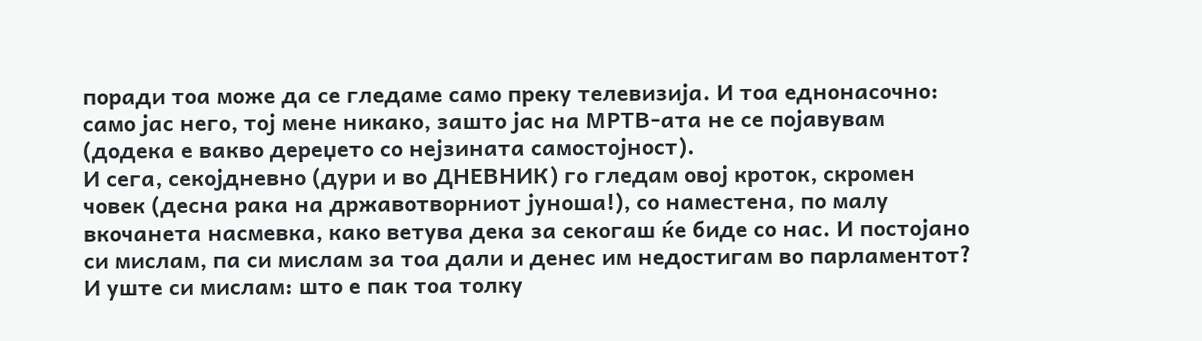поради тоа може да се гледаме само преку телевизија. И тоа еднонасочно: само јас него, тој мене никако, зашто јас на МРТВ-ата не се појавувам (додека е вакво дереџето со нејзината самостојност).
И сега, секојдневно (дури и во ДНЕВНИК) го гледам овој кроток, скромен човек (десна рака на државотворниот јуноша!), со наместена, по малу вкочанета насмевка, како ветува дека за секогаш ќе биде со нас. И постојано си мислам, па си мислам за тоа дали и денес им недостигам во парламентот? И уште си мислам: што е пак тоа толку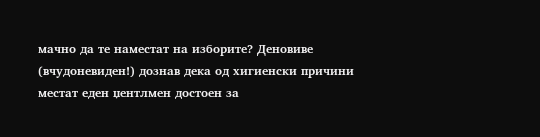мачно да те наместат на изборите? Деновиве (вчудоневиден!) дознав дека од хигиенски причини местат еден џентлмен достоен за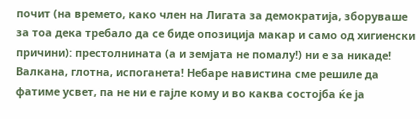почит (на времето, како член на Лигата за демократија, зборуваше за тоа дека требало да се биде опозиција макар и само од хигиенски причини): престолнината (а и земјата не помалу!) ни е за никаде! Валкана, глотна, испоганета! Небаре навистина сме решиле да фатиме усвет, па не ни е гајле кому и во каква состојба ќе ја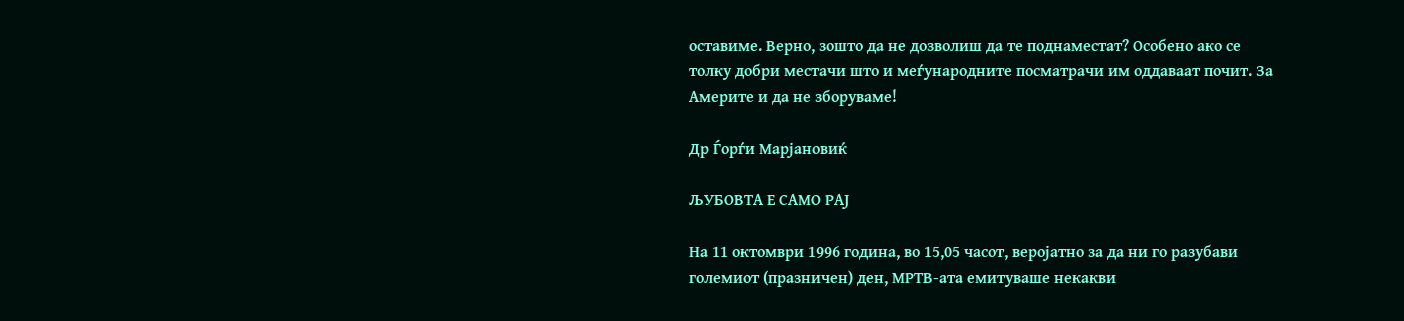оставиме. Верно, зошто да не дозволиш да те поднаместат? Особено ако се толку добри местачи што и меѓународните посматрачи им оддаваат почит. За Америте и да не зборуваме!

Др Ѓорѓи Марјановиќ

ЉУБОВТА Е САМО РАЈ

На 11 октомври 1996 година, во 15,05 часот, веројатно за да ни го разубави големиот (празничен) ден, МРТВ-ата емитуваше некакви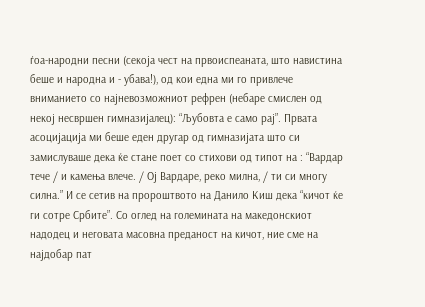ѓоа-народни песни (секоја чест на првоиспеаната, што навистина беше и народна и - убава!), од кои една ми го привлече вниманието со најневозможниот рефрен (небаре смислен од некој несвршен гимназијалец): “Љубовта е само рај”. Првата асоцијација ми беше еден другар од гимназијата што си замислуваше дека ќе стане поет со стихови од типот на : “Вардар тече / и камења влече. / Ој Вардаре, реко милна, / ти си многу силна.” И се сетив на пророштвото на Данило Киш дека “кичот ќе ги сотре Србите”. Со оглед на големината на македонскиот надодец и неговата масовна преданост на кичот, ние сме на најдобар пат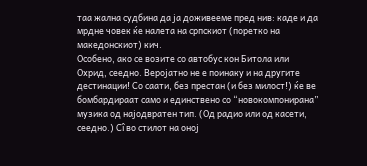таа жална судбина да ја доживееме пред нив: каде и да мрдне човек ќе налета на српскиот (поретко на македонскиот) кич.
Особено, ако се возите со автобус кон Битола или Охрид, сеедно. Веројатно не е поинаку и на другите дестинации! Со саати, без престан (и без милост!) ќе ве бомбардираат само и единствено со “новокомпонирана” музика од најодвратен тип. (Од радио или од касети, сеедно.) Сî во стилот на оној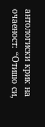антологиски крик на очаеност: “Отишо си,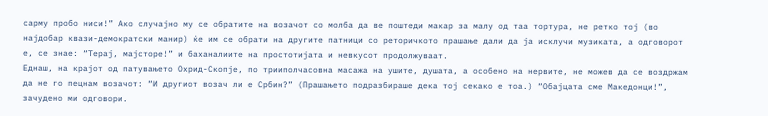сарму пробо ниси!” Ако случајно му се обратите на возачот со молба да ве поштеди макар за малу од таа тортура, не ретко тој (во најдобар квази-демократски манир) ќе им се обрати на другите патници со реторичкото прашање дали да ја исклучи музиката, а одговорот е, се знае: “Терај, мајсторе!” и баханалиите на простотијата и невкусот продолжуваат.
Еднаш, на крајот од патувањето Охрид-Скопје, по трииполчасовна масажа на ушите, душата, а особено на нервите, не можев да се воздржам да не го пецнам возачот: “И другиот возач ли е Србин?” (Прашањето подразбираше дека тој секако е тоа.) “Обајцата сме Македонци!”, зачудено ми одговори.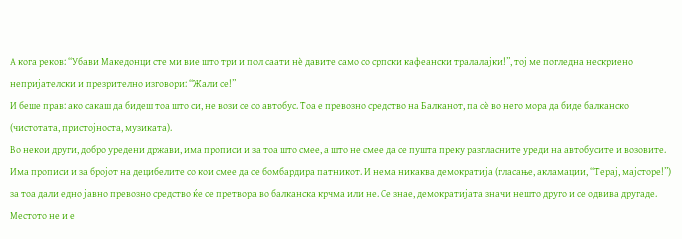А кога реков: “Убави Македонци сте ми вие што три и пол саати нѐ давите само со српски кафеански тралалајки!”, тој ме погледна нескриено непријателски и презрително изговори: “Жали се!”
И беше прав: ако сакаш да бидеш тоа што си, не вози се со автобус. Тоа е превозно средство на Балканот, па сѐ во него мора да биде балканско (чистотата, пристојноста, музиката).
Во некои други, добро уредени држави, има прописи и за тоа што смее, а што не смее да се пушта преку разгласните уреди на автобусите и возовите. Има прописи и за бројот на децибелите со кои смее да се бомбардира патникот. И нема никаква демократија (гласање, акламации, “Терај, мајсторе!”) за тоа дали едно јавно превозно средство ќе се претвора во балканска крчма или не. Се знае, демократијата значи нешто друго и се одвива другаде. Местото не и е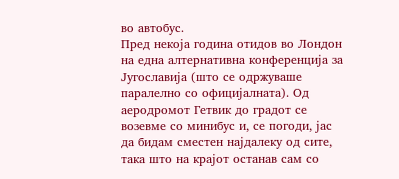во автобус.
Пред некоја година отидов во Лондон на една алтернативна конференција за Југославија (што се одржуваше паралелно со официјалната). Од аеродромот Гетвик до градот се возевме со минибус и, се погоди, јас да бидам сместен најдалеку од сите, така што на крајот останав сам со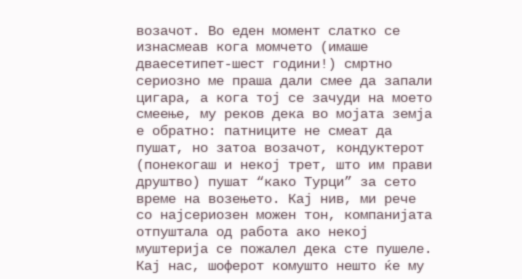возачот. Во еден момент слатко се изнасмеав кога момчето (имаше дваесетипет-шест години!) смртно сериозно ме праша дали смее да запали цигара, а кога тој се зачуди на моето смеење, му реков дека во мојата земја е обратно: патниците не смеат да пушат, но затоа возачот, кондуктерот (понекогаш и некој трет, што им прави друштво) пушат “како Турци” за сето време на возењето. Кај нив, ми рече со најсериозен можен тон, компанијата отпуштала од работа ако некој муштерија се пожалел дека сте пушеле. Кај нас, шоферот комушто нешто ќе му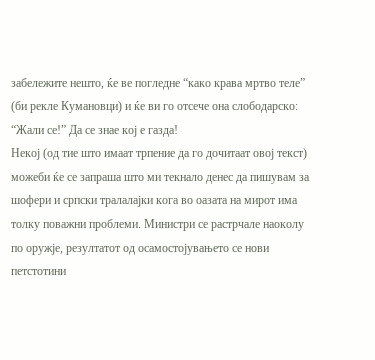забележите нешто, ќе ве погледне “како крава мртво теле” (би рекле Кумановци) и ќе ви го отсече она слободарско: “Жали се!” Да се знае кој е газда!
Некој (од тие што имаат трпение да го дочитаат овој текст) можеби ќе се запраша што ми текнало денес да пишувам за шофери и српски тралалајки кога во оазата на мирот има толку поважни проблеми. Министри се растрчале наоколу по оружје, резултатот од осамостојувањето се нови петстотини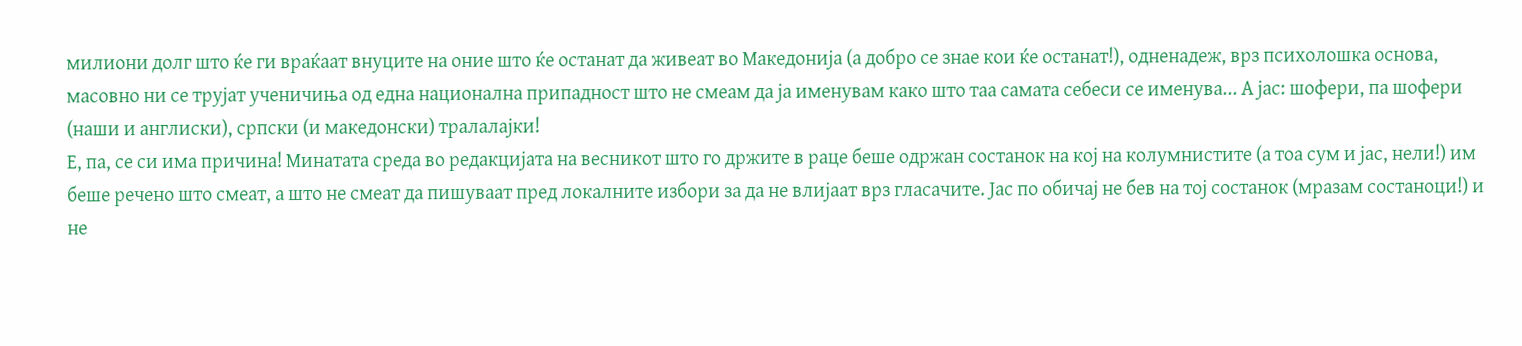милиони долг што ќе ги враќаат внуците на оние што ќе останат да живеат во Македонија (а добро се знае кои ќе останат!), одненадеж, врз психолошка основа, масовно ни се трујат ученичиња од една национална припадност што не смеам да ја именувам како што таа самата себеси се именува... А јас: шофери, па шофери (наши и англиски), српски (и македонски) тралалајки!
Е, па, се си има причина! Минатата среда во редакцијата на весникот што го држите в раце беше одржан состанок на кој на колумнистите (а тоа сум и јас, нели!) им беше речено што смеат, а што не смеат да пишуваат пред локалните избори за да не влијаат врз гласачите. Јас по обичај не бев на тој состанок (мразам состаноци!) и не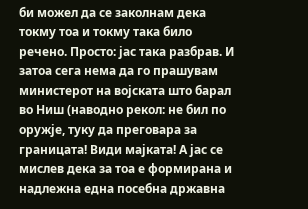би можел да се заколнам дека токму тоа и токму така било речено. Просто: јас така разбрав. И затоа сега нема да го прашувам министерот на војската што барал во Ниш (наводно рекол: не бил по оружје, туку да преговара за границата! Види мајката! А јас се мислев дека за тоа е формирана и надлежна една посебна државна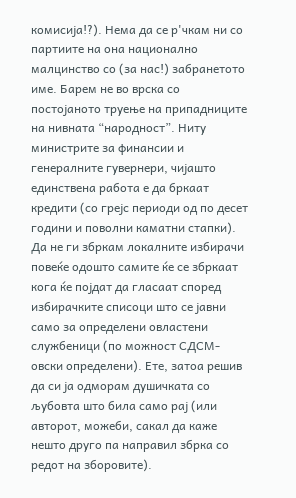комисија!?). Нема да се р'чкам ни со партиите на она национално малцинство со (за нас!) забранетото име. Барем не во врска со постојаното труење на припадниците на нивната “народност”. Ниту министрите за финансии и генералните гувернери, чијашто единствена работа е да бркаат кредити (со грејс периоди од по десет години и поволни каматни стапки). Да не ги збркам локалните избирачи повеќе одошто самите ќе се збркаат кога ќе појдат да гласаат според избирачките списоци што се јавни само за определени овластени службеници (по можност СДСМ-овски определени). Ете, затоа решив да си ја одморам душичката со љубовта што била само рај (или авторот, можеби, сакал да каже нешто друго па направил збрка со редот на зборовите).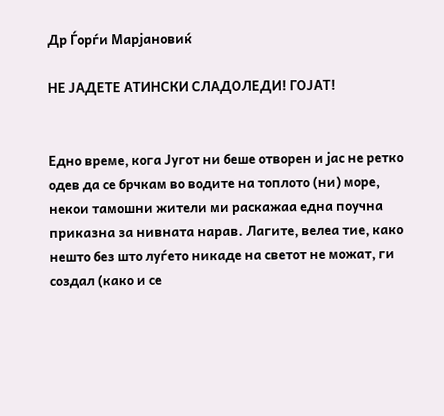Др Ѓорѓи Марјановиќ

НЕ ЈАДЕТЕ АТИНСКИ СЛАДОЛЕДИ! ГОЈАТ!


Едно време, кога Југот ни беше отворен и јас не ретко одев да се брчкам во водите на топлото (ни) море, некои тамошни жители ми раскажаа една поучна приказна за нивната нарав. Лагите, велеа тие, како нешто без што луѓето никаде на светот не можат, ги создал (како и се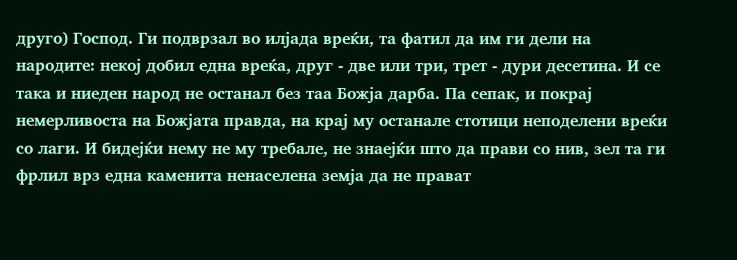друго) Господ. Ги подврзал во илјада вреќи, та фатил да им ги дели на народите: некој добил една вреќа, друг - две или три, трет - дури десетина. И се така и ниеден народ не останал без таа Божја дарба. Па сепак, и покрај немерливоста на Божјата правда, на крај му останале стотици неподелени вреќи со лаги. И бидејќи нему не му требале, не знаејќи што да прави со нив, зел та ги фрлил врз една каменита ненаселена земја да не прават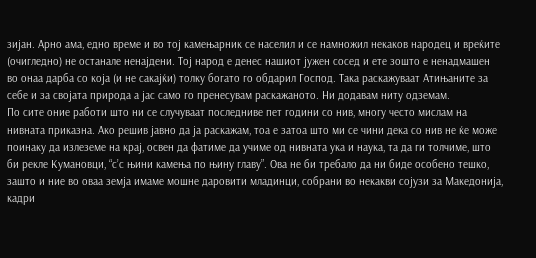зијан. Арно ама, едно време и во тој камењарник се населил и се намножил некаков народец и вреќите (очигледно) не останале ненајдени. Тој народ е денес нашиот јужен сосед и ете зошто е ненадмашен во онаа дарба со која (и не сакајќи) толку богато го обдарил Господ. Така раскажуваат Атињаните за себе и за својата природа а јас само го пренесувам раскажаното. Ни додавам ниту одземам.
По сите оние работи што ни се случуваат последниве пет години со нив, многу често мислам на нивната приказна. Ако решив јавно да ја раскажам, тоа е затоа што ми се чини дека со нив не ќе може поинаку да излеземе на крај, освен да фатиме да учиме од нивната ука и наука, та да ги толчиме, што би рекле Кумановци, “с’с њини камења по њину главу”. Ова не би требало да ни биде особено тешко, зашто и ние во оваа земја имаме мошне даровити младинци, собрани во некакви сојузи за Македонија, кадри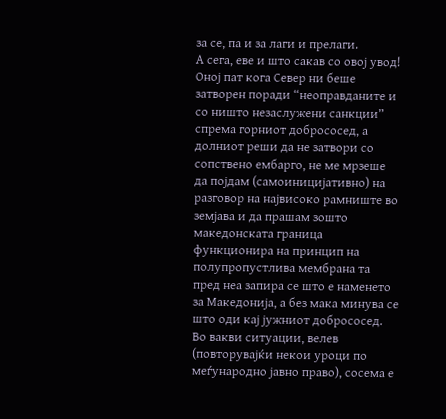за се, па и за лаги и прелаги.
А сега, еве и што сакав со овој увод!
Оној пат кога Север ни беше затворен поради “неоправданите и со ништо незаслужени санкции” спрема горниот добрососед, а долниот реши да не затвори со сопствено ембарго, не ме мрзеше да појдам (самоиницијативно) на разговор на највисоко рамниште во земјава и да прашам зошто македонската граница функционира на принцип на полупропустлива мембрана та пред неа запира се што е наменето за Македонија, а без мака минува се што оди кај јужниот добрососед. Во вакви ситуации, велев (повторувајќи некои уроци по меѓународно јавно право), сосема е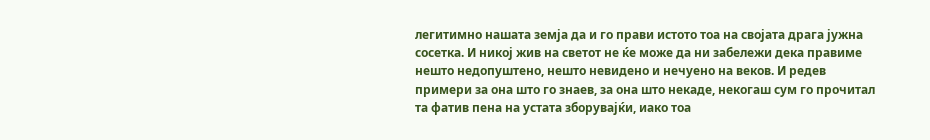легитимно нашата земја да и го прави истото тоа на својата драга јужна сосетка. И никој жив на светот не ќе може да ни забележи дека правиме нешто недопуштено, нешто невидено и нечуено на веков. И редев примери за она што го знаев, за она што некаде, некогаш сум го прочитал та фатив пена на устата зборувајќи, иако тоа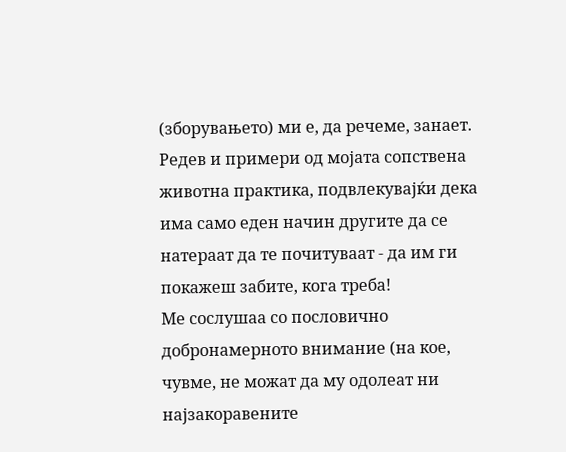(зборувањето) ми е, да речеме, занает. Редев и примери од мојата сопствена животна практика, подвлекувајќи дека има само еден начин другите да се натераат да те почитуваат - да им ги покажеш забите, кога треба!
Ме сослушаа со пословично добронамерното внимание (на кое, чувме, не можат да му одолеат ни најзакоравените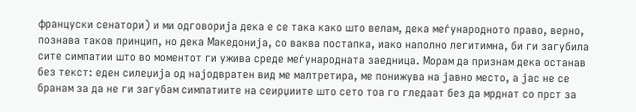француски сенатори) и ми одговорија дека е се така како што велам, дека меѓународното право, верно, познава таков принцип, но дека Македонија, со ваква постапка, иако наполно легитимна, би ги загубила сите симпатии што во моментот ги ужива среде меѓународната заедница. Морам да признам дека останав без текст: еден силеџија од најодвратен вид ме малтретира, ме понижува на јавно место, а јас не се бранам за да не ги загубам симпатиите на сеирџиите што сето тоа го гледаат без да мрднат со прст за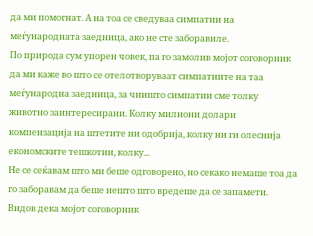да ми помогнат. А на тоа се сведуваа симпатии на меѓународната заедница, ако не сте заборавиле.
По природа сум упорен човек, па го замолив мојот соговорник да ми каже во што се отелотворуваат симпатиите на таа меѓународна заедница, за чиишто симпатии сме толку животно заинтересирани. Колку милиони долари компензација на штетите ни одобрија, колку ни ги олеснија економските тешкотии, колку...
Не се сеќавам што ми беше одговорено, но секако немаше тоа да го заборавам да беше нешто што вредеше да се запамети. Видов дека мојот соговорник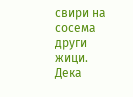свири на сосема други жици. Дека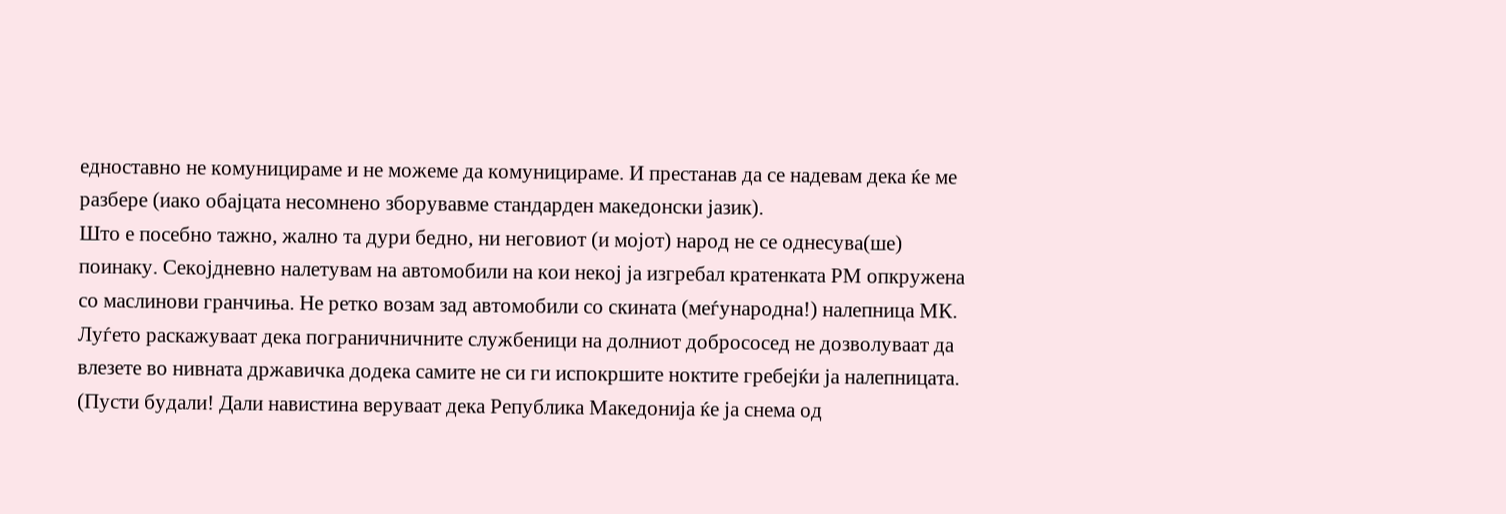едноставно не комуницираме и не можеме да комуницираме. И престанав да се надевам дека ќе ме разбере (иако обајцата несомнено зборувавме стандарден македонски јазик).
Што е посебно тажно, жално та дури бедно, ни неговиот (и мојот) народ не се однесува(ше) поинаку. Секојдневно налетувам на автомобили на кои некој ја изгребал кратенката РМ опкружена со маслинови гранчиња. Не ретко возам зад автомобили со скината (меѓународна!) налепница МК. Луѓето раскажуваат дека пограничничните службеници на долниот добрососед не дозволуваат да влезете во нивната државичка додека самите не си ги испокршите ноктите гребејќи ја налепницата. (Пусти будали! Дали навистина веруваат дека Република Македонија ќе ја снема од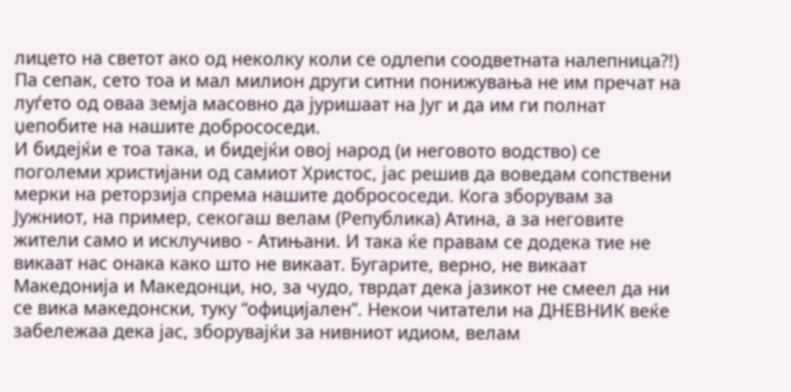лицето на светот ако од неколку коли се одлепи соодветната налепница?!) Па сепак, сето тоа и мал милион други ситни понижувања не им пречат на луѓето од оваа земја масовно да јуришаат на Југ и да им ги полнат џепобите на нашите добрососеди.
И бидејќи е тоа така, и бидејќи овој народ (и неговото водство) се поголеми христијани од самиот Христос, јас решив да воведам сопствени мерки на реторзија спрема нашите добрососеди. Кога зборувам за Јужниот, на пример, секогаш велам (Република) Атина, а за неговите жители само и исклучиво - Атињани. И така ќе правам се додека тие не викаат нас онака како што не викаат. Бугарите, верно, не викаат Македонија и Македонци, но, за чудо, тврдат дека јазикот не смеел да ни се вика македонски, туку “официјален”. Некои читатели на ДНЕВНИК веќе забележаа дека јас, зборувајќи за нивниот идиом, велам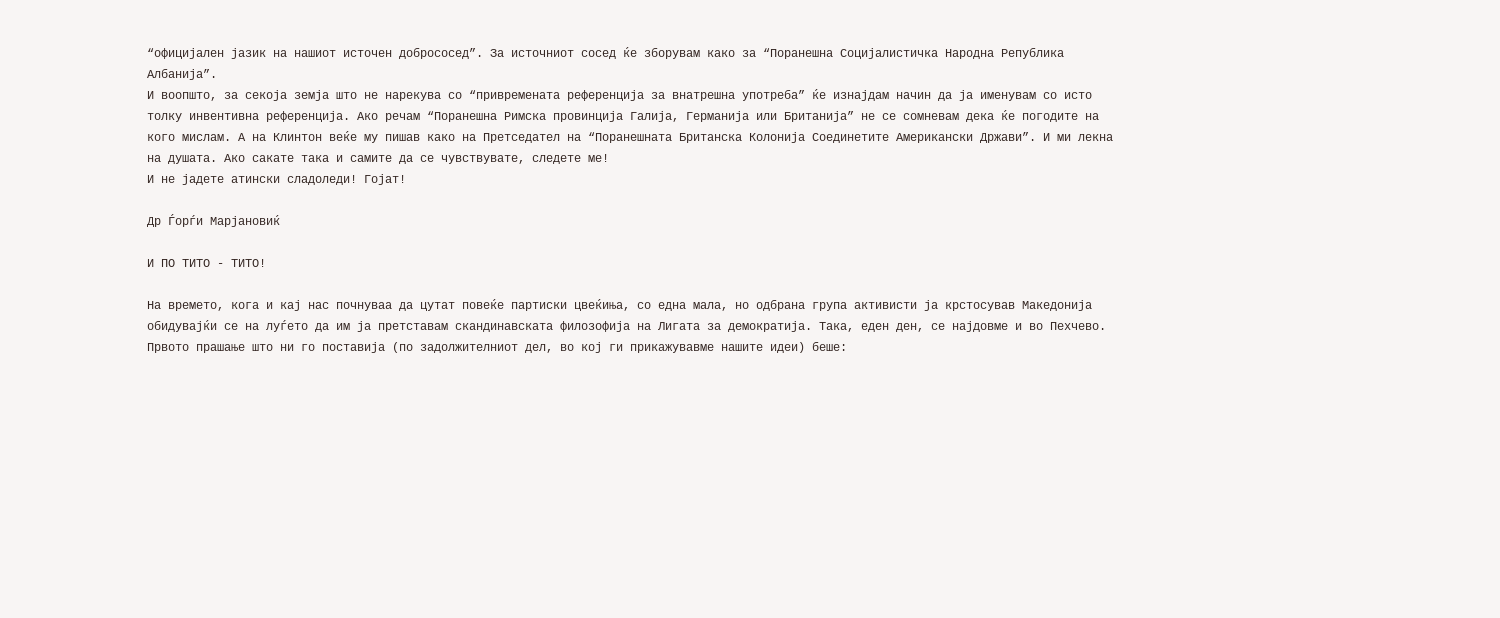“официјален јазик на нашиот источен добрососед”. За источниот сосед ќе зборувам како за “Поранешна Социјалистичка Народна Република Албанија”.
И воопшто, за секоја земја што не нарекува со “привремената референција за внатрешна употреба” ќе изнајдам начин да ја именувам со исто толку инвентивна референција. Ако речам “Поранешна Римска провинција Галија, Германија или Британија” не се сомневам дека ќе погодите на кого мислам. А на Клинтон веќе му пишав како на Претседател на “Поранешната Британска Колонија Соединетите Американски Држави”. И ми лекна на душата. Ако сакате така и самите да се чувствувате, следете ме!
И не јадете атински сладоледи! Гојат!

Др Ѓорѓи Марјановиќ

И ПО ТИТО - ТИТО!

На времето, кога и кај нас почнуваа да цутат повеќе партиски цвеќиња, со една мала, но одбрана група активисти ја крстосував Македонија обидувајќи се на луѓето да им ја претставам скандинавската филозофија на Лигата за демократија. Така, еден ден, се најдовме и во Пехчево. Првото прашање што ни го поставија (по задолжителниот дел, во кој ги прикажувавме нашите идеи) беше: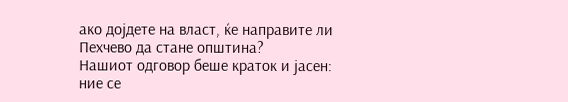ако дојдете на власт, ќе направите ли Пехчево да стане општина?
Нашиот одговор беше краток и јасен: ние се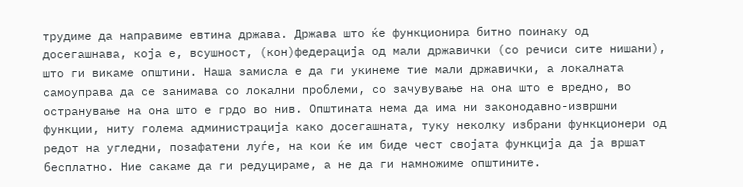трудиме да направиме евтина држава. Држава што ќе функционира битно поинаку од досегашнава, која е, всушност, (кон)федерација од мали државички (со речиси сите нишани), што ги викаме општини. Наша замисла е да ги укинеме тие мали државички, а локалната самоуправа да се занимава со локални проблеми, со зачувување на она што е вредно, во остранување на она што е грдо во нив. Општината нема да има ни законодавно-извршни функции, ниту голема администрација како досегашната, туку неколку избрани функционери од редот на угледни, позафатени луѓе, на кои ќе им биде чест својата функција да ја вршат бесплатно. Ние сакаме да ги редуцираме, а не да ги намножиме општините.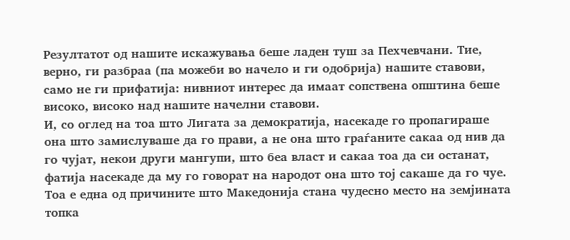Резултатот од нашите искажувања беше ладен туш за Пехчевчани. Тие, верно, ги разбраа (па можеби во начело и ги одобрија) нашите ставови, само не ги прифатија: нивниот интерес да имаат сопствена општина беше високо, високо над нашите начелни ставови.
И, со оглед на тоа што Лигата за демократија, насекаде го пропагираше она што замислуваше да го прави, а не она што граѓаните сакаа од нив да го чујат, некои други мангупи, што беа власт и сакаа тоа да си останат, фатија насекаде да му го говорат на народот она што тој сакаше да го чуе. Тоа е една од причините што Македонија стана чудесно место на земјината топка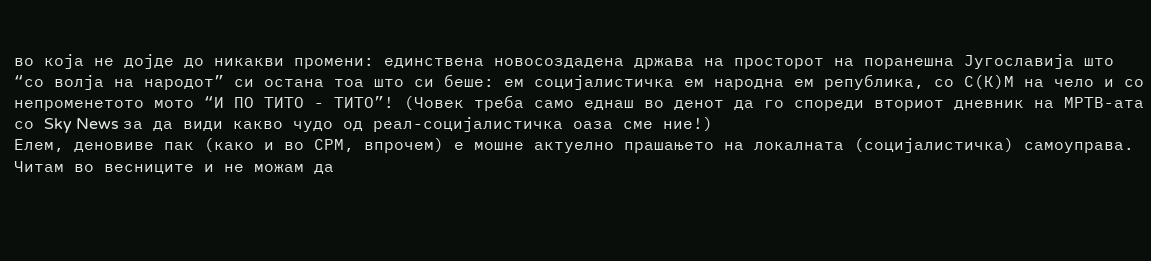во која не дојде до никакви промени: единствена новосоздадена држава на просторот на поранешна Југославија што “со волја на народот” си остана тоа што си беше: ем социјалистичка ем народна ем република, со С(К)М на чело и со непроменетото мото “И ПО ТИТО - ТИТО”! (Човек треба само еднаш во денот да го спореди вториот дневник на МРТВ-ата со Sky News за да види какво чудо од реал-социјалистичка оаза сме ние!)
Елем, деновиве пак (како и во СРМ, впрочем) е мошне актуелно прашањето на локалната (социјалистичка) самоуправа. Читам во весниците и не можам да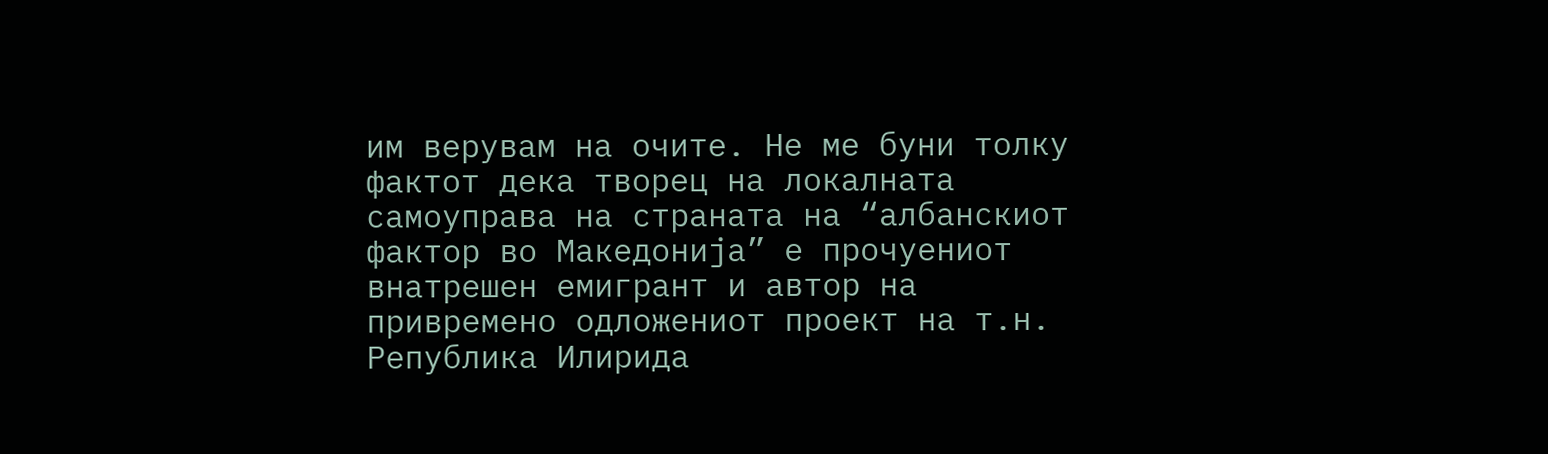им верувам на очите. Не ме буни толку фактот дека творец на локалната самоуправа на страната на “албанскиот фактор во Македонија” е прочуениот внатрешен емигрант и автор на привремено одложениот проект на т.н. Република Илирида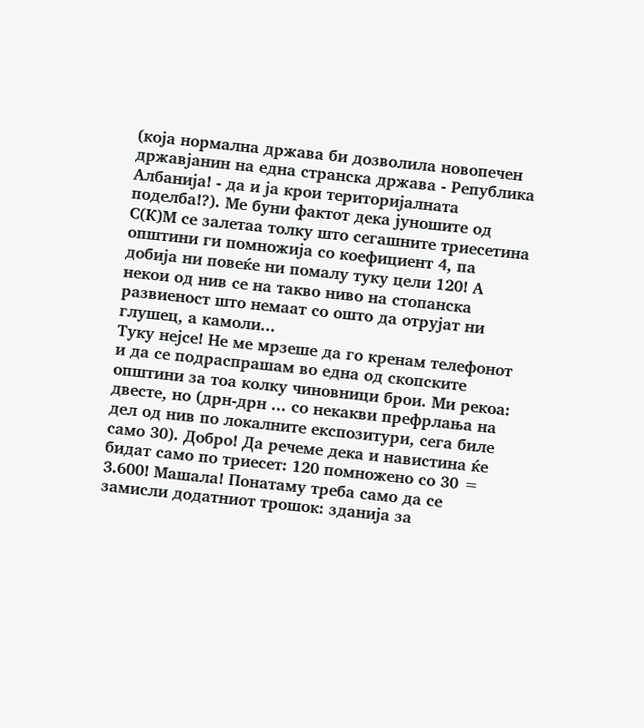(која нормална држава би дозволила новопечен државјанин на една странска држава - Република Албанија! - да и ја крои територијалната поделба!?). Ме буни фактот дека јуношите од С(К)М се залетаа толку што сегашните триесетина општини ги помножија со коефициент 4, па добија ни повеќе ни помалу туку цели 120! А некои од нив се на такво ниво на стопанска развиеност што немаат со ошто да отрујат ни глушец, а камоли...
Туку нејсе! Не ме мрзеше да го кренам телефонот и да се подраспрашам во една од скопските општини за тоа колку чиновници брои. Ми рекоа: двесте, но (дрн-дрн ... со некакви префрлања на дел од нив по локалните експозитури, сега биле само 30). Добро! Да речеме дека и навистина ќе бидат само по триесет: 120 помножено со 30 = 3.600! Машала! Понатаму треба само да се замисли додатниот трошок: зданија за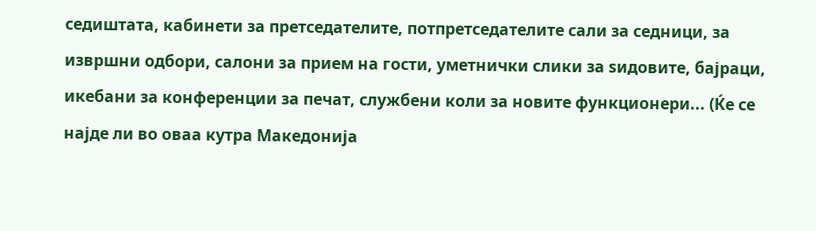седиштата, кабинети за претседателите, потпретседателите сали за седници, за извршни одбори, салони за прием на гости, уметнички слики за ѕидовите, бајраци, икебани за конференции за печат, службени коли за новите функционери... (Ќе се најде ли во оваа кутра Македонија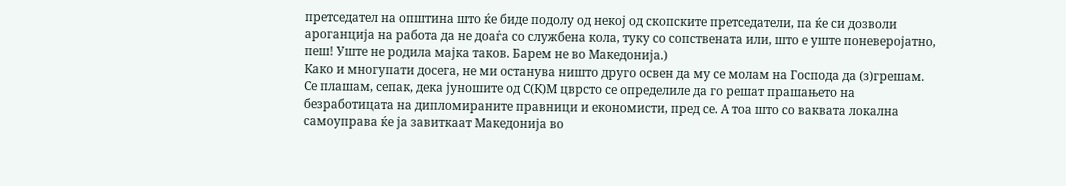претседател на општина што ќе биде подолу од некој од скопските претседатели, па ќе си дозволи ароганција на работа да не доаѓа со службена кола, туку со сопствената или, што е уште поневеројатно, пеш! Уште не родила мајка таков. Барем не во Македонија.)
Како и многупати досега, не ми останува ништо друго освен да му се молам на Господа да (з)грешам. Се плашам, сепак, дека јуношите од С(К)М цврсто се определиле да го решат прашањето на безработицата на дипломираните правници и економисти, пред се. А тоа што со ваквата локална самоуправа ќе ја завиткаат Македонија во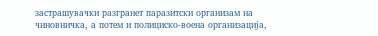застрашувачки разгранет паразитски организам на чиновничка, а потем и полициско-воена организација,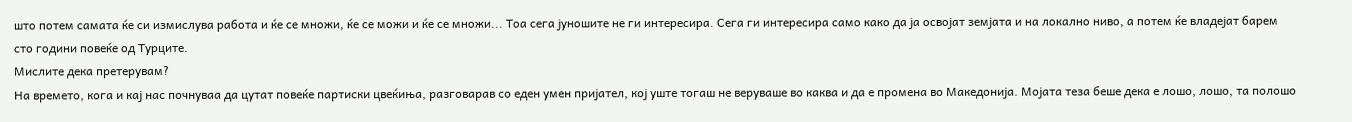што потем самата ќе си измислува работа и ќе се множи, ќе се можи и ќе се множи... Тоа сега јуношите не ги интересира. Сега ги интересира само како да ја освојат земјата и на локално ниво, а потем ќе владејат барем сто години повеќе од Турците.
Мислите дека претерувам?
На времето, кога и кај нас почнуваа да цутат повеќе партиски цвеќиња, разговарав со еден умен пријател, кој уште тогаш не веруваше во каква и да е промена во Македонија. Мојата теза беше дека е лошо, лошо, та полошо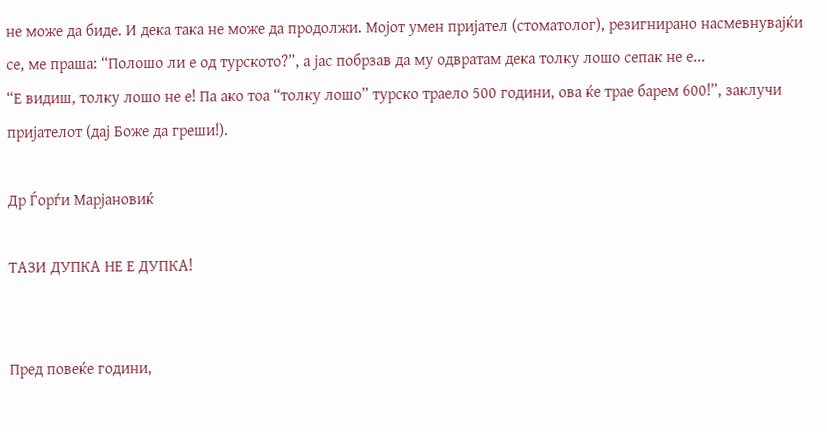не може да биде. И дека така не може да продолжи. Мојот умен пријател (стоматолог), резигнирано насмевнувајќи се, ме праша: “Полошо ли е од турското?”, а јас побрзав да му одвратам дека толку лошо сепак не е...
“Е видиш, толку лошо не е! Па ако тоа “толку лошо” турско траело 500 години, ова ќе трае барем 600!”, заклучи пријателот (дај Боже да греши!).

Др Ѓорѓи Марјановиќ

ТАЗИ ДУПКА НЕ Е ДУПКА!


Пред повеќе години,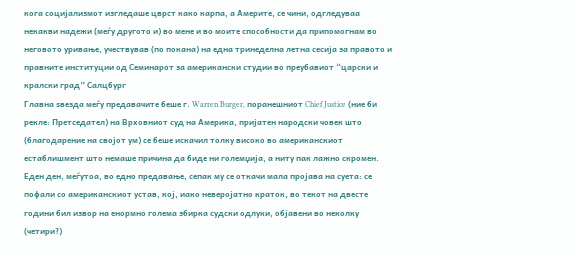кога социјализмот изгледаше цврст како карпа, а Америте, се чини, одгледуваа некакви надежи (меѓу другото и) во мене и во моите способности да припомогнам во неговото уривање, учествував (по покана) на една тринеделна летна сесија за правото и правните институции од Семинарот за американски студии во преубавиот “царски и кралски град” Салцбург
Главна ѕвезда меѓу предавачите беше г. Warren Burger, поранешниот Chief Justice (ние би рекле: Претседател) на Врховниот суд на Америка, пријатен народски човек што (благодарение на својот ум) се беше искачил толку високо во американскиот естаблишмент што немаше причина да биде ни големџија, а ниту пак лажно скромен. Еден ден, меѓутоа, во едно предавање, сепак му се откачи мала пројава на суета: се пофали со американскиот устав, кој, иако неверојатно краток, во текот на двесте години бил извор на енормно голема збирка судски одлуки, објавени во неколку (четири?)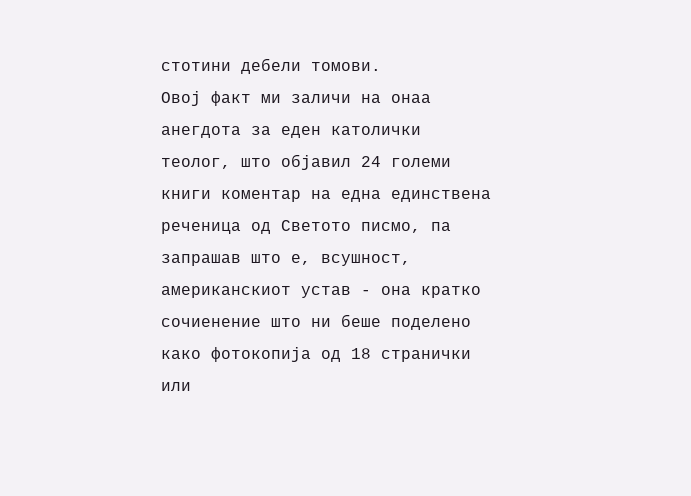стотини дебели томови.
Овој факт ми заличи на онаа анегдота за еден католички теолог, што објавил 24 големи книги коментар на една единствена реченица од Светото писмо, па запрашав што е, всушност, американскиот устав - она кратко сочиенение што ни беше поделено како фотокопија од 18 странички или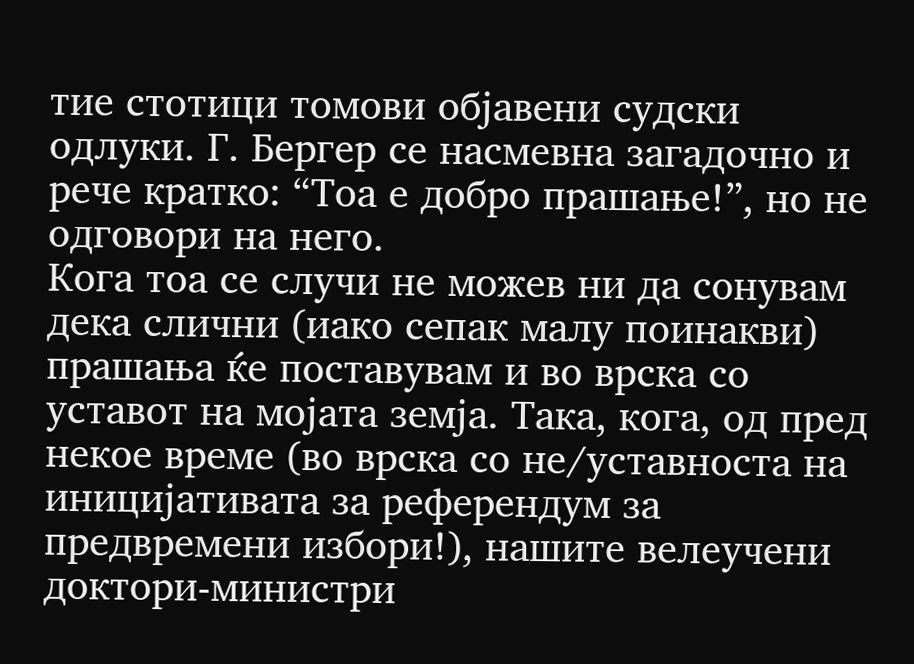тие стотици томови објавени судски одлуки. Г. Бергер се насмевна загадочно и рече кратко: “Тоа е добро прашање!”, но не одговори на него.
Кога тоа се случи не можев ни да сонувам дека слични (иако сепак малу поинакви) прашања ќе поставувам и во врска со уставот на мојата земја. Така, кога, од пред некое време (во врска со не/уставноста на иницијативата за референдум за предвремени избори!), нашите велеучени доктори-министри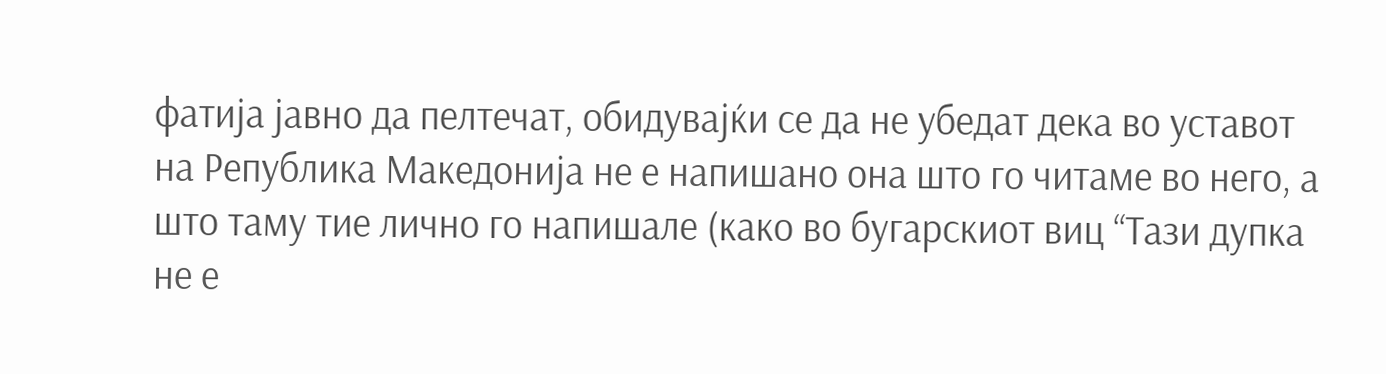фатија јавно да пелтечат, обидувајќи се да не убедат дека во уставот на Република Македонија не е напишано она што го читаме во него, а што таму тие лично го напишале (како во бугарскиот виц “Тази дупка не е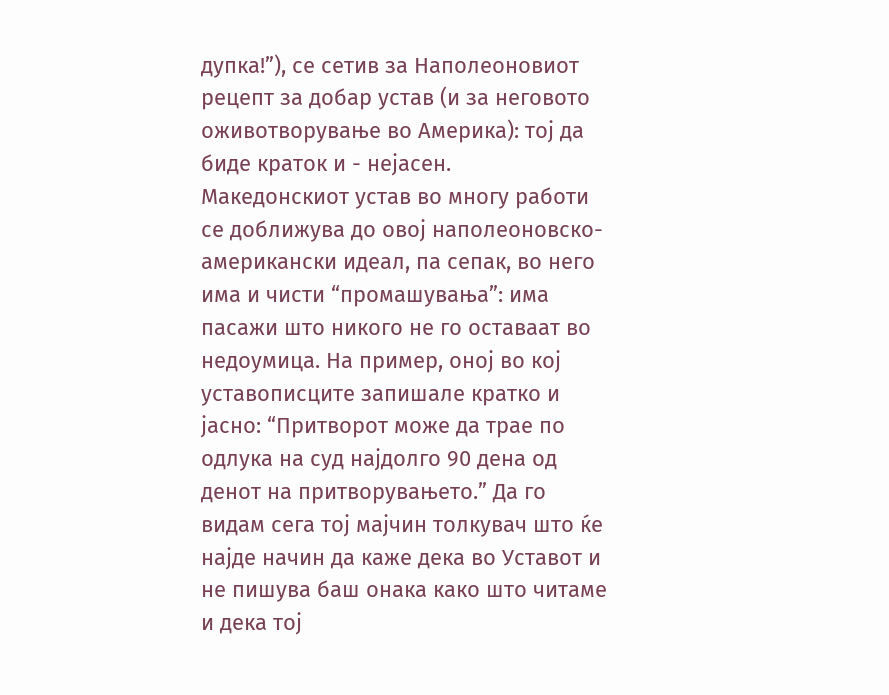дупка!”), се сетив за Наполеоновиот рецепт за добар устав (и за неговото оживотворување во Америка): тој да биде краток и - нејасен.
Македонскиот устав во многу работи се доближува до овој наполеоновско-американски идеал, па сепак, во него има и чисти “промашувања”: има пасажи што никого не го оставаат во недоумица. На пример, оној во кој уставописците запишале кратко и јасно: “Притворот може да трае по одлука на суд најдолго 90 дена од денот на притворувањето.” Да го видам сега тој мајчин толкувач што ќе најде начин да каже дека во Уставот и не пишува баш онака како што читаме и дека тој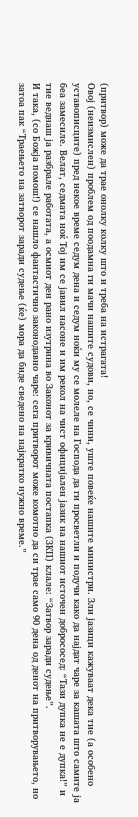(притвор) може да трае онолку колку што и треба на истрагата!
Овој (неизмислен) проблем од поодамна ги мачи нашите судови, но, се чини, уште повеќе нашите министри. Зли јазици кажуваат дека тие (а особено уставописците) пред некое време седум дена и седум ноќи му се молеле на Господа да ги просветли и подучи како да најдат чаре за кашата што самите ја беа замесиле. Велат, седмата ноќ Тој им се јавил насоне и им рекол на чист официјален јазик на нашиот источен добрососед: “Тази дупка не е дупка!” и тие веднаш ја разбрале работата, а осмиот ден рано изутрина во Законот за кривичната постапка (ЗКП) клале: “Затвор заради судење”.
И така, (со Божја помош!) се нашло фантастично законодавно чаре: сега притворот може комотно да си трае само 90 дена од денот на притворувањето, но затоа пак “Траењето на затворот заради судење (ќе) мора да биде сведено на најкратко нужно време.”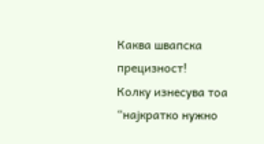Каква швапска прецизност!
Колку изнесува тоа “најкратко нужно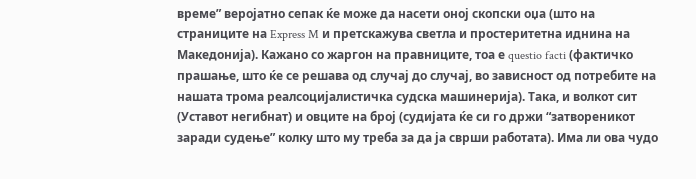време” веројатно сепак ќе може да насети оној скопски оџа (што на страниците на Express M и претскажува светла и простеритетна иднина на Македонија). Кажано со жаргон на правниците, тоа е questio facti (фактичко прашање, што ќе се решава од случај до случај, во зависност од потребите на нашата трома реалсоцијалистичка судска машинерија). Така, и волкот сит (Уставот негибнат) и овците на број (судијата ќе си го држи “затвореникот заради судење” колку што му треба за да ја сврши работата). Има ли ова чудо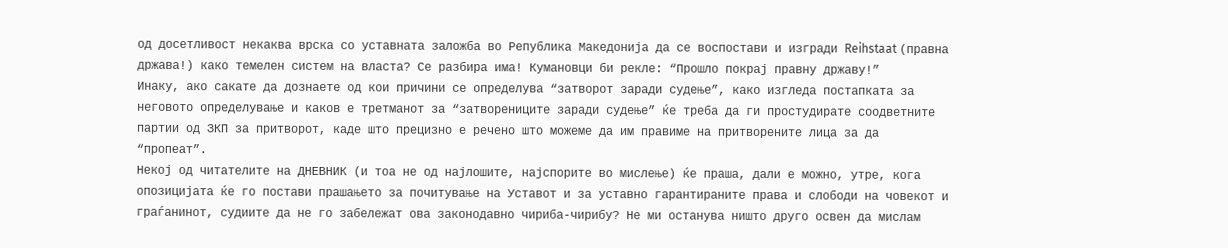од досетливост некаква врска со уставната заложба во Република Македонија да се воспостави и изгради Reihstaat (правна држава!) како темелен систем на власта? Се разбира има! Кумановци би рекле: “Прошло покрај правну државу!”
Инаку, ако сакате да дознаете од кои причини се определува “затворот заради судење”, како изгледа постапката за неговото определување и каков е третманот за “затворениците заради судење” ќе треба да ги простудирате соодветните партии од ЗКП за притворот, каде што прецизно е речено што можеме да им правиме на притворените лица за да “пропеат”.
Некој од читателите на ДНЕВНИК (и тоа не од најлошите, најспорите во мислење) ќе праша, дали е можно, утре, кога опозицијата ќе го постави прашањето за почитување на Уставот и за уставно гарантираните права и слободи на човекот и граѓанинот, судиите да не го забележат ова законодавно чириба-чирибу? Не ми останува ништо друго освен да мислам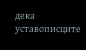дека уставописците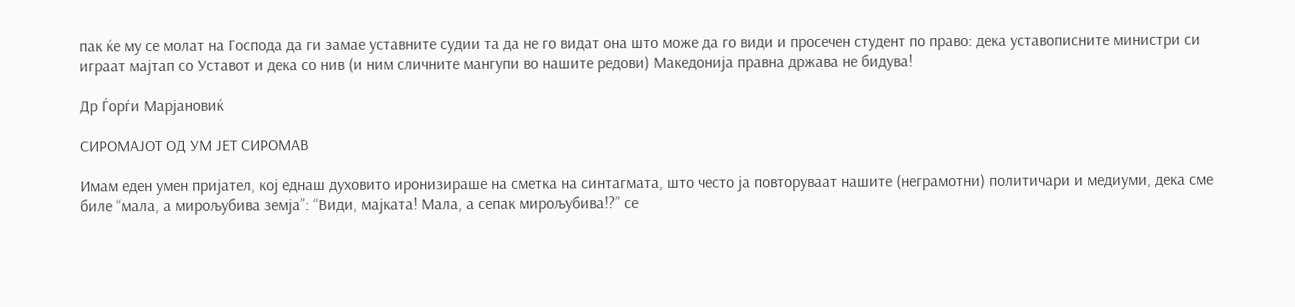пак ќе му се молат на Господа да ги замае уставните судии та да не го видат она што може да го види и просечен студент по право: дека уставописните министри си играат мајтап со Уставот и дека со нив (и ним сличните мангупи во нашите редови) Македонија правна држава не бидува!

Др Ѓорѓи Марјановиќ

СИРОМАЈОТ ОД УМ ЈЕТ СИРОМАВ

Имам еден умен пријател, кој еднаш духовито иронизираше на сметка на синтагмата, што често ја повторуваат нашите (неграмотни) политичари и медиуми, дека сме биле “мала, а мирољубива земја”: “Види, мајката! Мала, а сепак мирољубива!?” се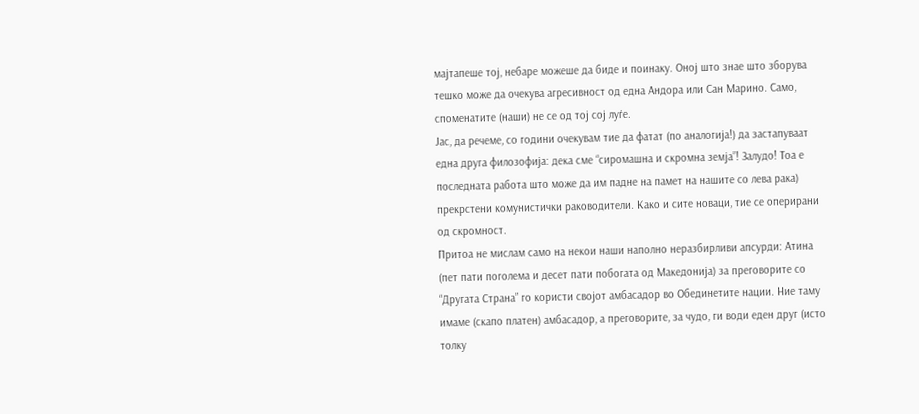мајтапеше тој, небаре можеше да биде и поинаку. Оној што знае што зборува тешко може да очекува агресивност од една Андора или Сан Марино. Само, споменатите (наши) не се од тој сој луѓе.
Јас, да речеме, со години очекувам тие да фатат (по аналогија!) да застапуваат една друга филозофија: дека сме “сиромашна и скромна земја”! Залудо! Тоа е последната работа што може да им падне на памет на нашите сo лева рака) прекрстени комунистички раководители. Како и сите новаци, тие се оперирани од скромност.
Притоа не мислам само на некои наши наполно неразбирливи апсурди: Атина (пет пати поголема и десет пати побогата од Македонија) за преговорите со “Другата Страна” го користи својот амбасадор во Обединетите нации. Ние таму имаме (скапо платен) амбасадор, а преговорите, за чудо, ги води еден друг (исто толку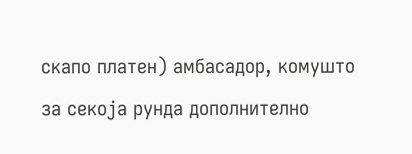скапо платен) амбасадор, комушто за секоја рунда дополнително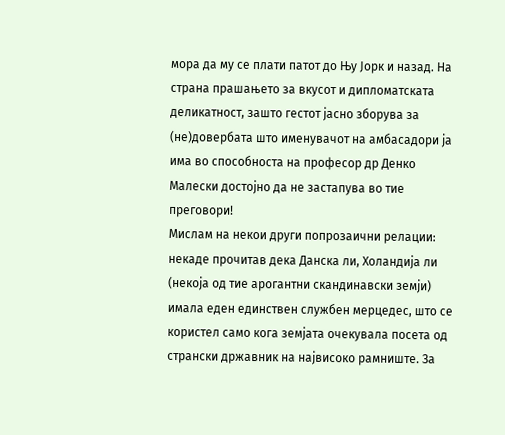мора да му се плати патот до Њу Јорк и назад. На страна прашањето за вкусот и дипломатската деликатност, зашто гестот јасно зборува за (не)довербата што именувачот на амбасадори ја има во способноста на професор др Денко Малески достојно да не застапува во тие преговори!
Мислам на некои други попрозаични релации: некаде прочитав дека Данска ли, Холандија ли (некоја од тие арогантни скандинавски земји) имала еден единствен службен мерцедес, што се користел само кога земјата очекувала посета од странски државник на највисоко рамниште. За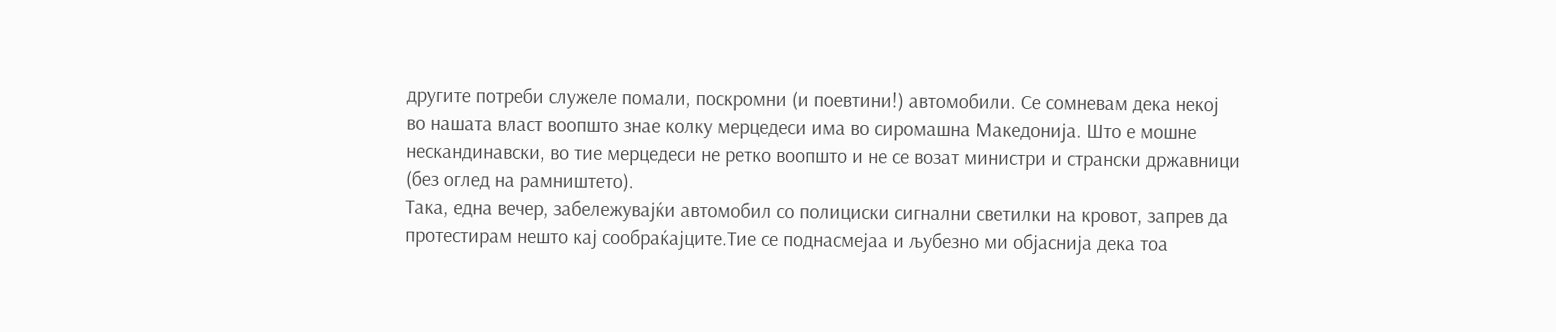другите потреби служеле помали, поскромни (и поевтини!) автомобили. Се сомневам дека некој во нашата власт воопшто знае колку мерцедеси има во сиромашна Македонија. Што е мошне нескандинавски, во тие мерцедеси не ретко воопшто и не се возат министри и странски државници (без оглед на рамништето).
Така, една вечер, забележувајќи автомобил со полициски сигнални светилки на кровот, запрев да протестирам нешто кај сообраќајците.Тие се поднасмејаа и љубезно ми објаснија дека тоа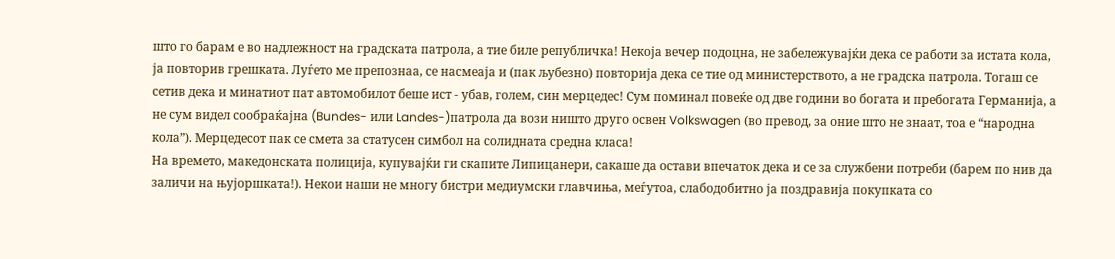што го барам е во надлежност на градската патрола, а тие биле републичка! Некоја вечер подоцна, не забележувајќи дека се работи за истата кола, ја повторив грешката. Луѓето ме препознаа, се насмеаја и (пак љубезно) повторија дека се тие од министерството, а не градска патрола. Тогаш се сетив дека и минатиот пат автомобилот беше ист - убав, голем, син мерцедес! Сум поминал повеќе од две години во богата и пребогата Германија, а не сум видел сообраќајна (Bundes- или Landes-)патрола да вози ништо друго освен Volkswagen (во превод, за оние што не знаат, тоа е “народна кола”). Мерцедесот пак се смета за статусен симбол на солидната средна класа!
На времето, македонската полиција, купувајќи ги скапите Липицанери, сакаше да остави впечаток дека и се за службени потреби (барем по нив да заличи на њујоршката!). Некои наши не многу бистри медиумски главчиња, меѓутоа, слабодобитно ја поздравија покупката со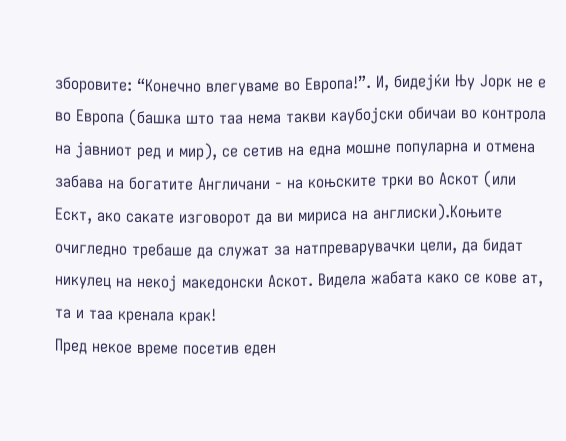зборовите: “Конечно влегуваме во Европа!”. И, бидејќи Њу Јорк не е во Европа (башка што таа нема такви каубојски обичаи во контрола на јавниот ред и мир), се сетив на една мошне популарна и отмена забава на богатите Англичани - на коњските трки во Аскот (или Ескт, ако сакате изговорот да ви мириса на англиски).Коњите очигледно требаше да служат за натпреварувачки цели, да бидат никулец на некој македонски Аскот. Видела жабата како се кове ат, та и таа кренала крак!
Пред некое време посетив еден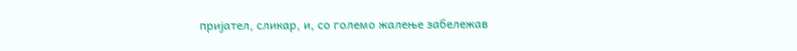пријател, сликар, и, со големо жалење забележав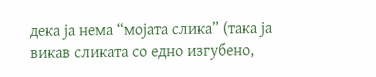дека ја нема “мојата слика” (така ја викав сликата со едно изгубено,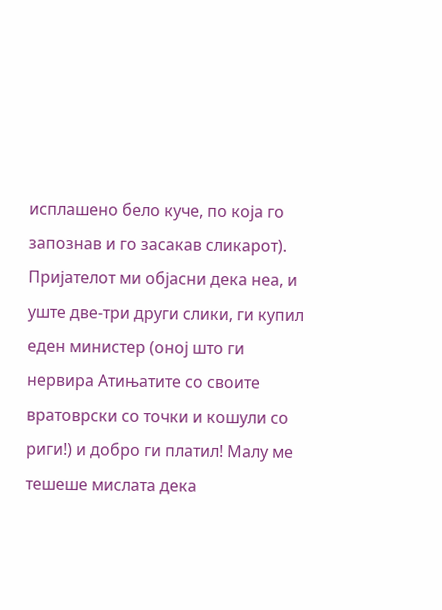исплашено бело куче, по која го запознав и го засакав сликарот). Пријателот ми објасни дека неа, и уште две-три други слики, ги купил еден министер (оној што ги нервира Атињатите со своите вратоврски со точки и кошули со риги!) и добро ги платил! Малу ме тешеше мислата дека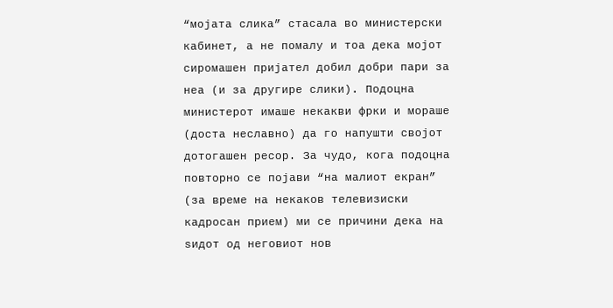“мојата слика” стасала во министерски кабинет, а не помалу и тоа дека мојот сиромашен пријател добил добри пари за неа (и за другире слики). Подоцна министерот имаше некакви фрки и мораше (доста неславно) да го напушти својот дотогашен ресор. За чудо, кога подоцна повторно се појави “на малиот екран” (за време на некаков телевизиски кадросан прием) ми се причини дека на ѕидот од неговиот нов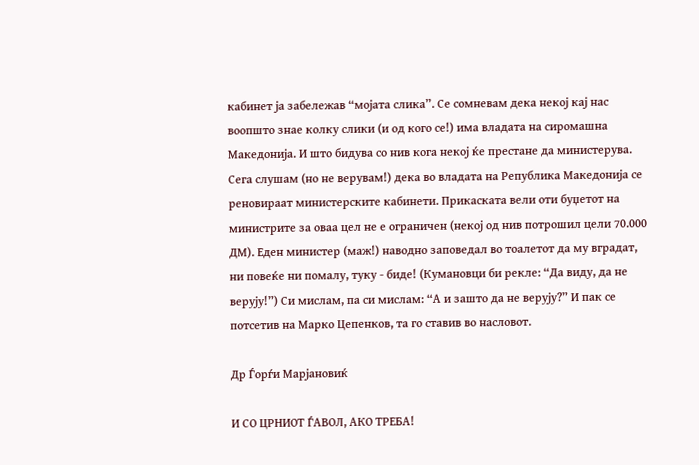кабинет ја забележав “мојата слика”. Се сомневам дека некој кај нас воопшто знае колку слики (и од кого се!) има владата на сиромашна Македонија. И што бидува со нив кога некој ќе престане да министерува.
Сега слушам (но не верувам!) дека во владата на Република Македонија се реновираат министерските кабинети. Прикаската вели оти буџетот на министрите за оваа цел не е ограничен (некој од нив потрошил цели 70.000 ДМ). Еден министер (маж!) наводно заповедал во тоалетот да му вградат, ни повеќе ни помалу, туку - биде! (Кумановци би рекле: “Да виду, да не верују!”) Си мислам, па си мислам: “А и зашто да не верују?” И пак се потсетив на Марко Цепенков, та го ставив во насловот.

Др Ѓорѓи Марјановиќ

И СО ЦРНИОТ ЃАВОЛ, АКО ТРЕБА!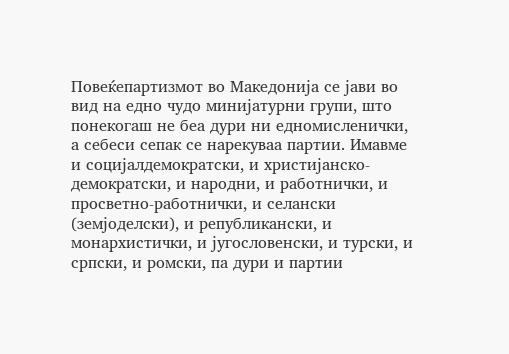Повеќепартизмот во Македонија се јави во вид на едно чудо минијатурни групи, што понекогаш не беа дури ни едномисленички, а себеси сепак се нарекуваа партии. Имавме и социјалдемократски, и христијанско-демократски, и народни, и работнички, и просветно-работнички, и селански (земјоделски), и републикански, и монархистички, и југословенски, и турски, и српски, и ромски, па дури и партии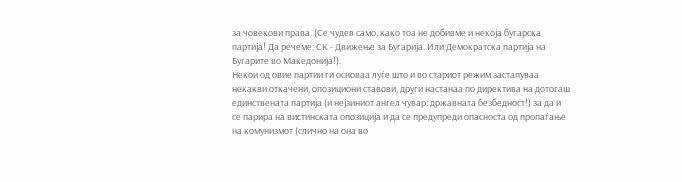за човекови права. (Се чудев само, како тоа не добивме и некоја бугарска партија! Да речеме: СК - Движење за Бугарија. Или Демократска партија на Бугарите во Македонија!).
Некои од овие партии ги основаа луѓе што и во стариот режим застапуваа некакви откачени, опозициони ставови, други настанаа по директива на дотогаш единствената партија (и нејзиниот ангел чувар: државната безбедност!) за да и се парира на вистинската опозиција и да се предупреди опасноста од пропаѓање на комунизмот (слично на она во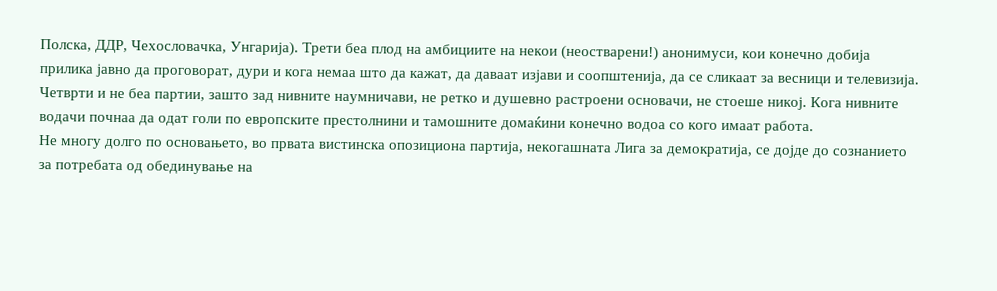Полска, ДДР, Чехословачка, Унгарија). Трети беа плод на амбициите на некои (неостварени!) анонимуси, кои конечно добија прилика јавно да проговорат, дури и кога немаа што да кажат, да даваат изјави и соопштенија, да се сликаат за весници и телевизија. Четврти и не беа партии, зашто зад нивните наумничави, не ретко и душевно растроени основачи, не стоеше никој. Кога нивните водачи почнаа да одат голи по европските престолнини и тамошните домаќини конечно водоа со кого имаат работа.
Не многу долго по основањето, во првата вистинска опозициона партија, некогашната Лига за демократија, се дојде до сознанието за потребата од обединување на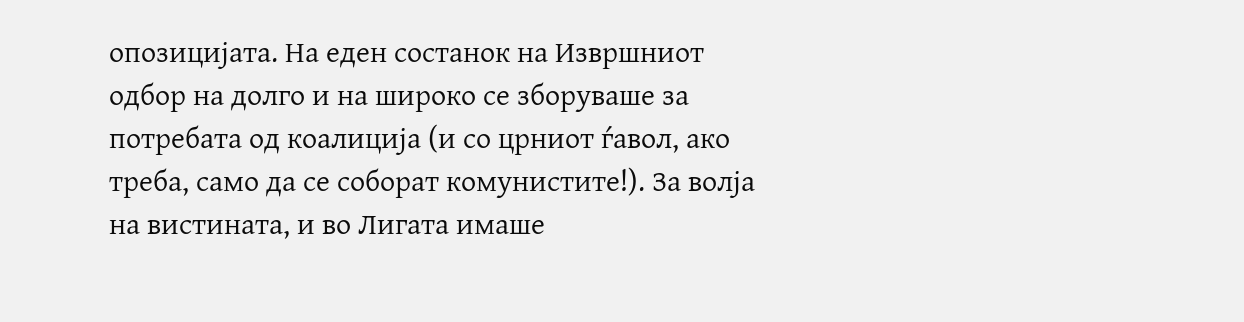опозицијата. На еден состанок на Извршниот одбор на долго и на широко се зборуваше за потребата од коалиција (и со црниот ѓавол, ако треба, само да се соборат комунистите!). За волја на вистината, и во Лигата имаше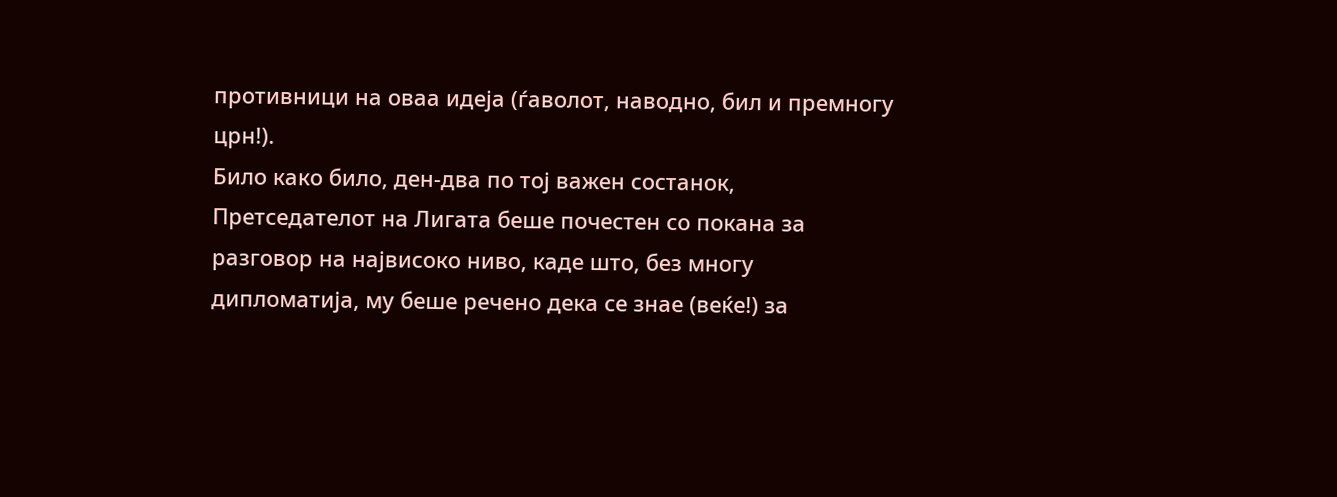противници на оваа идеја (ѓаволот, наводно, бил и премногу црн!).
Било како било, ден-два по тој важен состанок, Претседателот на Лигата беше почестен со покана за разговор на највисоко ниво, каде што, без многу дипломатија, му беше речено дека се знае (веќе!) за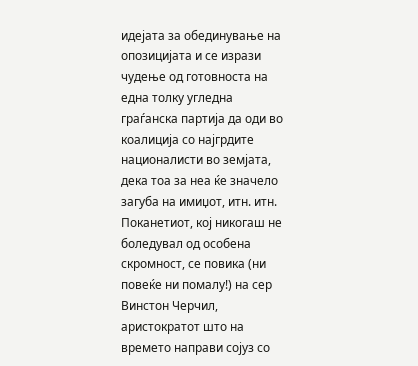идејата за обединување на опозицијата и се изрази чудење од готовноста на една толку угледна граѓанска партија да оди во коалиција со најгрдите националисти во земјата, дека тоа за неа ќе значело загуба на имиџот, итн. итн. Поканетиот, кој никогаш не боледувал од особена скромност, се повика (ни повеќе ни помалу!) на сер Винстон Черчил, аристократот што на времето направи сојуз со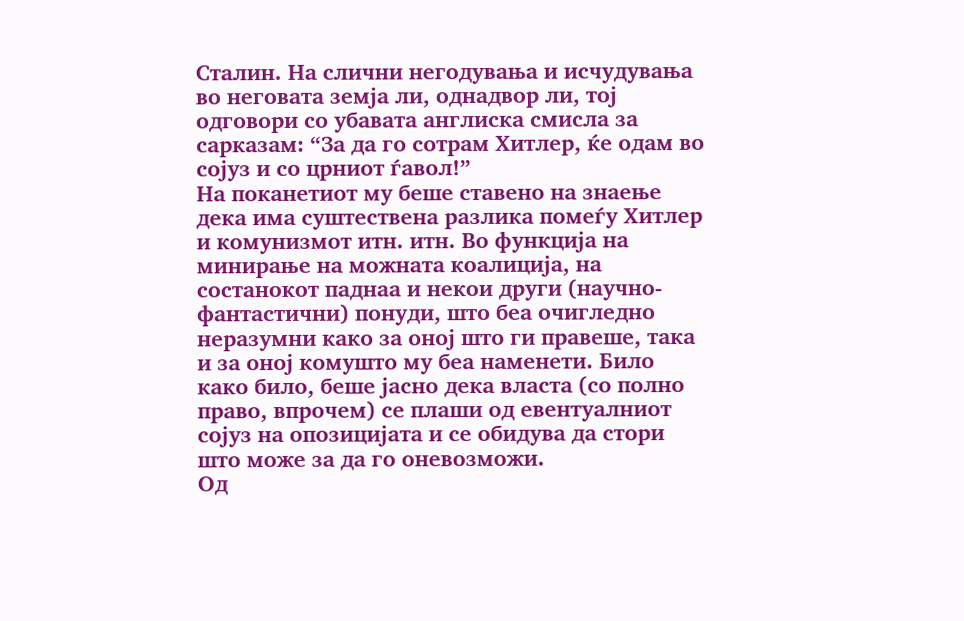Сталин. На слични негодувања и исчудувања во неговата земја ли, однадвор ли, тој одговори со убавата англиска смисла за сарказам: “За да го сотрам Хитлер, ќе одам во сојуз и со црниот ѓавол!”
На поканетиот му беше ставено на знаење дека има суштествена разлика помеѓу Хитлер и комунизмот итн. итн. Во функција на минирање на можната коалиција, на состанокот паднаа и некои други (научно-фантастични) понуди, што беа очигледно неразумни како за оној што ги правеше, така и за оној комушто му беа наменети. Било како било, беше јасно дека власта (со полно право, впрочем) се плаши од евентуалниот сојуз на опозицијата и се обидува да стори што може за да го оневозможи.
Од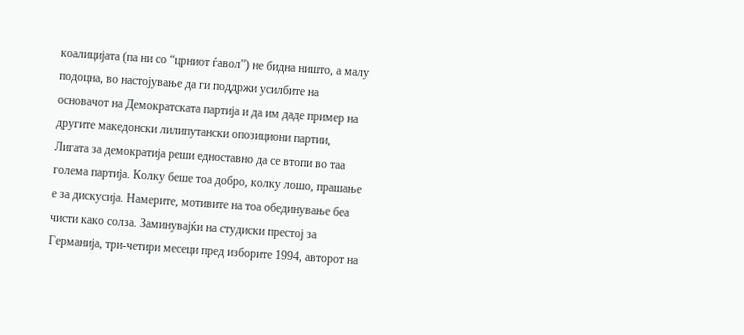коалицијата (па ни со “црниот ѓавол”) не бидна ништо, а малу подоцна, во настојување да ги поддржи усилбите на основачот на Демократската партија и да им даде пример на другите македонски лилипутански опозициони партии, Лигата за демократија реши едноставно да се втопи во таа голема партија. Колку беше тоа добро, колку лошо, прашање е за дискусија. Намерите, мотивите на тоа обединување беа чисти како солза. Заминувајќи на студиски престој за Германија, три-четири месеци пред изборите 1994, авторот на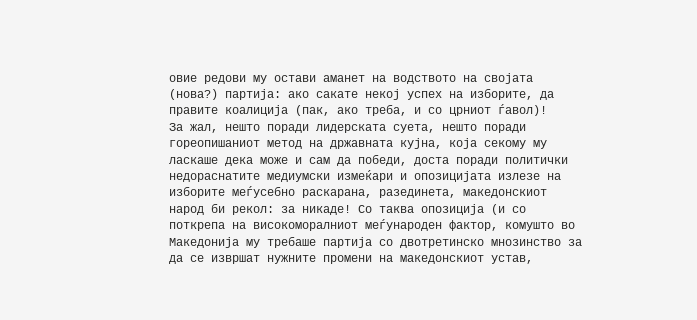овие редови му остави аманет на водството на својата (нова?) партија: ако сакате некој успех на изборите, да правите коалиција (пак, ако треба, и со црниот ѓавол)!
За жал, нешто поради лидерската суета, нешто поради гореопишаниот метод на државната кујна, која секому му ласкаше дека може и сам да победи, доста поради политички недораснатите медиумски измеќари и опозицијата излезе на изборите меѓусебно раскарана, разединета, македонскиот народ би рекол: за никаде! Со таква опозиција (и со поткрепа на високоморалниот меѓународен фактор, комушто во Македонија му требаше партија со двотретинско мнозинство за да се извршат нужните промени на македонскиот устав,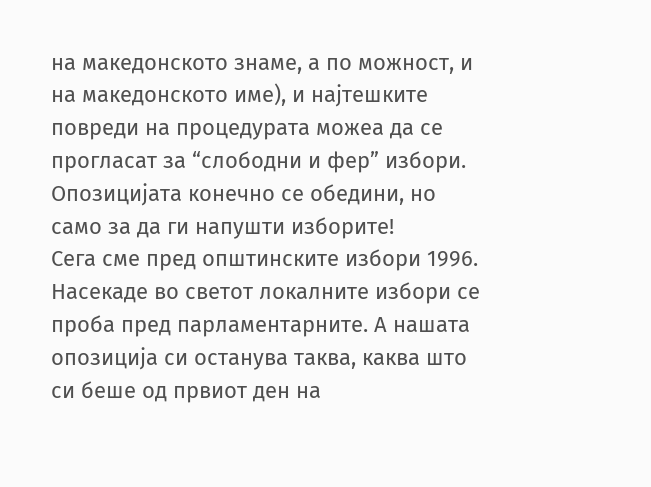на македонското знаме, а по можност, и на македонското име), и најтешките повреди на процедурата можеа да се прогласат за “слободни и фер” избори. Опозицијата конечно се обедини, но само за да ги напушти изборите!
Сега сме пред општинските избори 1996. Насекаде во светот локалните избори се проба пред парламентарните. А нашата опозиција си останува таква, каква што си беше од првиот ден на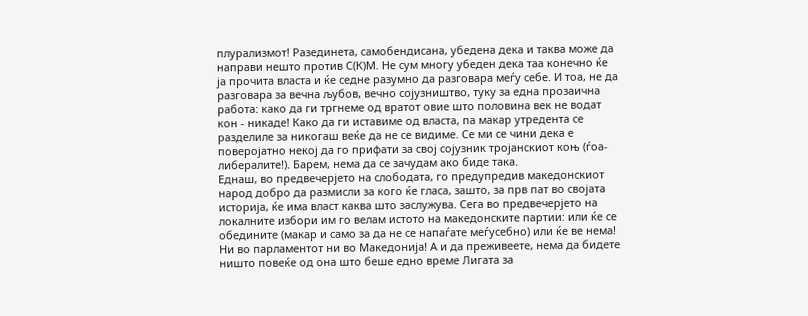плурализмот! Разединета, самобендисана, убедена дека и таква може да направи нешто против С(К)М. Не сум многу убеден дека таа конечно ќе ја прочита власта и ќе седне разумно да разговара меѓу себе. И тоа, не да разговара за вечна љубов, вечно сојузништво, туку за една прозаична работа: како да ги тргнеме од вратот овие што половина век не водат кон - никаде! Како да ги иставиме од власта, па макар утредента се разделиле за никогаш веќе да не се видиме. Се ми се чини дека е поверојатно некој да го прифати за свој сојузник тројанскиот коњ (ѓоа-либералите!). Барем, нема да се зачудам ако биде така.
Еднаш, во предвечерјето на слободата, го предупредив македонскиот народ добро да размисли за кого ќе гласа, зашто, за прв пат во својата историја, ќе има власт каква што заслужува. Сега во предвечерјето на локалните избори им го велам истото на македонските партии: или ќе се обедините (макар и само за да не се напаѓате меѓусебно) или ќе ве нема! Ни во парламентот ни во Македонија! А и да преживеете, нема да бидете ништо повеќе од она што беше едно време Лигата за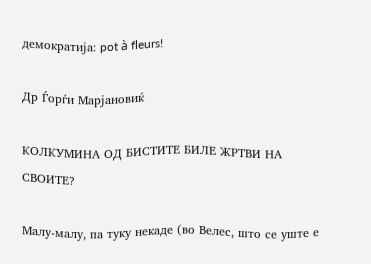демократија: pot à fleurs!

Др Ѓорѓи Марјановиќ

КОЛКУМИНА ОД БИСТИТЕ БИЛЕ ЖРТВИ НА СВОИТЕ?

Малу-малу, па туку некаде (во Велес, што се уште е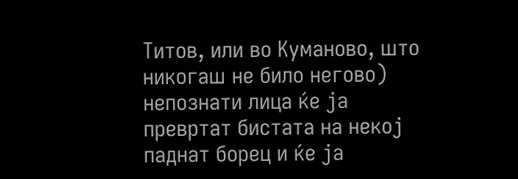Титов, или во Куманово, што никогаш не било негово) непознати лица ќе ја превртат бистата на некој паднат борец и ќе ја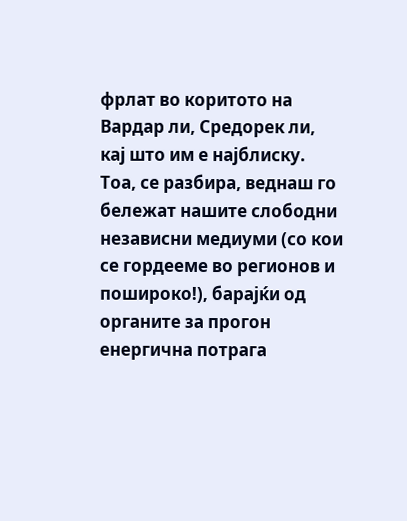фрлат во коритото на Вардар ли, Средорек ли, кај што им е најблиску. Тоа, се разбира, веднаш го бележат нашите слободни независни медиуми (со кои се гордееме во регионов и пошироко!), барајќи од органите за прогон енергична потрага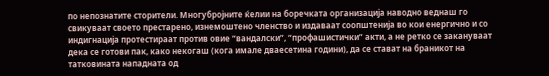по непознатите сторители. Многубројните ќелии на боречката организација наводно веднаш го свикуваат своето престарено, изнемоштено членство и издаваат соопштенија во кои енергично и со индигнација протестираат против овие “вандалски”, “профашистички” акти, а не ретко се закануваат дека се готови пак, како некогаш (кога имале дваесетина години), да се стават на браникот на татковината нападната од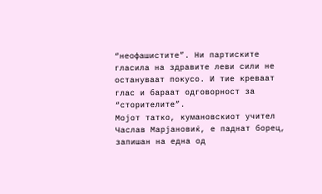“неофашистите”. Ни партиските гласила на здравите леви сили не остануваат покусо. И тие креваат глас и бараат одговорност за “сторителите”.
Мојот татко, кумановскиот учител Часлав Марјановиќ, е паднат борец, запишан на една од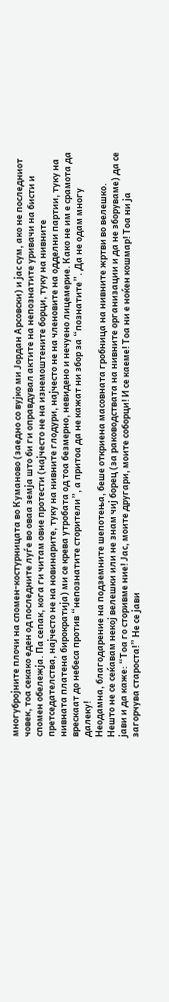многубројните плочи на спомен-костурницата во Куманово (заедно со вујко ми Јордан Арсовски) и јас сум, ако не последниот човек, тоа секако еден од последните луѓе во оваа земја што би ги оправдувал актите на непознатите уривачи на бисти и спомен обележја. Па сепак, кога ги читам овие протести (најчесто не на изнемоштените борци, туку на нивните претседателства, најчесто не на новинарите, туку на нивните глодури, најчесто не на членовите на одделни партии, туку на нивната платена бирократија) ми се крева утробата од тоа безмерно, невидено и нечуено лицемерие. Како не им е срамота да врескаат до небеса против “непознатите сторители”, а притоа да не кажат ни збор за “познатите”. Да не одам многу далеку!
Неодамна, благодарение на подземните шепотења, беше откриена масовната гробница на нивните жртви во велешко. Нешто не се сеќавам некој велешки или не знам чиј борец (за раководствата на нивните организации и да не зборуваме) да се јави и да каже: “Тоа го сторивме ние! Јас, моите другари, моите соборци! И се каеме! Тоа ни е ноќен кошмар! Тоа ни ја загорчува староста!” Не се јави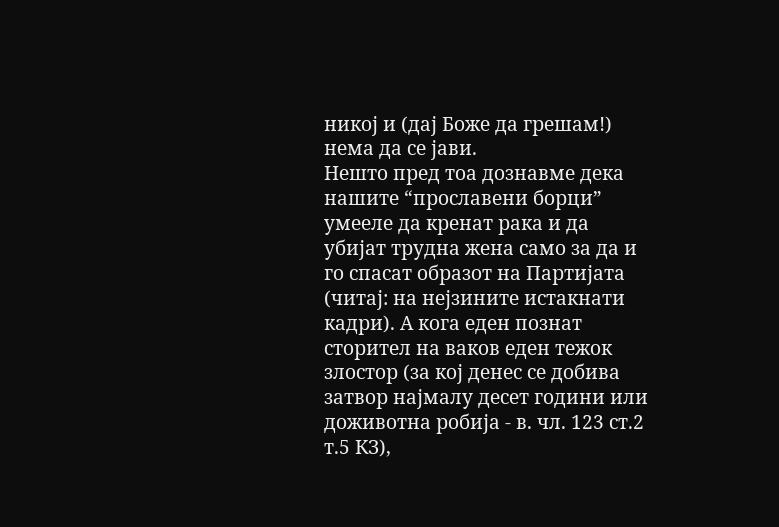никој и (дај Боже да грешам!) нема да се јави.
Нешто пред тоа дознавме дека нашите “прославени борци” умееле да кренат рака и да убијат трудна жена само за да и го спасат образот на Партијата (читај: на нејзините истакнати кадри). А кога еден познат сторител на ваков еден тежок злостор (за кој денес се добива затвор најмалу десет години или доживотна робија - в. чл. 123 ст.2 т.5 КЗ),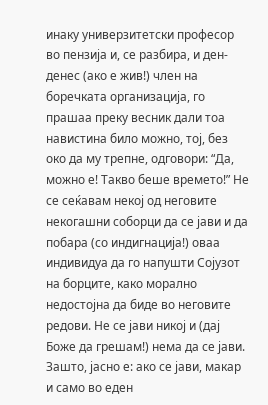инаку универзитетски професор во пензија и, се разбира, и ден-денес (ако е жив!) член на боречката организација, го прашаа преку весник дали тоа навистина било можно, тој, без око да му трепне, одговори: “Да, можно е! Такво беше времето!” Не се сеќавам некој од неговите некогашни соборци да се јави и да побара (со индигнација!) оваа индивидуа да го напушти Сојузот на борците, како морално недостојна да биде во неговите редови. Не се јави никој и (дај Боже да грешам!) нема да се јави.
Зашто, јасно е: ако се јави, макар и само во еден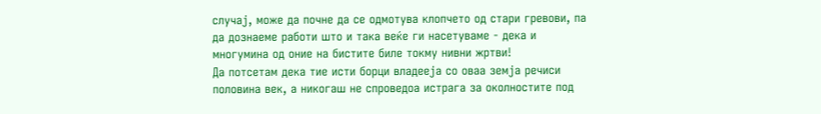случај, може да почне да се одмотува клопчето од стари гревови, па да дознаеме работи што и така веќе ги насетуваме - дека и многумина од оние на бистите биле токму нивни жртви!
Да потсетам дека тие исти борци владееја со оваа земја речиси половина век, а никогаш не спроведоа истрага за околностите под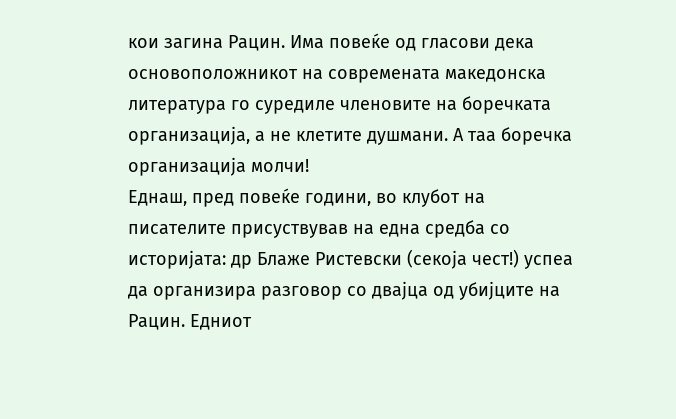кои загина Рацин. Има повеќе од гласови дека основоположникот на современата македонска литература го суредиле членовите на боречката организација, а не клетите душмани. А таа боречка организација молчи!
Еднаш, пред повеќе години, во клубот на писателите присуствував на една средба со историјата: др Блаже Ристевски (секоја чест!) успеа да организира разговор со двајца од убијците на Рацин. Едниот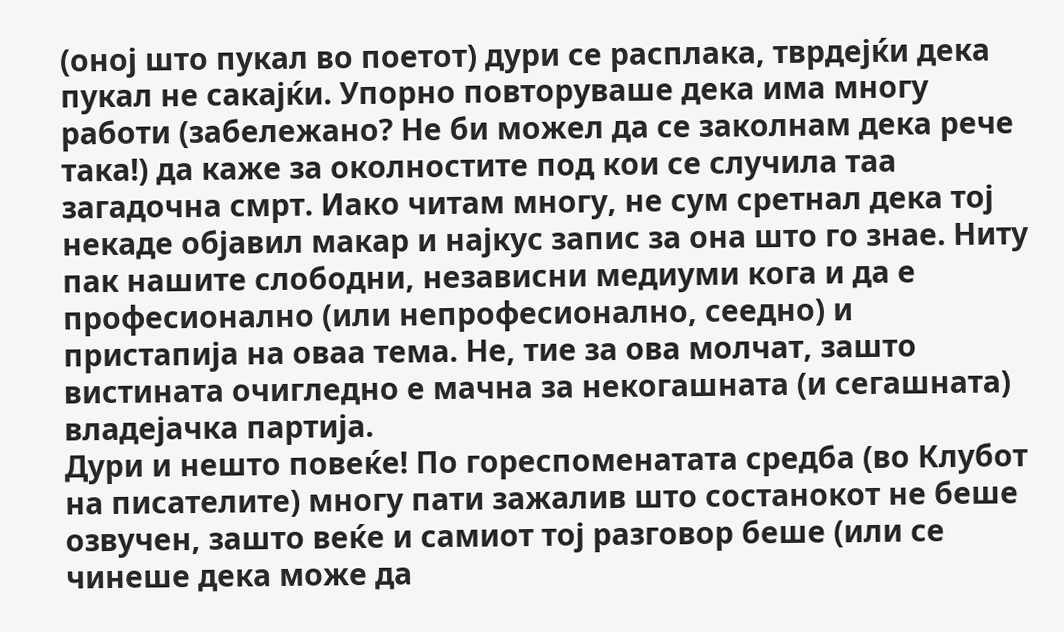(оној што пукал во поетот) дури се расплака, тврдејќи дека пукал не сакајќи. Упорно повторуваше дека има многу работи (забележано? Не би можел да се заколнам дека рече така!) да каже за околностите под кои се случила таа загадочна смрт. Иако читам многу, не сум сретнал дека тој некаде објавил макар и најкус запис за она што го знае. Ниту пак нашите слободни, независни медиуми кога и да е професионално (или непрофесионално, сеедно) и пристапија на оваа тема. Не, тие за ова молчат, зашто вистината очигледно е мачна за некогашната (и сегашната) владејачка партија.
Дури и нешто повеќе! По гореспоменатата средба (во Клубот на писателите) многу пати зажалив што состанокот не беше озвучен, зашто веќе и самиот тој разговор беше (или се чинеше дека може да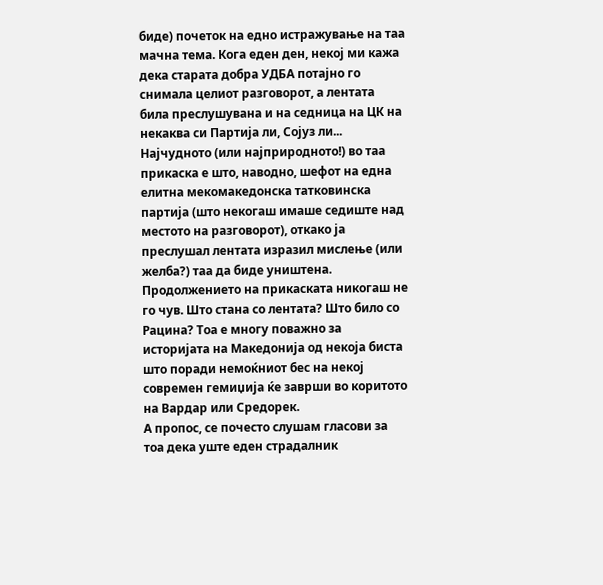биде) почеток на едно истражување на таа мачна тема. Кога еден ден, некој ми кажа дека старата добра УДБА потајно го снимала целиот разговорот, а лентата била преслушувана и на седница на ЦК на некаква си Партија ли, Сојуз ли... Најчудното (или најприродното!) во таа прикаска е што, наводно, шефот на една елитна мекомакедонска татковинска партија (што некогаш имаше седиште над местото на разговорот), откако ја преслушал лентата изразил мислење (или желба?) таа да биде уништена. Продолжението на прикаската никогаш не го чув. Што стана со лентата? Што било со Рацина? Тоа е многу поважно за историјата на Македонија од некоја биста што поради немоќниот бес на некој современ гемиџија ќе заврши во коритото на Вардар или Средорек.
А пропос, се почесто слушам гласови за тоа дека уште еден страдалник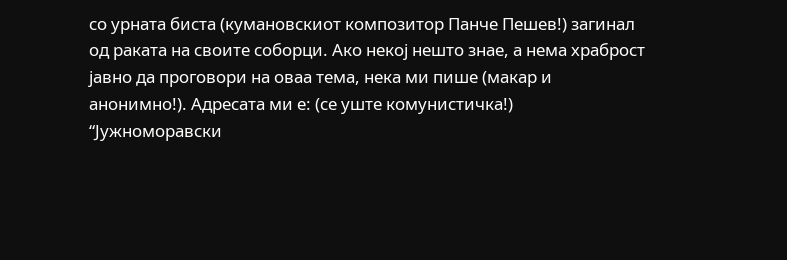со урната биста (кумановскиот композитор Панче Пешев!) загинал од раката на своите соборци. Ако некој нешто знае, а нема храброст јавно да проговори на оваа тема, нека ми пише (макар и анонимно!). Адресата ми е: (се уште комунистичка!) “Јужноморавски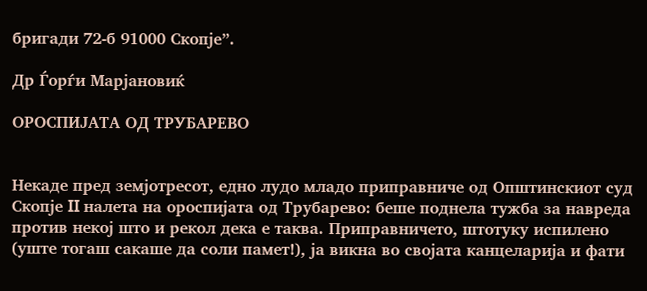бригади 72-б 91000 Скопје”.

Др Ѓорѓи Марјановиќ

ОРОСПИЈАТА ОД ТРУБАРЕВО


Некаде пред земјотресот, едно лудо младо приправниче од Општинскиот суд Скопје II налета на ороспијата од Трубарево: беше поднела тужба за навреда против некој што и рекол дека е таква. Приправничето, штотуку испилено (уште тогаш сакаше да соли памет!), ја викна во својата канцеларија и фати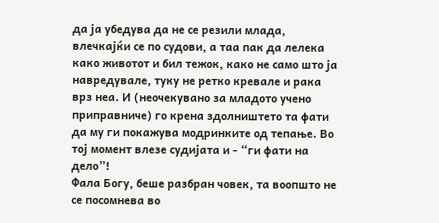да ја убедува да не се резили млада, влечкајќи се по судови, а таа пак да лелека како животот и бил тежок, како не само што ја навредувале, туку не ретко кревале и рака врз неа. И (неочекувано за младото учено приправниче) го крена здолништето та фати да му ги покажува модринките од тепање. Во тој момент влезе судијата и - “ги фати на дело”!
Фала Богу, беше разбран човек, та воопшто не се посомнева во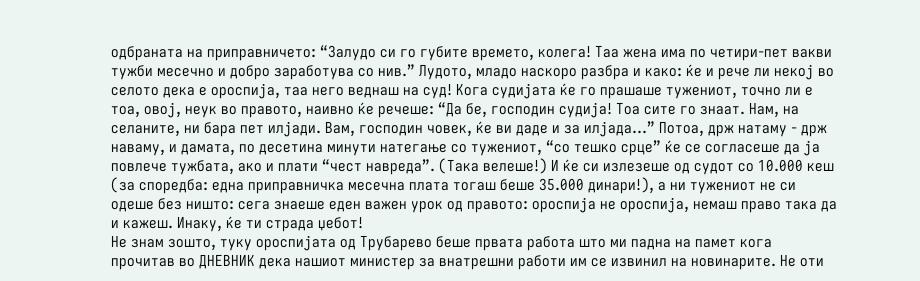одбраната на приправничето: “Залудо си го губите времето, колега! Таа жена има по четири-пет вакви тужби месечно и добро заработува со нив.” Лудото, младо наскоро разбра и како: ќе и рече ли некој во селото дека е ороспија, таа него веднаш на суд! Кога судијата ќе го прашаше тужениот, точно ли е тоа, овој, неук во правото, наивно ќе речеше: “Да бе, господин судија! Тоа сите го знаат. Нам, на селаните, ни бара пет илјади. Вам, господин човек, ќе ви даде и за илјада...” Потоа, држ натаму - држ наваму, и дамата, по десетина минути натегање со тужениот, “со тешко срце” ќе се согласеше да ја повлече тужбата, ако и плати “чест навреда”. (Така велеше!) И ќе си излезеше од судот со 10.000 кеш (за споредба: една приправничка месечна плата тогаш беше 35.000 динари!), а ни тужениот не си одеше без ништо: сега знаеше еден важен урок од правото: ороспија не ороспија, немаш право така да и кажеш. Инаку, ќе ти страда џебот!
Не знам зошто, туку ороспијата од Трубарево беше првата работа што ми падна на памет кога прочитав во ДНЕВНИК дека нашиот министер за внатрешни работи им се извинил на новинарите. Не оти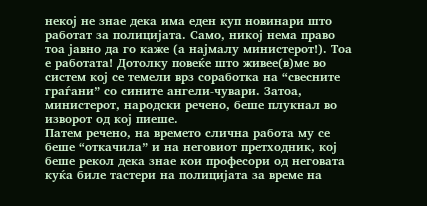некој не знае дека има еден куп новинари што работат за полицијата. Само, никој нема право тоа јавно да го каже (а најмалу министерот!). Тоа е работата! Дотолку повеќе што живее(в)ме во систем кој се темели врз соработка на “свесните граѓани” со сините ангели-чувари. Затоа, министерот, народски речено, беше плукнал во изворот од кој пиеше.
Патем речено, на времето слична работа му се беше “откачила” и на неговиот претходник, кој беше рекол дека знае кои професори од неговата куќа биле тастери на полицијата за време на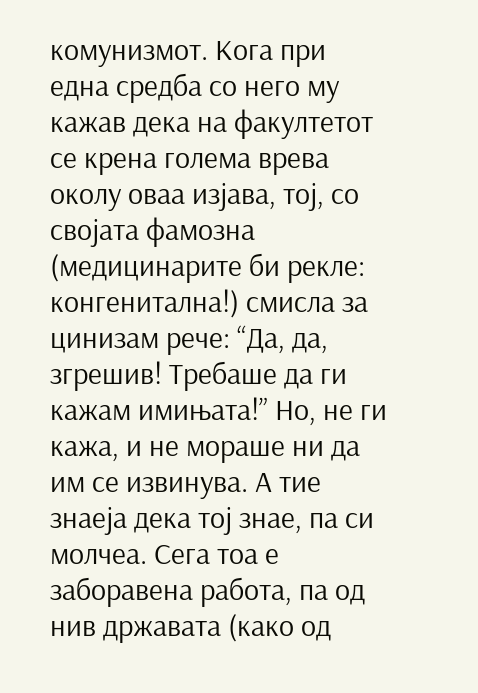комунизмот. Кога при една средба со него му кажав дека на факултетот се крена голема врева околу оваа изјава, тој, со својата фамозна (медицинарите би рекле: конгенитална!) смисла за цинизам рече: “Да, да, згрешив! Требаше да ги кажам имињата!” Но, не ги кажа, и не мораше ни да им се извинува. А тие знаеја дека тој знае, па си молчеа. Сега тоа е заборавена работа, па од нив државата (како од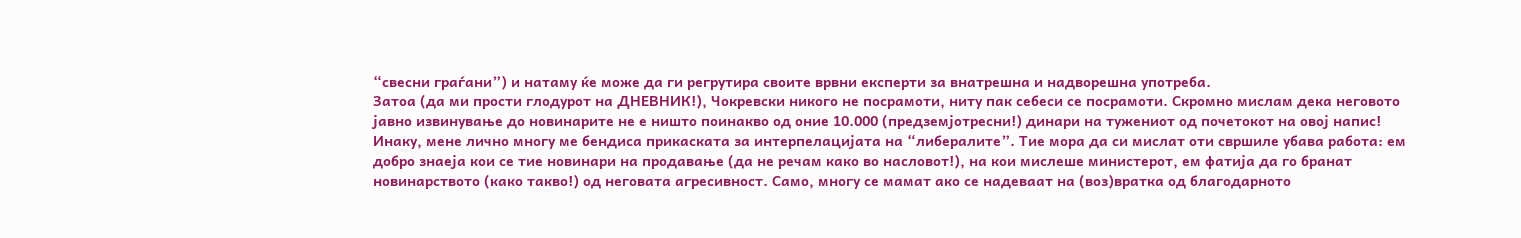“свесни граѓани”) и натаму ќе може да ги регрутира своите врвни експерти за внатрешна и надворешна употреба.
Затоа (да ми прости глодурот на ДНЕВНИК!), Чокревски никого не посрамоти, ниту пак себеси се посрамоти. Скромно мислам дека неговото јавно извинување до новинарите не е ништо поинакво од оние 10.000 (предземјотресни!) динари на тужениот од почетокот на овој напис!
Инаку, мене лично многу ме бендиса прикаската за интерпелацијата на “либералите”. Тие мора да си мислат оти свршиле убава работа: ем добро знаеја кои се тие новинари на продавање (да не речам како во насловот!), на кои мислеше министерот, ем фатија да го бранат новинарството (како такво!) од неговата агресивност. Само, многу се мамат ако се надеваат на (воз)вратка од благодарното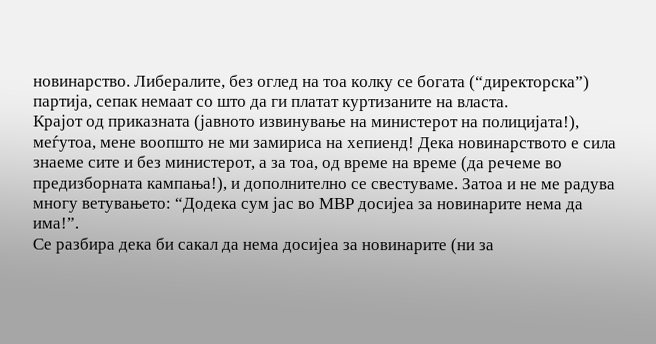новинарство. Либералите, без оглед на тоа колку се богата (“директорска”) партија, сепак немаат со што да ги платат куртизаните на власта.
Крајот од приказната (јавното извинување на министерот на полицијата!), меѓутоа, мене воопшто не ми замириса на хепиенд! Дека новинарството е сила знаеме сите и без министерот, а за тоа, од време на време (да речеме во предизборната кампања!), и дополнително се свестуваме. Затоа и не ме радува многу ветувањето: “Додека сум јас во МВР досијеа за новинарите нема да има!”.
Се разбира дека би сакал да нема досијеа за новинарите (ни за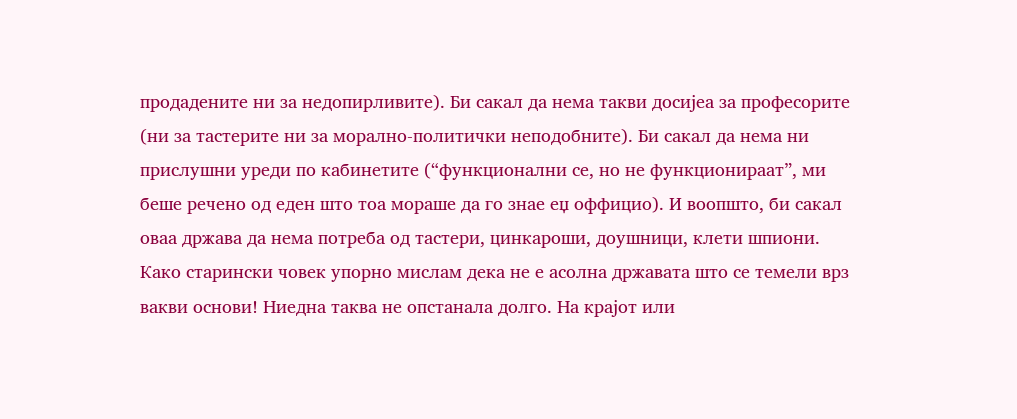продадените ни за недопирливите). Би сакал да нема такви досијеа за професорите (ни за тастерите ни за морално-политички неподобните). Би сакал да нема ни прислушни уреди по кабинетите (“функционални се, но не функционираат”, ми беше речено од еден што тоа мораше да го знае еџ оффицио). И воопшто, би сакал оваа држава да нема потреба од тастери, цинкароши, доушници, клети шпиони. Како старински човек упорно мислам дека не е асолна државата што се темели врз вакви основи! Ниедна таква не опстанала долго. На крајот или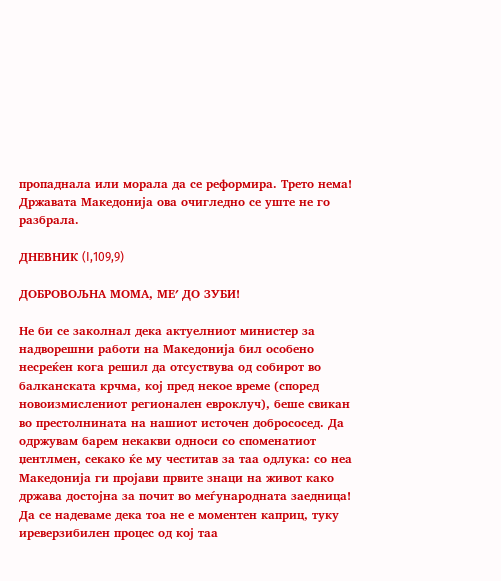пропаднала или морала да се реформира. Трето нема! Државата Македонија ова очигледно се уште не го разбрала.

ДНЕВНИК (I,109,9)

ДОБРОВОЉНА МОМА, МЕ′ ДО ЗУБИ!

Не би се заколнал дека актуелниот министер за надворешни работи на Македонија бил особено несреќен кога решил да отсуствува од собирот во балканската крчма, кој пред некое време (според новоизмислениот регионален евроклуч), беше свикан во престолнината на нашиот источен добрососед. Да одржувам барем некакви односи со споменатиот џентлмен, секако ќе му честитав за таа одлука: со неа Македонија ги пројави првите знаци на живот како држава достојна за почит во меѓународната заедница! Да се надеваме дека тоа не е моментен каприц, туку иреверзибилен процес од кој таа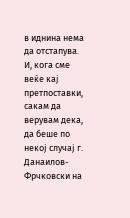в иднина нема да отстапува.
И, кога сме веќе кај претпоставки, сакам да верувам дека, да беше по некој случај г. Данаилов-Фрчковски на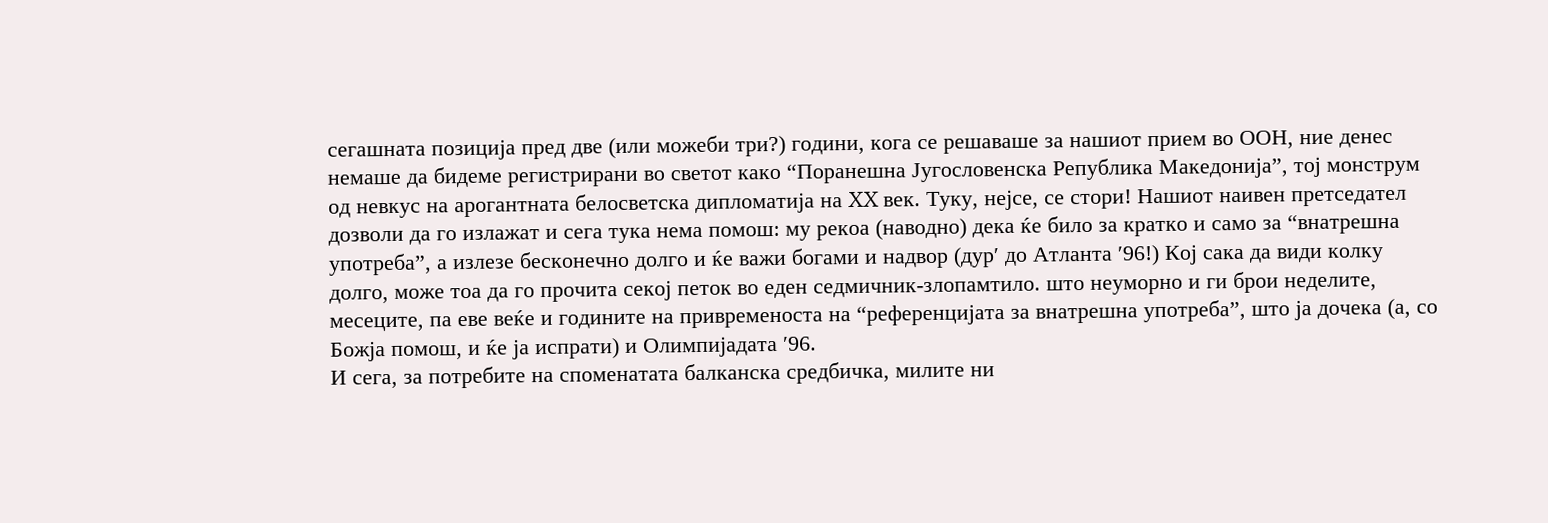сегашната позиција пред две (или можеби три?) години, кога се решаваше за нашиот прием во ООН, ние денес немаше да бидеме регистрирани во светот како “Поранешна Југословенска Република Македонија”, тој монструм од невкус на арогантната белосветска дипломатија на XX век. Туку, нејсе, се стори! Нашиот наивен претседател дозволи да го излажат и сега тука нема помош: му рекоа (наводно) дека ќе било за кратко и само за “внатрешна употреба”, а излезе бесконечно долго и ќе важи богами и надвор (дур′ до Атланта ′96!) Кој сака да види колку долго, може тоа да го прочита секој петок во еден седмичник-злопамтило. што неуморно и ги брои неделите, месеците, па еве веќе и годините на привременоста на “референцијата за внатрешна употреба”, што ја дочека (а, со Божја помош, и ќе ја испрати) и Олимпијадата ′96.
И сега, за потребите на споменатата балканска средбичка, милите ни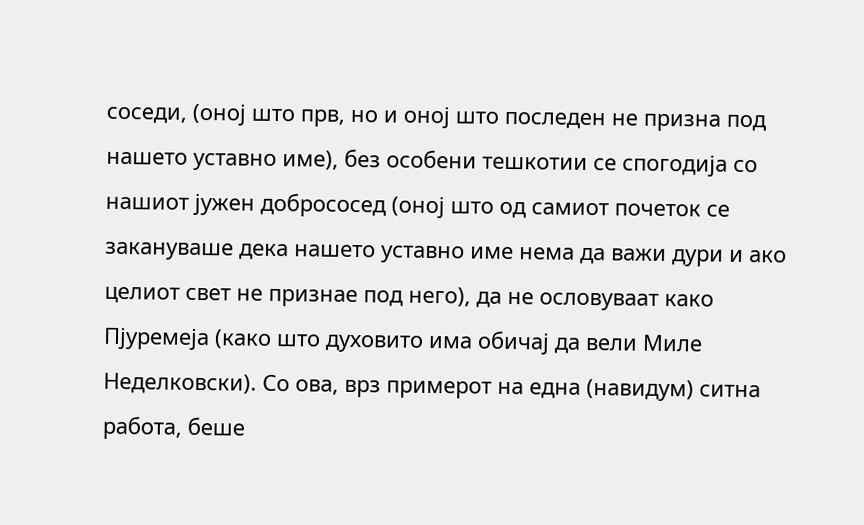соседи, (оној што прв, но и оној што последен не призна под нашето уставно име), без особени тешкотии се спогодија со нашиот јужен добрососед (оној што од самиот почеток се закануваше дека нашето уставно име нема да важи дури и ако целиот свет не признае под него), да не ословуваат како Пјуремеја (како што духовито има обичај да вели Миле Неделковски). Со ова, врз примерот на една (навидум) ситна работа, беше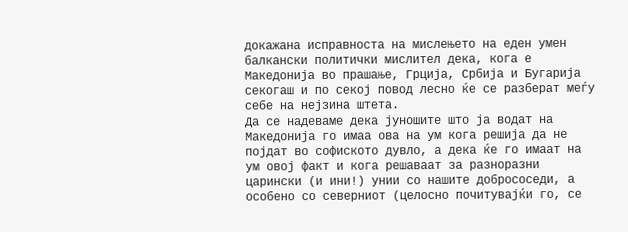докажана исправноста на мислењето на еден умен балкански политички мислител дека, кога е Македонија во прашање, Грција, Србија и Бугарија секогаш и по секој повод лесно ќе се разберат меѓу себе на нејзина штета.
Да се надеваме дека јуношите што ја водат на Македонија го имаа ова на ум кога решија да не појдат во софиското дувло, а дека ќе го имаат на ум овој факт и кога решаваат за разноразни царински (и ини!) унии со нашите добрососеди, а особено со северниот (целосно почитувајќи го, се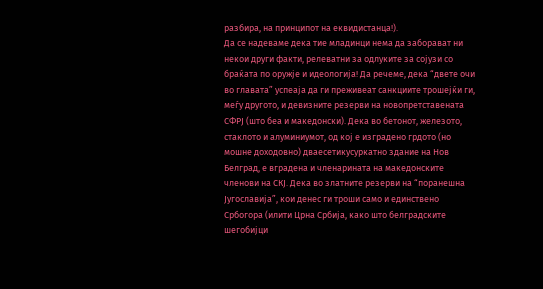разбира, на принципот на еквидистанца!).
Да се надеваме дека тие младинци нема да заборават ни некои други факти, релеватни за одлуките за сојузи со браќата по оружје и идеологија! Да речеме, дека “двете очи во главата” успеаја да ги преживеат санкциите трошејќи ги, меѓу другото, и девизните резерви на новопретставената СФРЈ (што беа и македонски). Дека во бетонот, железото, стаклото и алуминиумот, од кој е изградено грдото (но мошне доходовно) дваесетикусуркатно здание на Нов Белград, е вградена и членарината на македонските членови на СКЈ. Дека во златните резерви на “поранешна Југославија”, кои денес ги троши само и единствено Србогора (илити Црна Србија, како што белградските шегобијци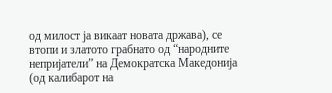од милост ја викаат новата држава), се втопи и златото грабнато од “народните непријатели” на Демократска Македонија (од калибарот на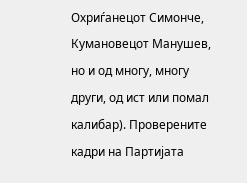Охриѓанецот Симонче, Кумановецот Манушев, но и од многу, многу други, од ист или помал калибар). Проверените кадри на Партијата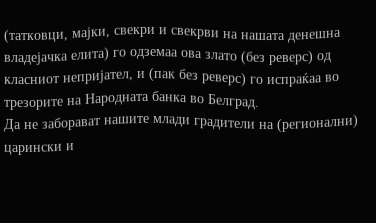(татковци, мајки, свекри и свекрви на нашата денешна владејачка елита) го одземаа ова злато (без реверс) од класниот непријател, и (пак без реверс) го испраќаа во трезорите на Народната банка во Белград.
Да не заборават нашите млади градители на (регионални) царински и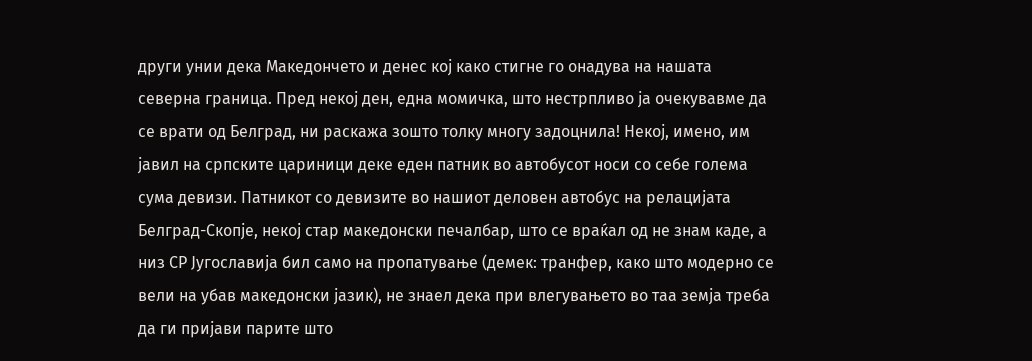други унии дека Македончето и денес кој како стигне го онадува на нашата северна граница. Пред некој ден, една момичка, што нестрпливо ја очекувавме да се врати од Белград, ни раскажа зошто толку многу задоцнила! Некој, имено, им јавил на српските цариници деке еден патник во автобусот носи со себе голема сума девизи. Патникот со девизите во нашиот деловен автобус на релацијата Белград-Скопје, некој стар македонски печалбар, што се враќал од не знам каде, а низ СР Југославија бил само на пропатување (демек: транфер, како што модерно се вели на убав македонски јазик), не знаел дека при влегувањето во таа земја треба да ги пријави парите што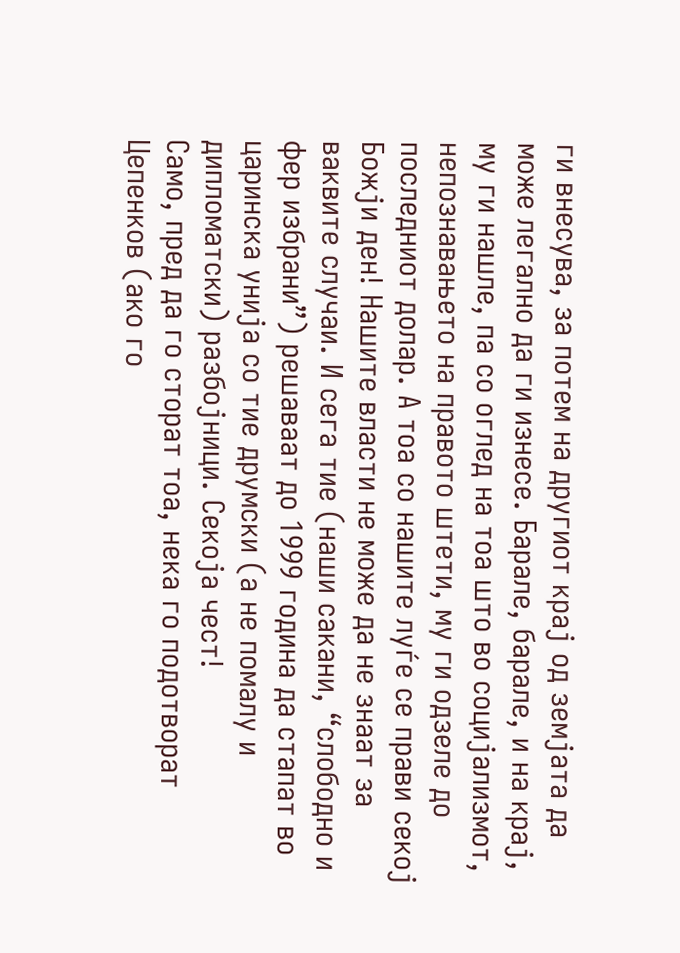ги внесува, за потем на другиот крај од земјата да може легално да ги изнесе. Барале, барале, и на крај, му ги нашле, па со оглед на тоа што во социјализмот, непознавањето на правото штети, му ги одзеле до последниот долар. А тоа со нашите луѓе се прави секој Божји ден! Нашите власти не може да не знаат за ваквите случаи. И сега тие (наши сакани, “слободно и фер избрани”) решаваат до 1999 година да стапат во царинска унија со тие друмски (а не помалу и дипломатски) разбојници. Секоја чест!
Само, пред да го сторат тоа, нека го подотворат Цепенков (ако го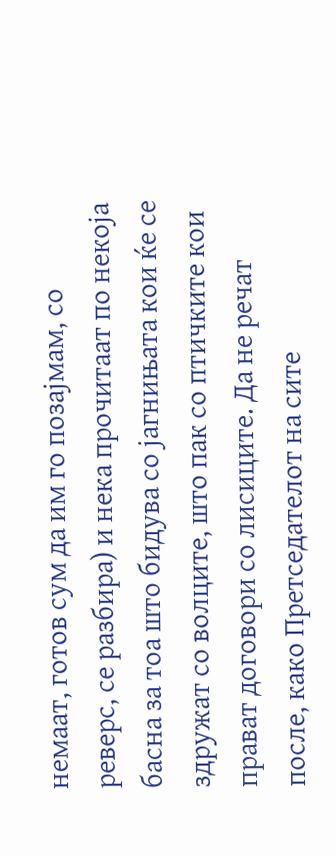немаат, готов сум да им го позајмам, со реверс, се разбира) и нека прочитаат по некоја басна за тоа што бидува со јагнињата кои ќе се здружат со волците, што пак со птичките кои прават договори со лисиците. Да не речат после, како Претседателот на сите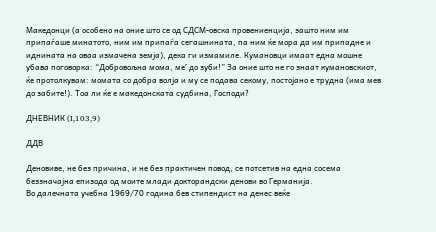Македонци (а особено на оние што се од СДСМ-овска провениенција, зашто ним им припаѓаше минатото, ним им припаѓа сегашнината, па ним ќе мора да им припадне и иднината на оваа измачена земја), дека ги измамиле. Кумановци имаат една мошне убава поговорка: “Добровољна мома, ме′ до зуби!” За оние што не го знаат кумановскиот, ќе протолкувам: момата со добра волја и му се подава секому, постојано е трудна (има мев до забите!). Тоа ли ќе е македонската судбина, Господи?

ДНЕВНИК (I,103,9)

ДДВ

Деновиве, не без причина, и не без практичен повод, се потсетив на една сосема беззначајна епизода од моите млади докторандски денови во Германија.
Во далечната учебна 1969/70 година бев стипендист на денес веќе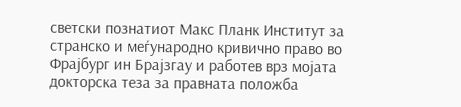светски познатиот Макс Планк Институт за странско и меѓународно кривично право во Фрајбург ин Брајзгау и работев врз мојата докторска теза за правната положба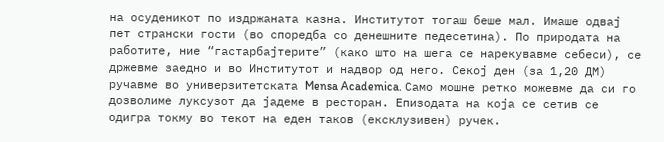на осуденикот по издржаната казна. Институтот тогаш беше мал. Имаше одвај пет странски гости (во споредба со денешните педесетина). По природата на работите, ние “гастарбајтерите” (како што на шега се нарекувавме себеси), се држевме заедно и во Институтот и надвор од него. Секој ден (за 1,20 ДМ) ручавме во универзитетската Mensa Academica. Само мошне ретко можевме да си го дозволиме луксузот да јадеме в ресторан. Епизодата на која се сетив се одигра токму во текот на еден таков (ексклузивен) ручек.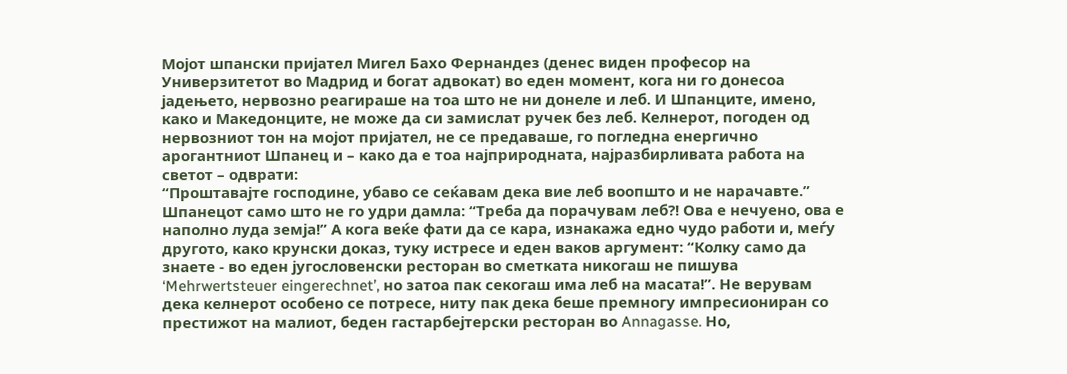Мојот шпански пријател Мигел Бахо Фернандез (денес виден професор на Универзитетот во Мадрид и богат адвокат) во еден момент, кога ни го донесоа јадењето, нервозно реагираше на тоа што не ни донеле и леб. И Шпанците, имено, како и Македонците, не може да си замислат ручек без леб. Келнерот, погоден од нервозниот тон на мојот пријател, не се предаваше, го погледна енергично арогантниот Шпанец и – како да е тоа најприродната, најразбирливата работа на светот – одврати:
“Проштавајте господине, убаво се сеќавам дека вие леб воопшто и не нарачавте.”
Шпанецот само што не го удри дамла: “Треба да порачувам леб?! Ова е нечуено, ова е наполно луда земја!” А кога веќе фати да се кара, изнакажа едно чудо работи и, меѓу другото, како крунски доказ, туку истресе и еден ваков аргумент: “Колку само да знаете - во еден југословенски ресторан во сметката никогаш не пишува ‘Mehrwertsteuer eingerechnet’, но затоа пак секогаш има леб на масата!”. Не верувам дека келнерот особено се потресе, ниту пак дека беше премногу импресиониран со престижот на малиот, беден гастарбејтерски ресторан во Annagasse. Но,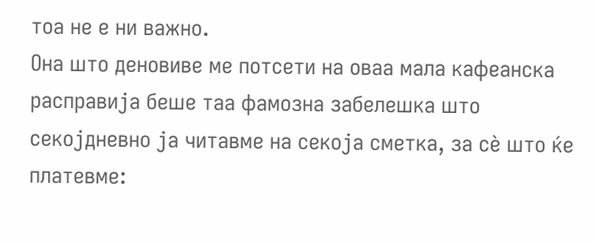тоа не е ни важно.
Она што деновиве ме потсети на оваа мала кафеанска расправија беше таа фамозна забелешка што секојдневно ја читавме на секоја сметка, за сѐ што ќе платевме: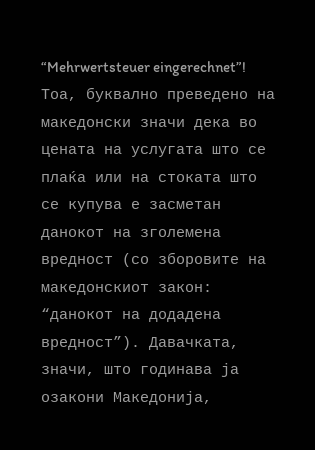“Mehrwertsteuer eingerechnet”! Тоа, буквално преведено на македонски значи дека во цената на услугата што се плаќа или на стоката што се купува е засметан данокот на зголемена вредност (со зборовите на македонскиот закон: “данокот на додадена вредност”). Давачката, значи, што годинава ја озакони Македонија,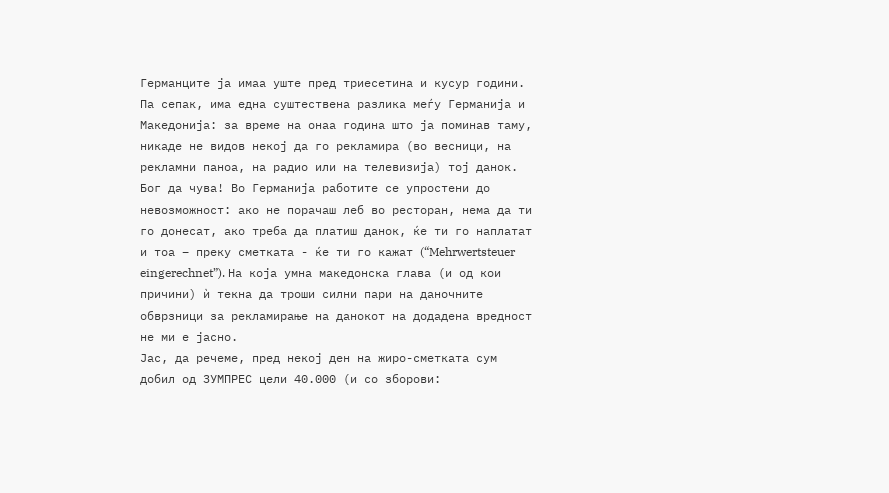Германците ја имаа уште пред триесетина и кусур години.
Па сепак, има една суштествена разлика меѓу Германија и Македонија: за време на онаа година што ја поминав таму, никаде не видов некој да го рекламира (во весници, на рекламни паноа, на радио или на телевизија) тој данок. Бог да чува! Во Германија работите се упростени до невозможност: ако не порачаш леб во ресторан, нема да ти го донесат, ако треба да платиш данок, ќе ти го наплатат и тоа – преку сметката - ќе ти го кажат (“Mehrwertsteuer eingerechnet”). На која умна македонска глава (и од кои причини) ѝ текна да троши силни пари на даночните обврзници за рекламирање на данокот на додадена вредност не ми е јасно.
Јас, да речеме, пред некој ден на жиро-сметката сум добил од ЗУМПРЕС цели 40.000 (и со зборови: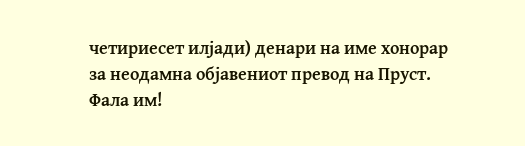чeтириесет илјади) денари на име хонорар за неодамна објавениот превод на Пруст. Фала им!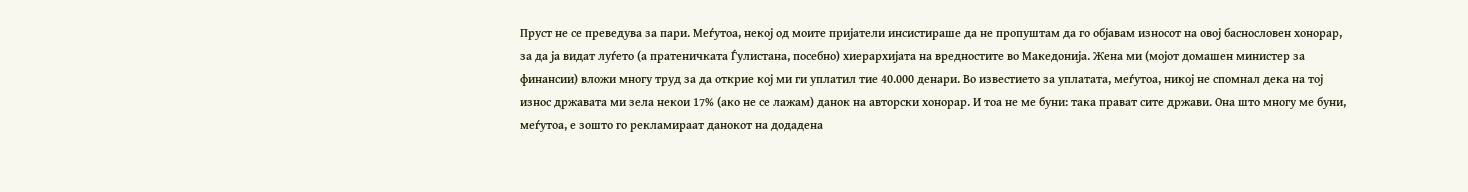Пруст не се преведува за пари. Меѓутоа, некој од моите пријатели инсистираше да не пропуштам да го објавам износот на овој баснословен хонорар, за да ја видат луѓето (а пратеничката Ѓулистана, посебно) хиерархијата на вредностите во Македонија. Жена ми (мојот домашен министер за финансии) вложи многу труд за да открие кој ми ги уплатил тие 40.000 денари. Во известието за уплатата, меѓутоа, никој не спомнал дека на тој износ државата ми зела некои 17% (ако не се лажам) данок на авторски хонорар. И тоа не ме буни: така прават сите држави. Она што многу ме буни, меѓутоа, е зошто го рекламираат данокот на додадена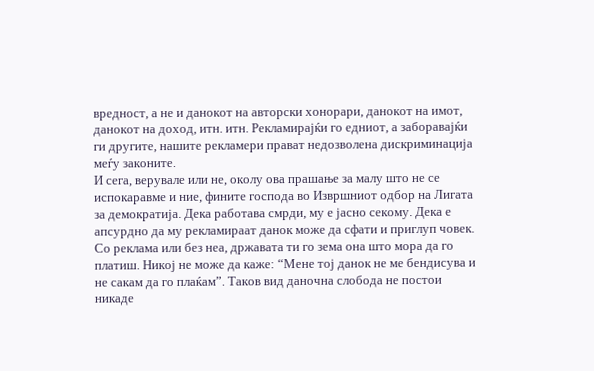вредност, а не и данокот на авторски хонорари, данокот на имот, данокот на доход, итн. итн. Рекламирајќи го едниот, а заборавајќи ги другите, нашите рекламери прават недозволена дискриминација меѓу законите.
И сега, верувале или не, околу ова прашање за малу што не се испокаравме и ние, фините господа во Извршниот одбор на Лигата за демократија. Дека работава смрди, му е јасно секому. Дека е апсурдно да му рекламираат данок може да сфати и приглуп човек. Со реклама или без неа, државата ти го зема она што мора да го платиш. Никој не може да каже: “Мене тој данок не ме бендисува и не сакам да го плаќам”. Таков вид даночна слобода не постои никаде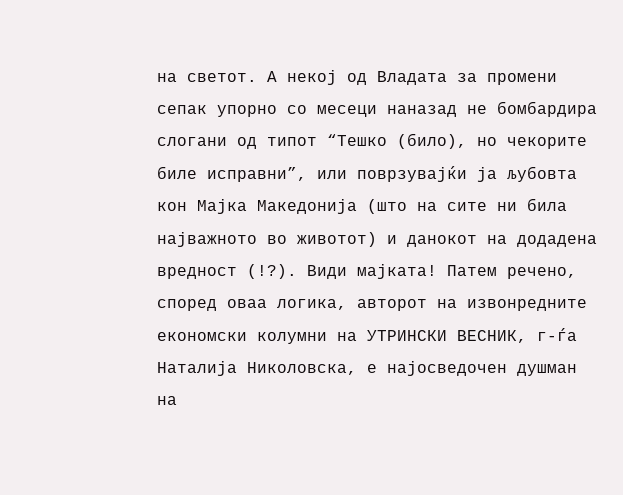на светот. А некој од Владата за промени сепак упорно со месеци наназад не бомбардира слогани од типот “Тешко (било), но чекорите биле исправни”, или поврзувајќи ја љубовта кон Мајка Македонија (што на сите ни била најважното во животот) и данокот на додадена вредност (!?). Види мајката! Патем речено, според оваа логика, авторот на извонредните економски колумни на УТРИНСКИ ВЕСНИК, г-ѓа Наталија Николовска, е најосведочен душман на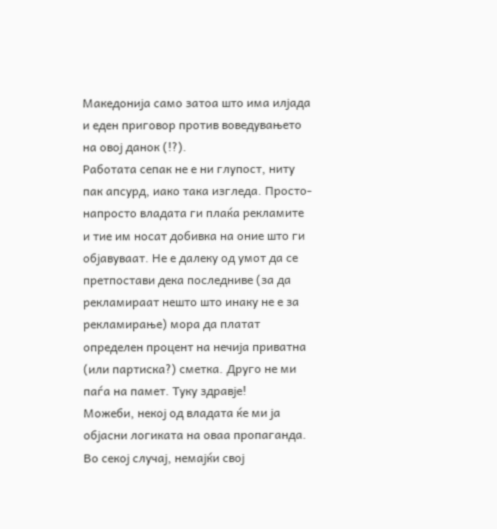Македонија само затоа што има илјада и еден приговор против воведувањето на овој данок (!?).
Работата сепак не е ни глупост, ниту пак апсурд, иако така изгледа. Просто-напросто владата ги плаќа рекламите и тие им носат добивка на оние што ги објавуваат. Не е далеку од умот да се претпостави дека последниве (за да рекламираат нешто што инаку не е за рекламирање) мора да платат определен процент на нечија приватна (или партиска?) сметка. Друго не ми паѓа на памет. Туку здравје!
Можеби, некој од владата ќе ми ја објасни логиката на оваа пропаганда. Во секој случај, немајќи свој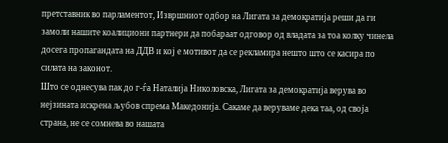претставник во парламентот, Извршниот одбор на Лигата за демократија реши да ги замоли нашите коалициони партнери да побараат одговор од владата за тоа колку чинела досега пропагандата на ДДВ и кој е мотивот да се рекламира нешто што се касира по силата на законот.
Што се однесува пак до г-ѓа Наталија Николовска, Лигата за демократија верува во нејзината искрена љубов спрема Македонија. Сакаме да веруваме дека таа, од своја страна, не се сомнева во нашата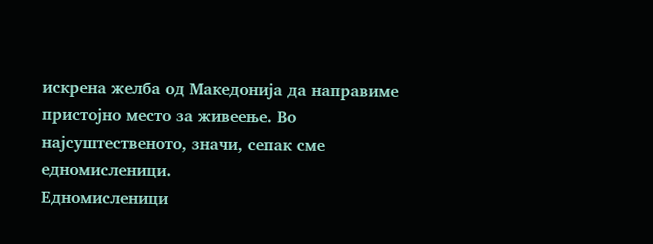искрена желба од Македонија да направиме пристојно место за живеење. Во најсуштественото, значи, сепак сме едномисленици.
Едномисленици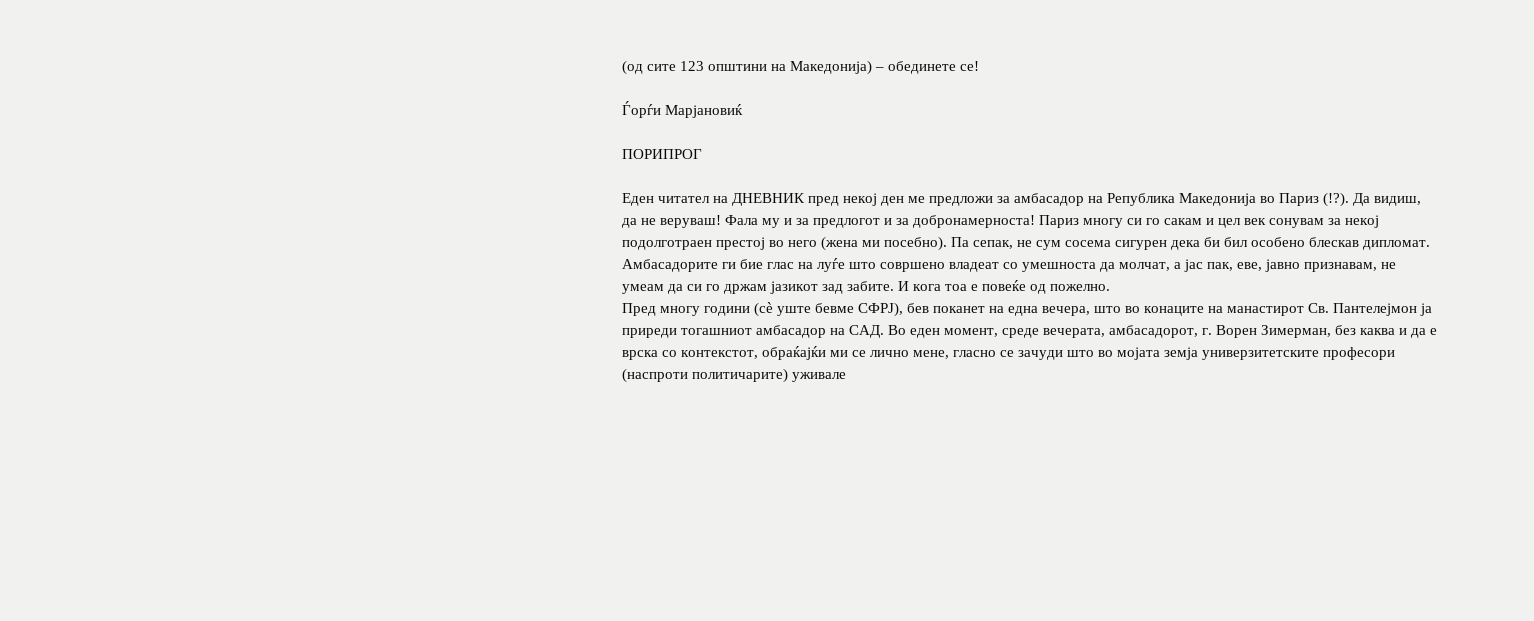(од сите 123 општини на Македонија) – обединете се!

Ѓорѓи Марјановиќ

ПОРИПРОГ

Еден читател на ДНЕВНИК пред некој ден ме предложи за амбасадор на Република Македонија во Париз (!?). Да видиш, да не веруваш! Фала му и за предлогот и за добронамерноста! Париз многу си го сакам и цел век сонувам за некој подолготраен престој во него (жена ми посебно). Па сепак, не сум сосема сигурен дека би бил особено блескав дипломат. Амбасадорите ги бие глас на луѓе што совршено владеат со умешноста да молчат, а јас пак, еве, јавно признавам, не умеам да си го држам јазикот зад забите. И кога тоа е повеќе од пожелно.
Пред многу години (сѐ уште бевме СФРЈ), бев поканет на една вечера, што во конаците на манастирот Св. Пантелејмон ја приреди тогашниот амбасадор на САД. Во еден момент, среде вечерата, амбасадорот, г. Ворен Зимерман, без каква и да е врска со контекстот, обраќајќи ми се лично мене, гласно се зачуди што во мојата земја универзитетските професори (наспроти политичарите) уживале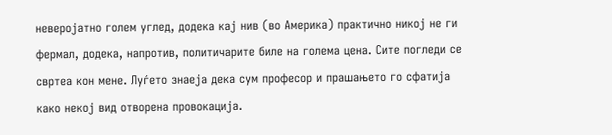неверојатно голем углед, додека кај нив (во Америка) практично никој не ги фермал, додека, напротив, политичарите биле на голема цена. Сите погледи се свртеа кон мене. Луѓето знаеја дека сум професор и прашањето го сфатија како некој вид отворена провокација.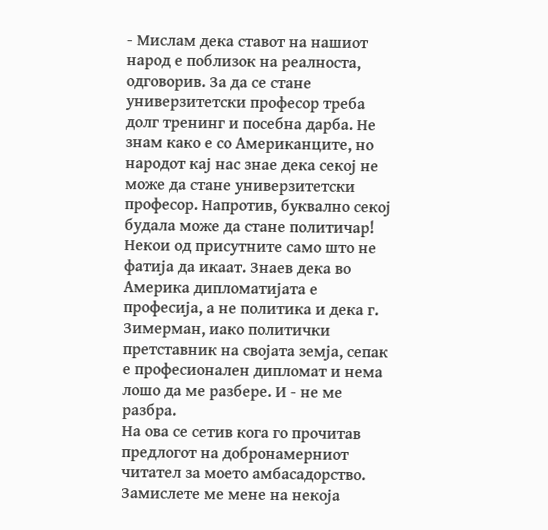- Мислам дека ставот на нашиот народ е поблизок на реалноста, одговорив. За да се стане универзитетски професор треба долг тренинг и посебна дарба. Не знам како е со Американците, но народот кај нас знае дека секој не може да стане универзитетски професор. Напротив, буквално секој будала може да стане политичар!
Некои од присутните само што не фатија да икаат. Знаев дека во Америка дипломатијата е професија, а не политика и дека г. Зимерман, иако политички претставник на својата земја, сепак е професионален дипломат и нема лошо да ме разбере. И - не ме разбра.
На ова се сетив кога го прочитав предлогот на добронамерниот читател за моето амбасадорство. Замислете ме мене на некоја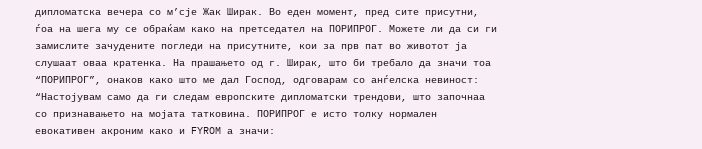дипломатска вечера со м’сје Жак Ширак. Во еден момент, пред сите присутни, ѓоа на шега му се обраќам како на претседател на ПОРИПРОГ. Можете ли да си ги замислите зачудените погледи на присутните, кои за прв пат во животот ја слушаат оваа кратенка. На прашањето од г. Ширак, што би требало да значи тоа “ПОРИПРОГ”, онаков како што ме дал Господ, одговарам со анѓелска невиност: “Настојувам само да ги следам европските дипломатски трендови, што започнаа со признавањето на мојата татковина. ПОРИПРОГ е исто толку нормален евокативен акроним како и FYROM а значи: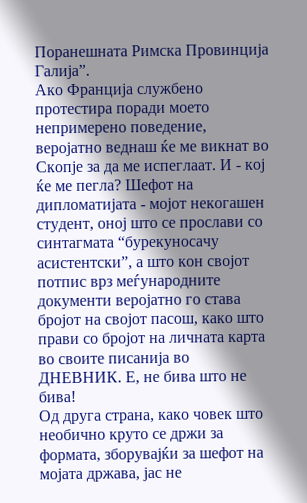Поранешната Римска Провинција Галија”.
Ако Франција службено протестира поради моето непримерено поведение, веројатно веднаш ќе ме викнат во Скопје за да ме испеглаат. И - кој ќе ме пегла? Шефот на дипломатијата - мојот некогашен студент, оној што се прослави со синтагмата “бурекуносачу асистентски”, а што кон својот потпис врз меѓународните документи веројатно го става бројот на својот пасош, како што прави со бројот на личната карта во своите писанија во ДНЕВНИК. Е, не бива што не бива!
Од друга страна, како човек што необично круто се држи за формата, зборувајќи за шефот на мојата држава, јас не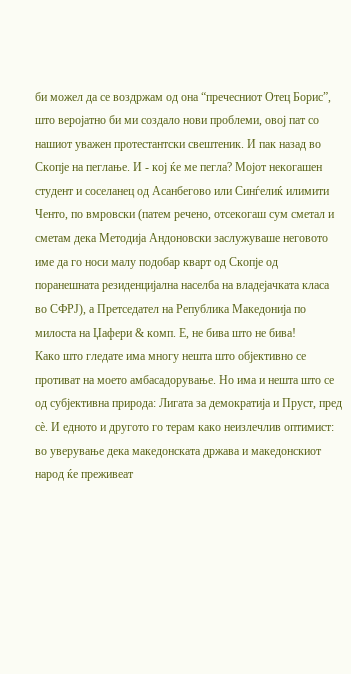би можел да се воздржам од она “пречесниот Отец Борис”, што веројатно би ми создало нови проблеми, овој пат со нашиот уважен протестантски свештеник. И пак назад во Скопје на пеглање. И - кој ќе ме пегла? Мојот некогашен студент и соселанец од Асанбегово или Синѓелиќ илимити Ченто, по вмровски (патем речено, отсекогаш сум сметал и сметам дека Методија Андоновски заслужуваше неговото име да го носи малу подобар кварт од Скопје од поранешната резиденцијална населба на владејачката класа во СФРЈ), а Претседател на Република Македонија по милоста на Џафери & комп. Е, не бива што не бива!
Како што гледате има многу нешта што објективно се противат на моето амбасадорување. Но има и нешта што се од субјективна природа: Лигата за демократија и Пруст, пред сѐ. И едното и другото го терам како неизлечлив оптимист: во уверување дека македонската држава и македонскиот народ ќе преживеат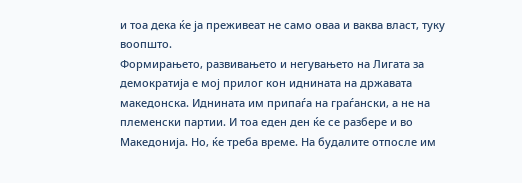и тоа дека ќе ја преживеат не само оваа и ваква власт, туку воопшто.
Формирањето, развивањето и негувањето на Лигата за демократија е мој прилог кон иднината на државата македонска. Иднината им припаѓа на граѓански, а не на племенски партии. И тоа еден ден ќе се разбере и во Македонија. Но, ќе треба време. На будалите отпосле им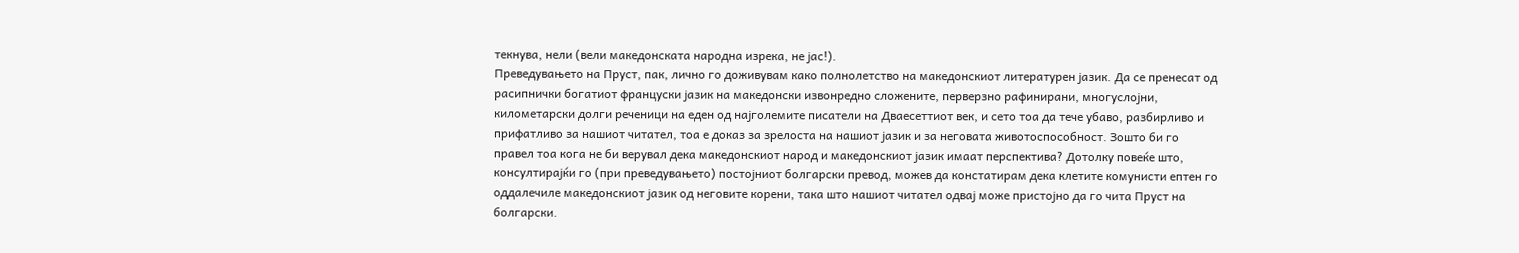текнува, нели (вели македонската народна изрека, не јас!).
Преведувањето на Пруст, пак, лично го доживувам како полнолетство на македонскиот литературен јазик. Да се пренесат од расипнички богатиот француски јазик на македонски извонредно сложените, перверзно рафинирани, многуслојни, километарски долги реченици на еден од најголемите писатели на Дваесеттиот век, и сето тоа да тече убаво, разбирливо и прифатливо за нашиот читател, тоа е доказ за зрелоста на нашиот јазик и за неговата животоспособност. Зошто би го правел тоа кога не би верувал дека македонскиот народ и македонскиот јазик имаат перспектива? Дотолку повеќе што, консултирајќи го (при преведувањето) постојниот болгарски превод, можев да констатирам дека клетите комунисти ептен го оддалечиле македонскиот јазик од неговите корени, така што нашиот читател одвај може пристојно да го чита Пруст на болгарски.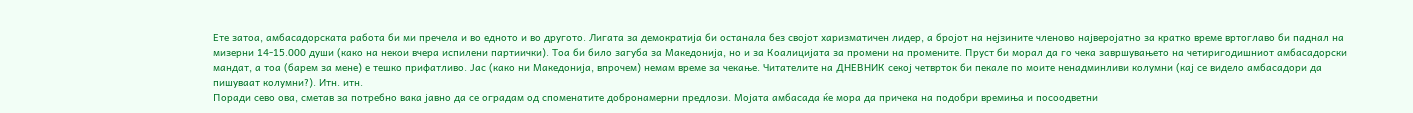Ете затоа, амбасадорската работа би ми пречела и во едното и во другото. Лигата за демократија би останала без својот харизматичен лидер, а бројот на нејзините членово најверојатно за кратко време вртоглаво би паднал на мизерни 14-15.000 души (како на некои вчера испилени партиички). Тоа би било загуба за Македонија, но и за Коалицијата за промени на промените. Пруст би морал да го чека завршувањето на четиригодишниот амбасадорски мандат, а тоа (барем за мене) е тешко прифатливо. Јас (како ни Македонија, впрочем) немам време за чекање. Читателите на ДНЕВНИК секој четврток би пекале по моите ненадминливи колумни (кај се видело амбасадори да пишуваат колумни?). Итн. итн.
Поради сево ова, сметав за потребно вака јавно да се оградам од споменатите добронамерни предлози. Мојата амбасада ќе мора да причека на подобри времиња и посоодветни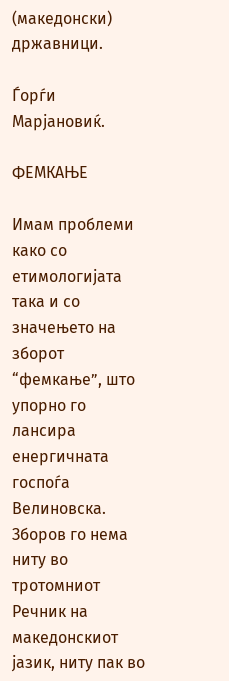(македонски) државници.

Ѓорѓи Марјановиќ.

ФЕМКАЊЕ

Имам проблеми како со етимологијата така и со значењето на зборот “фемкање”, што упорно го лансира енергичната госпоѓа Велиновска. Зборов го нема ниту во тротомниот Речник на македонскиот јазик, ниту пак во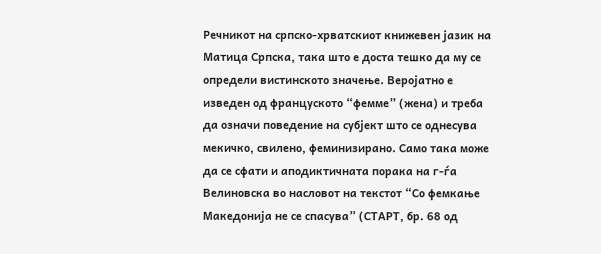Речникот на српско-хрватскиот книжевен јазик на Матица Српска, така што е доста тешко да му се определи вистинското значење. Веројатно е изведен од француското “фемме” (жена) и треба да означи поведение на субјект што се однесува мекичко, свилено, феминизирано. Само така може да се сфати и аподиктичната порака на г-ѓа Велиновска во насловот на текстот “Со фемкање Македонија не се спасува” (СТАРТ, бр. 68 од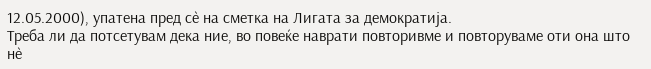12.05.2000), упатена пред сѐ на сметка на Лигата за демократија.
Треба ли да потсетувам дека ние, во повеќе наврати повторивме и повторуваме оти она што нѐ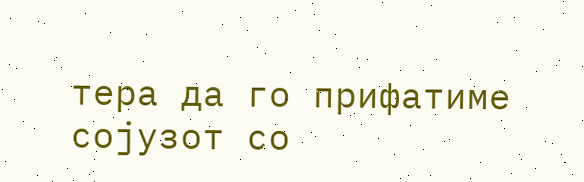тера да го прифатиме сојузот со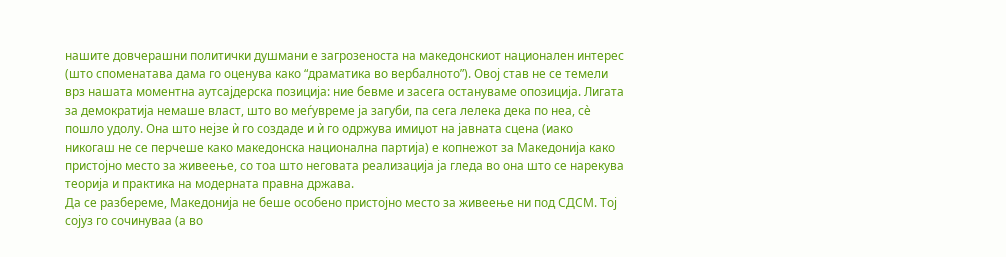нашите довчерашни политички душмани е загрозеноста на македонскиот национален интерес (што споменатава дама го оценува како “драматика во вербалното”). Овој став не се темели врз нашата моментна аутсајдерска позиција: ние бевме и засега остануваме опозиција. Лигата за демократија немаше власт, што во меѓувреме ја загуби, па сега лелека дека по неа, сѐ пошло удолу. Она што нејзе ѝ го создаде и ѝ го одржува имиџот на јавната сцена (иако никогаш не се перчеше како македонска национална партија) е копнежот за Македонија како пристојно место за живеење, со тоа што неговата реализација ја гледа во она што се нарекува теорија и практика на модерната правна држава.
Да се разбереме, Македонија не беше особено пристојно место за живеење ни под СДСМ. Тој сојуз го сочинуваа (а во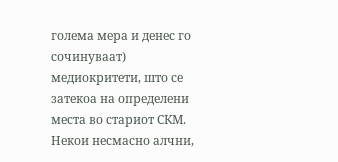голема мера и денес го сочинуваат) медиокритети, што се затекоа на определени места во стариот СКМ. Некои несмасно алчни,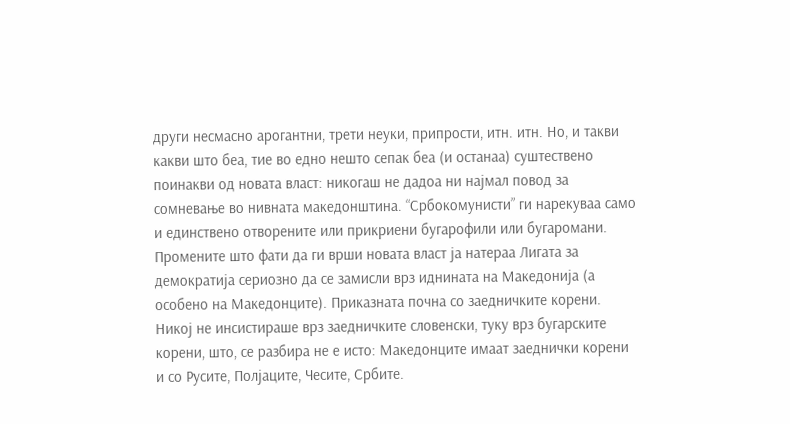други несмасно арогантни, трети неуки, припрости, итн. итн. Но, и такви какви што беа, тие во едно нешто сепак беа (и останаа) суштествено поинакви од новата власт: никогаш не дадоа ни најмал повод за сомневање во нивната македонштина. “Србокомунисти” ги нарекуваа само и единствено отворените или прикриени бугарофили или бугаромани.
Промените што фати да ги врши новата власт ја натераа Лигата за демократија сериозно да се замисли врз иднината на Македонија (а особено на Македонците). Приказната почна со заедничките корени. Никој не инсистираше врз заедничките словенски, туку врз бугарските корени, што, се разбира не е исто: Македонците имаат заеднички корени и со Русите, Полјаците, Чесите, Србите.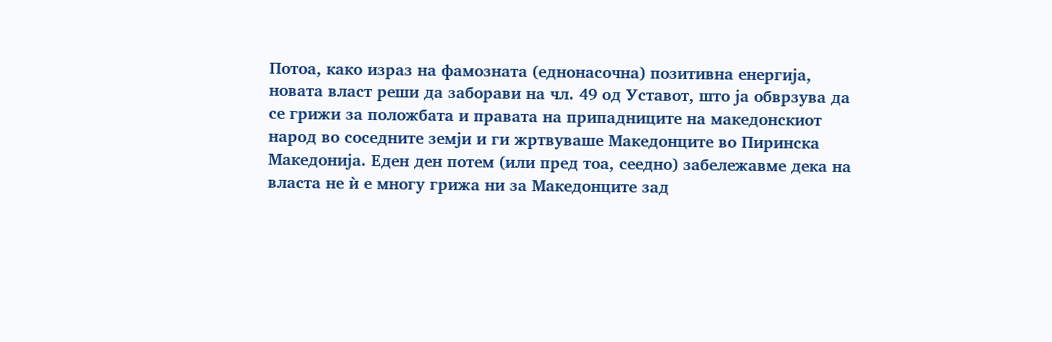Потоа, како израз на фамозната (еднонасочна) позитивна енергија, новата власт реши да заборави на чл. 49 од Уставот, што ја обврзува да се грижи за положбата и правата на припадниците на македонскиот народ во соседните земји и ги жртвуваше Македонците во Пиринска Македонија. Еден ден потем (или пред тоа, сеедно) забележавме дека на власта не ѝ е многу грижа ни за Македонците зад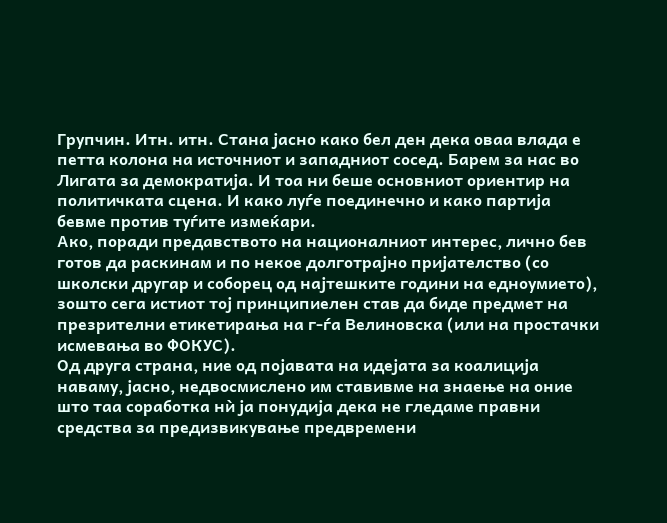Групчин. Итн. итн. Стана јасно како бел ден дека оваа влада е петта колона на источниот и западниот сосед. Барем за нас во Лигата за демократија. И тоа ни беше основниот ориентир на политичката сцена. И како луѓе поединечно и како партија бевме против туѓите измеќари.
Ако, поради предавството на националниот интерес, лично бев готов да раскинам и по некое долготрајно пријателство (со школски другар и соборец од најтешките години на едноумието), зошто сега истиот тој принципиелен став да биде предмет на презрителни етикетирања на г-ѓа Велиновска (или на простачки исмевања во ФОКУС).
Од друга страна, ние од појавата на идејата за коалиција наваму, јасно, недвосмислено им ставивме на знаење на оние што таа соработка нѝ ја понудија дека не гледаме правни средства за предизвикување предвремени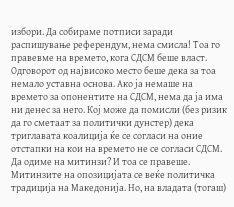избори. Да собираме потписи заради распишување референдум, нема смисла! Тоа го правевме на времето, кога СДСМ беше власт. Одговорот од највисоко место беше дека за тоа немало уставна основа. Ако ја немаше на времето за опонентите на СДСМ, нема да ја има ни денес за него. Кој може да помисли (без ризик да го сметаат за политички дунстер) дека триглавата коалиција ќе се согласи на оние отстапки на кои на времето не се согласи СДСМ. Да одиме на митинзи? И тоа се правеше. Митинзите на опозицијата се веќе политичка традиција на Македонија. Но, на владата (тогаш)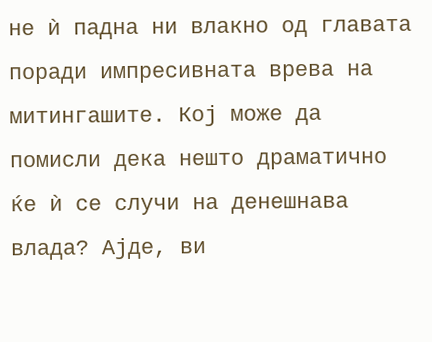не ѝ падна ни влакно од главата поради импресивната врева на митингашите. Кој може да помисли дека нешто драматично ќе ѝ се случи на денешнава влада? Ајде, ви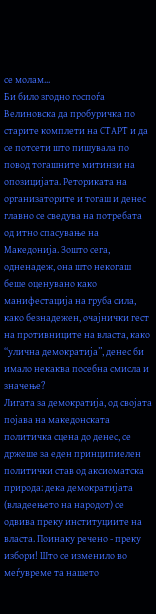се молам...
Би било згодно госпоѓа Велиновска да пробуричка по старите комплети на СТАРТ и да се потсети што пишувала по повод тогашните митинзи на опозицијата. Реториката на организаторите и тогаш и денес главно се сведува на потребата од итно спасување на Македонија. Зошто сега, одненадеж, она што некогаш беше оценувано како манифестација на груба сила, како безнадежен, очајнички гест на противниците на власта, како “улична демократија”, денес би имало некаква посебна смисла и значење?
Лигата за демократија, од својата појава на македонската политичка сцена до денес, се држеше за еден принципиелен политички став од аксиоматска природа: дека демократијата (владеењето на народот) се одвива преку институциите на власта. Поинаку речено - преку избори! Што се изменило во меѓувреме та нашето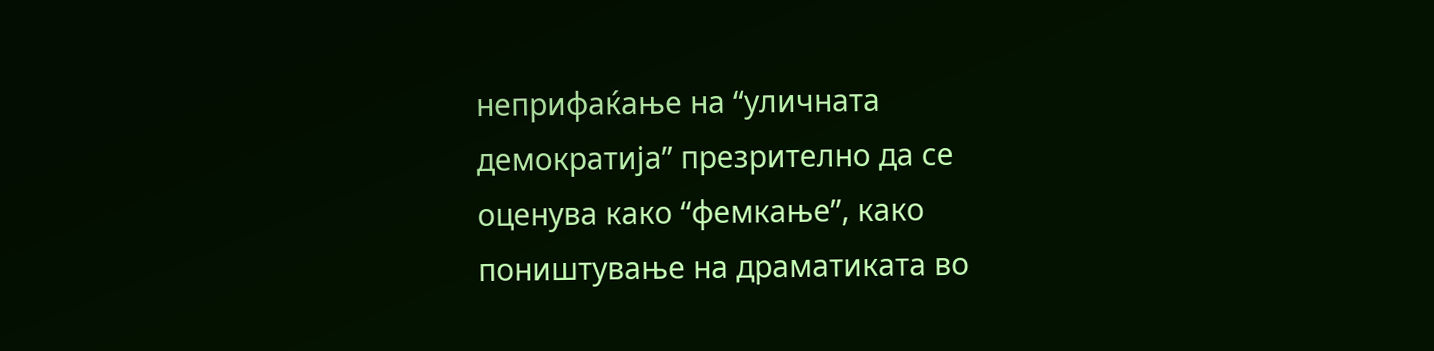неприфаќање на “уличната демократија” презрително да се оценува како “фемкање”, како поништување на драматиката во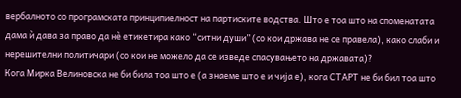вербалното со програмската принципиелност на партиските водства. Што е тоа што на споменатата дама ѝ дава за право да нѐ етикетира како “ситни души” (со кои држава не се правела), како слаби и нерешителни политичари (со кои не можело да се изведе спасувањето на државата)?
Кога Мирка Велиновска не би била тоа што е (а знаеме што е и чија е), кога СТАРТ не би бил тоа што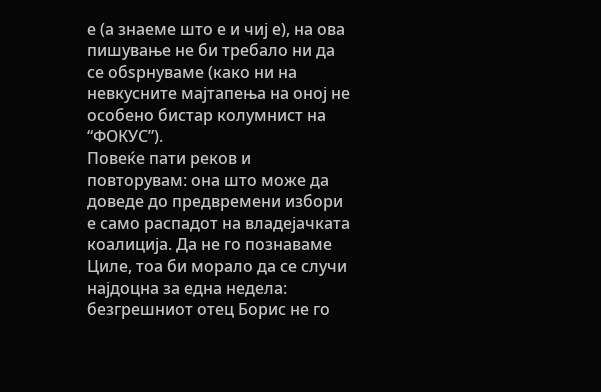е (а знаеме што е и чиј е), на ова пишување не би требало ни да се обѕрнуваме (како ни на невкусните мајтапења на оној не особено бистар колумнист на “ФОКУС”).
Повеќе пати реков и повторувам: она што може да доведе до предвремени избори е само распадот на владејачката коалиција. Да не го познаваме Циле, тоа би морало да се случи најдоцна за една недела: безгрешниот отец Борис не го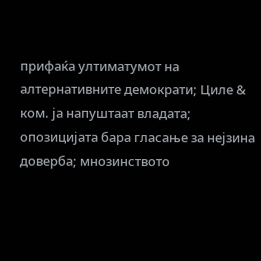прифаќа ултиматумот на алтернативните демократи; Циле & ком. ја напуштаат владата; опозицијата бара гласање за нејзина доверба; мнозинството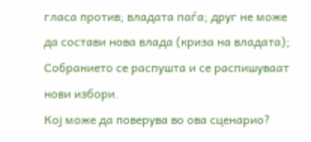гласа против; владата паѓа; друг не може да состави нова влада (криза на владата); Собранието се распушта и се распишуваат нови избори.
Кој може да поверува во ова сценарио?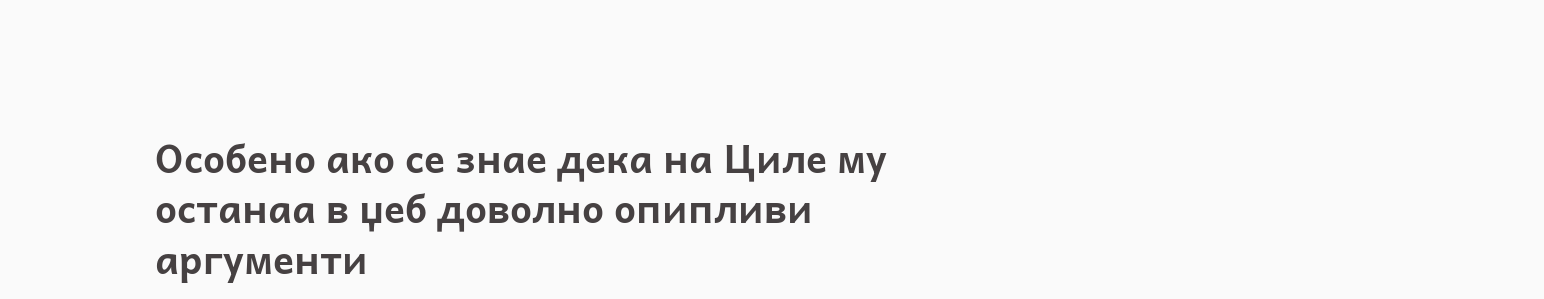Особено ако се знае дека на Циле му останаа в џеб доволно опипливи аргументи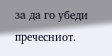за да го убеди пречесниот.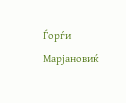Ѓорѓи Марјановиќ